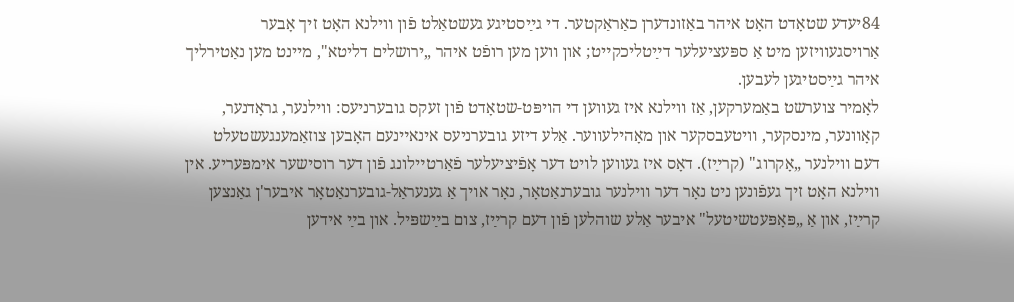84יעדע שטאָדט האָט איהר באַזונדערן כאַראַקטער. די גײַסטיגע געשטאַלט פֿון װילנא האָט זיך אָבער אַרױסגעװיזען מיט אַ ספּעציעלער דײַטליכקײט; און װען מען רופֿט איהר „ירושלים דליטא", מיינט מען נאַטירליך איהר גײַסטיגען לעבען.
לאָמיר צוערשט באַמערקען, אַז װילנא איז געװען די הױפּט-שטאָדט פֿון זעקס גובערניעס: װילנער, גראָדנער, קאָװנער, מינסקער, װיטעבסקער און מאָהילעװער. אַלע דיזע גובערניעס אינאײנעם האָבען צוזאַמענגעשטעלט דעם װילנער „אָקרוג" (קרײַז). דאָס איז געװען לױט דער אָפֿיציעלער פֿאַרטײלונג פֿון דער רוסישער אימפּעריע. אין װילנא האָט זיך געפֿונען ניט נאָר דער װילנער גובערנאַטאָר, נאָר אױך אַ גענעראַל-גובערנאַטאָר איבער'ן גאַנצען קרײַז, און אַ „פּאָפּעטשיטעל" איבער אַלע שוהלען פֿון דעם קרײַז, צום בײַשפּיל. און בײַ אידען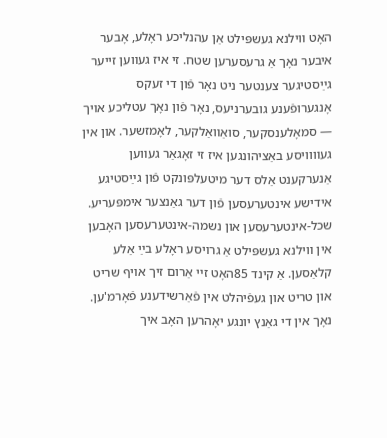האָט װילנא געשפּילט אַן עהנליכע ראָלע, אָבער איבער נאָך אַ גרעסערען שטח. זי איז געװען זייער גײַסטיגער צענטער ניט נאָר פֿון די זעקס אָנגערופֿענע גובערניעס, נאָר פֿון נאָך עטליכע אױך — סמאָלענסקער, סואַװאַלקער, לאָמזשער. און אין געװוויסע באַציהונגען איז זי זאָגאַר געװען אַנערקענט אַלס דער מיטעלפּונקט פֿון גײַסטיגע אידישע אינטערעסען פֿון דער גאַנצער אימפּעריע.
שכל-אינטערעסען און נשמה-אינטערעסען האָבען אין װילנא געשפּילט אַ גרױסע ראָלע בײַ אַלע קלאַסען. אַ קינד 85האָט זײ אַרום זיך אױף שריט און טריט און געפֿיהלט אין פֿאַרשידענע פֿאָרמ'ען.
נאָך אין די גאַנץ יונגע יאָהרען האָב איך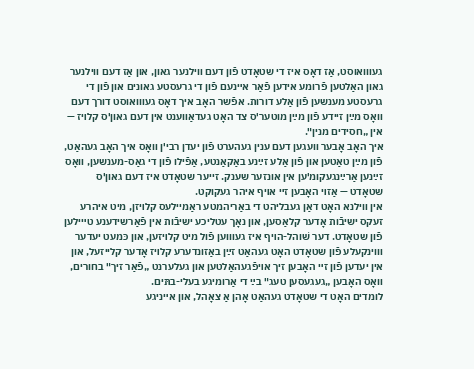געװואוסט, אַז דאָס איז די שטאָדט פֿון דעם װילנער גאון, און אַז דעם װילנער גאון האַלטען פֿרומע אידען פֿאַר אײנעם פֿון די גרעסטע גאונים און פֿון די גרעסטע מענשען פֿון אַלע דורות. אפֿשר האָב איך דאָס געװואוסט דורך דעם װאָס מײַן זיידע פֿון מײַן מוטער'ס צד האָט געדאַװענט אין דעם גאון'ס קלױז — אין „חסידים מנין".
איך האָב אָבער װעגען דעם ענין געהערט פֿון יעדן רבי'ן װאָס איך האָב געהאַט, פֿון מײַן טאַטען און פֿון אַלע זײַנע באַקאַנטע, אַפֿילו פֿון די גאַס-מענשען, װאָס זײַנען אַרײַנגעקומ'ען אין אונזער שענק. זייער שטאָדט איז דעם גאון'ס שטאָדט — אַזױ האָבען זײ אױף איהר געקוקט.
אין װילנא האָט דאַן געבליהט די באַריהמטע ראַמיילעס קלױזן, מיט איהרע זעקס ישיבֿות אָדער קלאַסען, און נאָך עטליכע ישיבֿות אין פֿאַרשידענע טײילען פֿון שטאָדט. דער שׁוהל-הױף איז געװוען פֿול מיט קלױזען, און כּמעט יעדער װוינקעלע פֿון שטאָדט האָט געהאַט זײַן באַזונדערע קלױז אָדער קלייזעל, און אין יעדען פֿון זײ האָבען זיך אױפֿגעהאַלטען און געלערנט „פֿאַר זיך" בחורים, װאָס האָבען „געגעסען טעג" בײַ די אַרומיגע בעלי-בתּים.
לומדים האָט די שטאָדט געהאַט אָהן אַ צאָהל, און אײניגע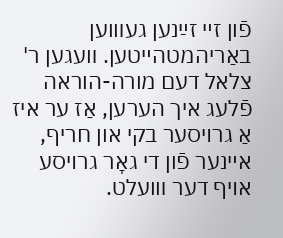פֿון זײ זײַנען געװוען באַריהמטהײטען. װעגען ר' צלאל דעם מורה-הוראה פֿלעג איך הערען, אַז ער איז אַ גרױסער בקי און חריף, אײנער פֿון די גאָר גרױסע אױף דער װועלט.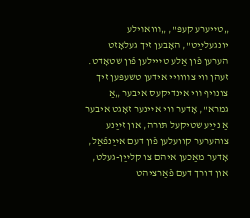„טײערע קעפּ", „װואױלע יונגעלײַט", האָבען זיך געלאָזט הערען פֿון אַלע טײילען פֿון שטאָדט.
זעהן װי צװוױי אידען טשעפּען זיך צונױף װי אינדיקעס איבער „אַ גמרא", אָדער װי אײנער זאָגט איבער אַ נײַע שטיקעל תּורה, און זײַנע צוהערער קוועלען פֿון דעם אײַנפֿאַל, אָדער מאַכען איהם צו קלײַן-געלט, און דורך דעם פֿאַרציהט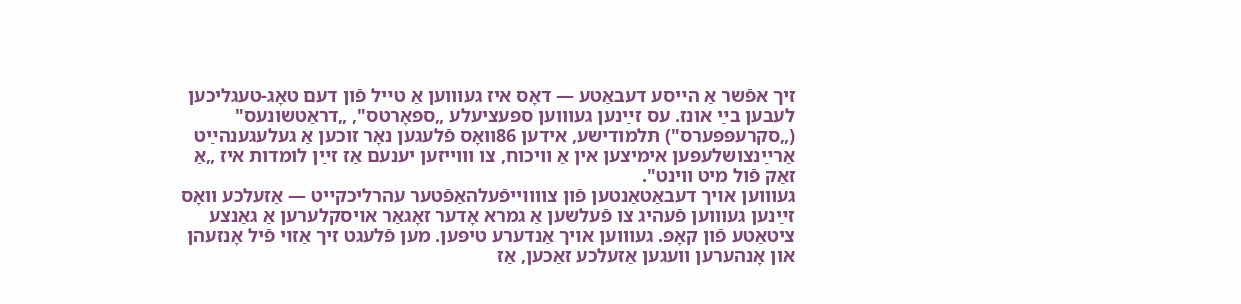זיך אפֿשר אַ הײסע דעבאַטע — דאָס איז געװוען אַ טײל פֿון דעם טאָג-טעגליכען לעבען בײַ אונז. עס זײַנען געװוען ספּעציעלע „ספּאָרטס", „דראַטשונעס" („סקרעפּפּערס") תּלמודישע, אידען 86װאָס פֿלעגען נאָר זוכען אַ געלעגענהײַט אַרײַנצושלעפּען אימיצען אין אַ װיכוח, צו װוייזען יענעם אַז זײַן לומדות איז „אַ זאַק פֿול מיט װינט".
געװוען אױך דעבאַטאַנטען פֿון צװוױיפֿעלהאַפֿטער עהרליכקײט — אַזעלכע װאָס זײַנען געװוען פֿעהיג צו פֿעלשען אַ גמרא אָדער זאָגאַר אױסקלערען אַ גאַנצע ציטאַטע פֿון קאָפּ. געװוען אױך אַנדערע טיפּען. מען פֿלעגט זיך אַזױ פֿיל אָנזעהן און אָנהערען װעגען אַזעלכע זאַכען, אַז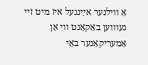אַ װילנער אײַנגעל איז מיט זײ געװוען באַקאַנט װי אַן אַמעריקאַנער באָי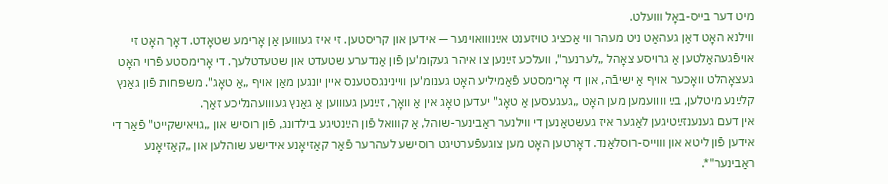מיט דער בייס-באָל װועלט.
װילנא האָט דאַן געהאַט ניט מעהר װי אַכציג טױזענט אײַנװואױנער — אידען און קריסטען. זי איז געװוען אַן אָרימע שטאָדט. דאָך האָט זי אױפֿגעהאַלטען אַ גרױסע צאָהל „לערנער", װעלכע זײַנען צו איהר געקומ'ען פֿון אַנדערע שטעדט און שטעדטלעך. די אָרימסטע פֿרוי האָט געצאָהלט װאָכער אױף אַ ישיבֿה, און די אָרימסטע פֿאַמיליע האָט גענומ'ען װיינינגסטענס איין יונגען מאַן אױף „אַ טאָג". משפּחות פֿון גאַנץ קלײַנע מיטלען, בײַ װוועמען מען האָט „געגעסען אַ טאָג" יעדען טאָג אין אַ װאָך, זײַנען געװוען אַ גאַנץ געװועהנליכע זאַך.
אין דעם גענענזײַטיגען לאַגער איז געשטאַנען די װילנער ראַבינער-שוהל, אַ קװואל פֿון הײַנטיגע בילדונג, פֿון רוסיש און „גוּיאישקײט" פֿאַר די אידען פֿון ליטא און װוייס-רוסלאַנד. דאָרטען האָט מען צוגעפֿערטיגט רוסישע לעהרער פֿאַר קאַזיאָנע אידישע שוהלען און „קאַזיאָנע ראַבינער"*.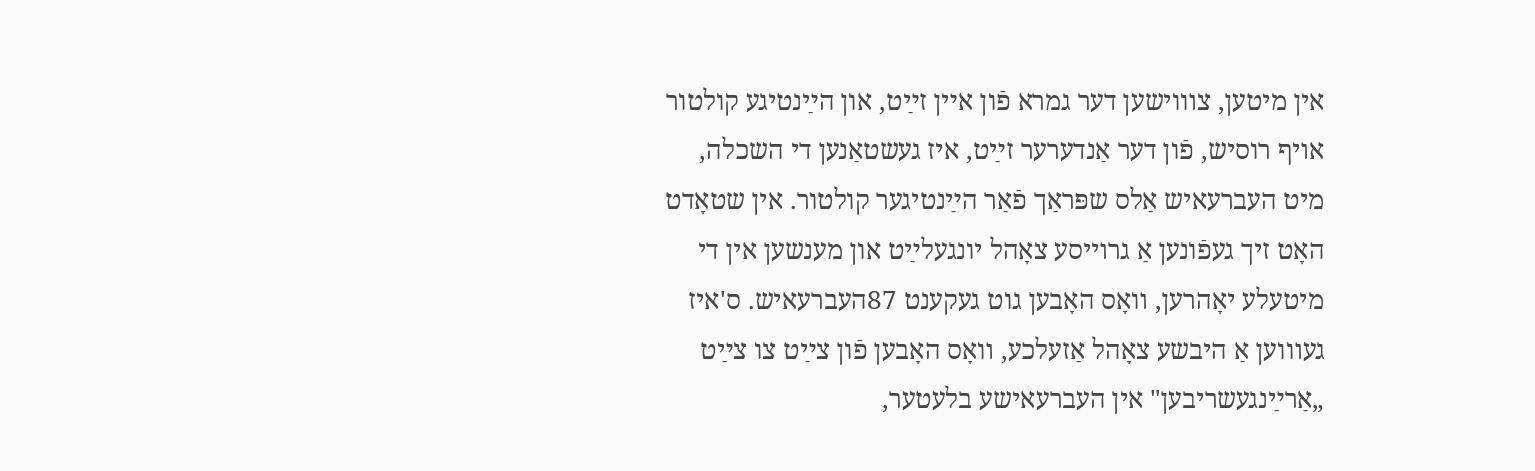אין מיטען, צװוישען דער גמרא פֿון אײן זײַט, און הײַנטיגע קולטור אױף רוסיש, פֿון דער אַנדערער זײַט, איז געשטאַנען די השכלה, מיט העברעאיש אַלס שפּראַך פֿאַר הײַנטיגער קולטור. אין שטאָדט האָט זיך געפֿונען אַ גרױיסע צאָהל יונגעלײַט און מענשען אין די מיטעלע יאָהרען, װאָס האָבען גוט געקענט 87העברעאיש. ס'איז געװוען אַ היבשע צאָהל אַזעלכע, װאָס האָבען פֿון צײַט צו צײַט „אַרײַנגעשריבען" אין העברעאישע בלעטער,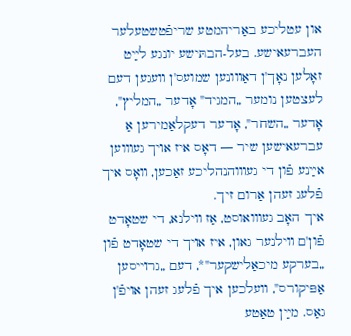און עטליכע באַריהמטע שריפֿטשטעלער העברעאישע. בעל-הבתּישע יונגע לײַט זאָלען נאָך'ן דאַװונען שמועס'ן װעגען דעם לעצטען נומער „המגיד" אָדער „המליץ", אָדער „השחר", אָדער דעקלאַמירען אַ עברעאישען שיר — דאָס איז אױך געװוען אײַנע פֿון די געװוהנהליכע זאַכען, װאָס איך פֿלעג זעהן אַרום זיך.
איך האָב געװואוסט, אַז װילנא, די שטאָדט פֿון'ם װילנער גאון, איז אױך די שטאָדט פֿון „בערקע מיכאַלישקער"*, דעם „גרױיסען אַפּיקורס", װעלכען איך פֿלעג זעהן אױפֿ'ן גאַס. מײַן טאַטע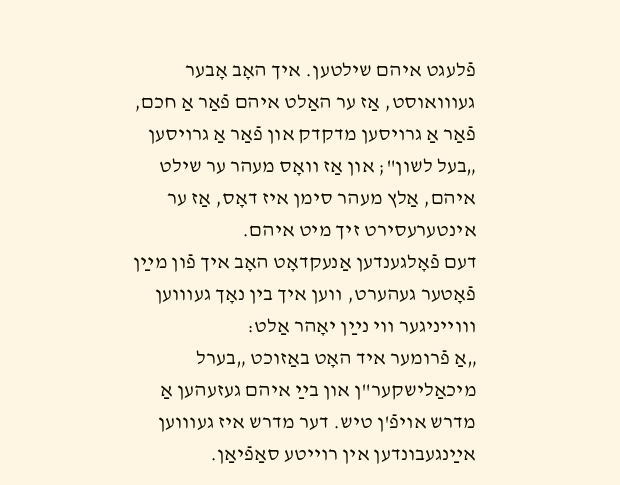פֿלעגט איהם שילטען. איך האָב אָבער געװואוסט, אַז ער האַלט איהם פֿאַר אַ חכם, פֿאַר אַ גרױסען מדקדק און פֿאַר אַ גרױסען „בעל לשון"; און אַז װאָס מעהר ער שילט איהם, אַלץ מעהר סימן איז דאָס, אַז ער אינטערעסירט זיך מיט איהם.
דעם פֿאָלגענדען אַנעקדאָט האָב איך פֿון מײַן פֿאָטער געהערט, װען איך בין נאָך געװוען װוייניגער װי נײַן יאָהר אַלט:
„אַ פֿרומער איד האָט באַזוכט „בערל מיכאַלישקער"ן און בײַ איהם געזעהען אַ מדרש אױפֿ'ן טיש. דער מדרש איז געװוען אײַנגעבונדען אין רױיטע סאַפֿיאַן.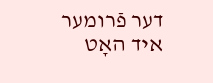דער פֿרומער איד האָט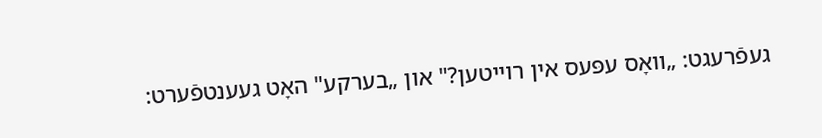געפֿרעגט: „װאָס עפּעס אין רױיטען?" און „בערקע" האָט געענטפֿערט: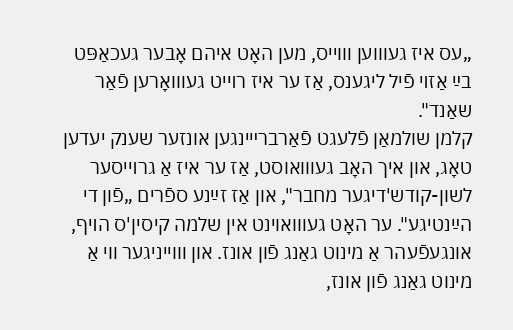„עס איז געװוען װוייס, מען האָט איהם אָבער געכאַפּט בײַ אַזױ פֿיל ליגענס, אַז ער איז רױיט געװואָרען פֿאַר שאַנד".
קלמן שולמאַן פֿלעגט פֿאַרברײינגען אונזער שענק יעדען טאָג, און איך האָב געװואוסט, אַז ער איז אַ גרױיסער לשון-קודש'דיגער מחבר", און אַז זײַנע ספֿרים „פֿון די הײַנטיגע". ער האָט געװואוינט אין שלמה קיסין'ס הױף, אונגעפֿעהר אַ מינוט גאַנג פֿון אונז. און װוייניגער װי אַ מינוט גאַנג פֿון אונז,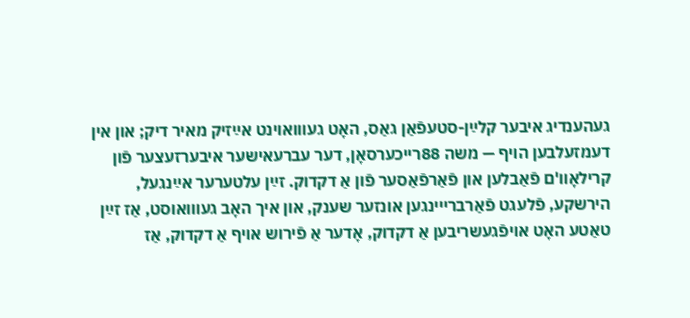געהענדיג איבער קלײַן-סטעפֿאַן גאַס, האָט געװואוינט אײַזיק מאיר דיק; און אין דעמזעלבען הױף — משה 88רייכערסאָן, דער עברעאישער איבערזעצער פֿון קרילאָװ'ם פֿאַבלען און פֿאַרפֿאַסער פֿון אַ דקדוק. זײַן עלטערער אײַנגעל, הירשקע, פֿלעגט פֿאַרברײינגען אונזער שענק, און איך האָב געװואוסט, אַז זײַן טאַטע האָט אױפֿגעשריבען אַ דקדוק, אָדער אַ פֿירוש אױף אַ דקדוק, אַז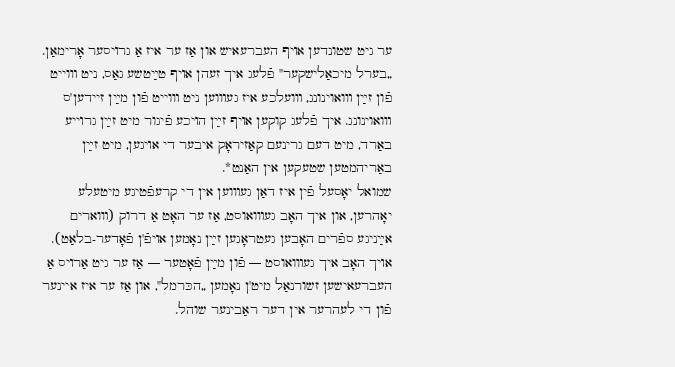ער גיט שטונדען אױף העברעאיש און אַז ער איז אַ גרױסער אָרימאַן.
„בערל מיכאַלישקער" פֿלעג איך זעהן אױף טײַטשע גאַס, ניט װוייט פֿון זײַן װואוינונג, װועלכע איז געװוען ניט װוייט פֿון מײַן זיידען'ס װואוינונג. איך פֿלעג קוקען אױף זײַן הױכע פֿיגור מיט זײַן גרױיע באַרד, מיט דעם גרינעם קאַזיראָק איבער די אױגען, מיט זײַן באַריהמטען שטעקען אין האַנט*.
שמואל יאָסעל פֿין איז דאַן געװוען אין די קרעפֿטיגע מיטעלע יאָהרען, און איך האָב געװואוסט, אַז ער האָט אַ דרוק (װוארים אײַניגע ספֿרים האָבען געטראָגען זײַן נאָמען אױפֿ'ן פֿאָדער-בלאַט). אױך האָב איך געװואוסט — פֿון מײַן פֿאָטער — אַז ער גיט אַרױס אַ העברעאישען זשורנאַל מיט'ן נאָמען „הכּרמל", און אַז ער איז איינער פֿון די לעהרער אין דער ראַבינער שוהל.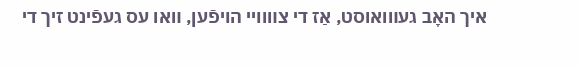איך האָב געװואוסט, אַז די צװוױי הױפֿען, װאו עס געפֿינט זיך די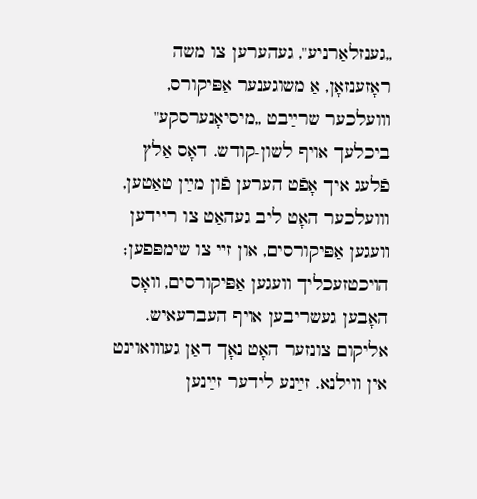„גענזלאַרניע", געהערען צו משה ראָזענזאָן, אַ משוגענער אַפּיקורס, װועלכער שרײַבט „מיסיאָנערסקע" ביכלעך אױף לשון-קודש. דאָס אַלץ פֿלעג איך אָפֿט הערען פֿון מײַן טאַטען, װועלכער האָט ליב געהאַט צו ריידען װעגען אַפּיקורסים, און זײ צו שימפּפען; הױכטזעכליך װעגען אַפּיקורסים, װאָס האָבען געשריבען אױף העברעאיש.
אליקום צונזער האָט נאָך דאַן געװואוינט אין װילנא. זײַנע לידער זײַנען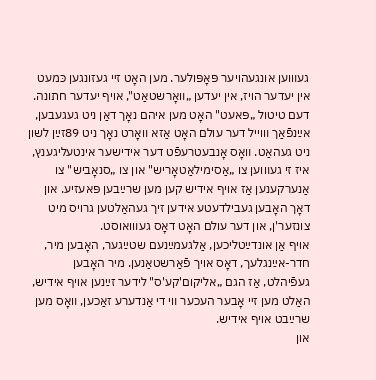געװוען אונגעהױער פּאָפּולער. מען האָט זײ געזונגען כּמעט אין יעדער הױז, אין יעדען „װאָרשטאַט", אױף יעדער חתונה. דעם טיטול „פּאעט" האָט מען איהם נאָך דאַן ניט געגעבען, אײַנפֿאַך װוייל דער עולם האָט אַזא װאָרט נאָך ניט 89זײַן לשון ניט געהאַט. װאָס אָנבעטרעפֿט דער אידישער אינטעליגענץ, איז זי געװוען צו „אַסימילאַטאָריש" און צו „סנאָביש" צו אַנערקענען אַז אױף אידיש קען מען שרײַבען פּאעזיע. און דאָך האָבען געבילדעטע אידען זיך געהאַלטען גרױס מיט צונזער'ן, און דער עולם האָט דאָס געװואוסט.
אױף אַן אונדײַטליכען, אַלגעמײַנעם שטײַגער, האָבען מיר, חדר-אײַנגלעך, דאָס אױך פֿאַרשטאַנען. מיר האָבען געפֿיהלט, אַז הגם „אליקום'קע'ס" לידער זײַנען אױף אידיש, האַלט מען זײ אָבער העכער װי די אַנדערע זאַכען, װאָס מען שרײַבט אױף אידיש.
און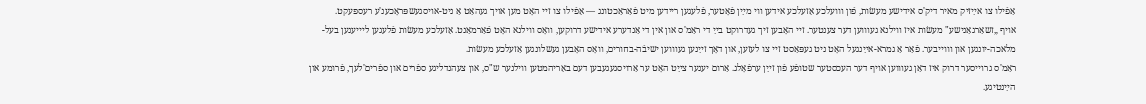אַפֿילו צו אײַזיק מאיר דיק'ס אידישע מעשׂות, פֿון װועלכע אַזעלכע אידען װי מײַן פֿאָטער, פֿלעגען ריידען מיט פֿאַראַכטונג — אַפֿילו צו זײ האָט מען אױך געהאַט אַ ניט-אױסגעשפּראָכענ'ע רעספּעקט.
אױף „זשאַרגאַנישע" מעשׂות איז װילנא געװוען דער צענטער. זײ האָבען זיך געדרוקט בײַ די ראַמ'ס און אין די אַנדערע אידישע דרוקען, װאָס װילנא האָט פֿאַרמאַנט. אַזעלכע מעשׂות פֿלעגען לײיענען בעל-מלאכה-יונגען און װוייבער. פֿאַר אַ גמרא-אײַנגעל האָט ניט געפּאַסט זײ צו לעזען, און דאָך זײַנען געװוען ישיבֿה-בחורים, װאָס האָבען געשלונגען אַזעלכע מעשׂות.
ראַמ'ס גרױיסער דרוק איז דאַן געװוען אױף דער העכסטער שטופֿע פֿון זײַן ערפֿאָלג. אַרום יענער צײַט האָט ער אַרױסגעגעבען דעם באַריהמטען װילנער ש"ס, און צעהנדליגע ספֿרים און ספֿרים'לעך, פֿרומע און הײַנטיגע.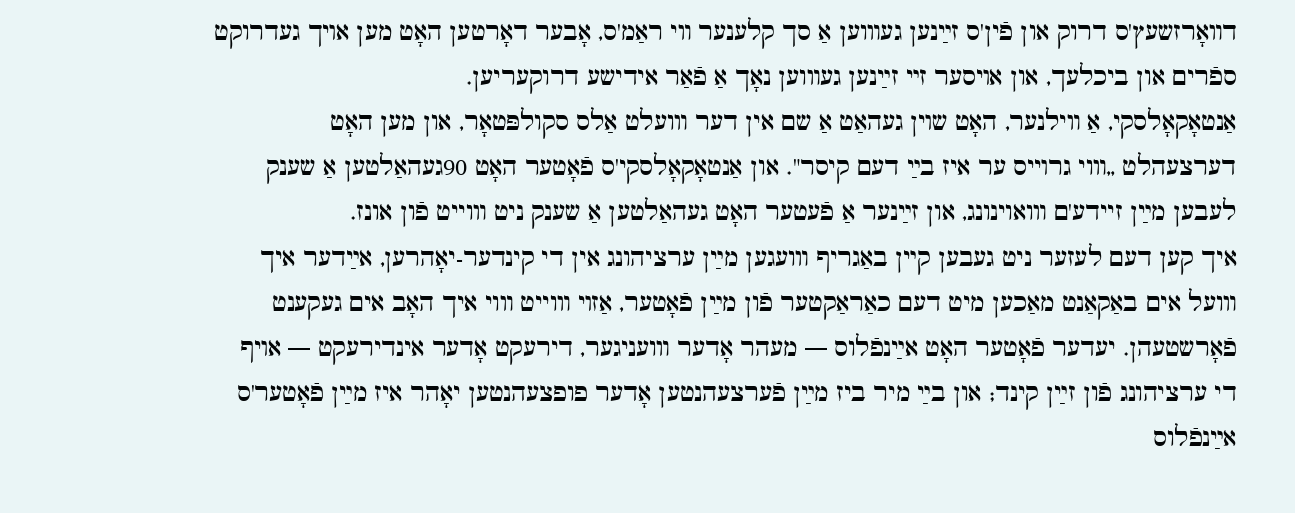דװאָרזשעץ'ס דרוק און פֿין'ס זײַנען געװוען אַ סך קלענער װי ראַמ'ס, אָבער דאָרטען האָט מען אױך געדרוקט ספֿרים און ביכלעך, און אױסער זײ זײַנען געװוען נאָך אַ פֿאַר אידישע דרוקעריען.
אַנטאָקאָלסקי, אַ װילנער, האָט שױן געהאַט אַ שם אין דער װועלט אַלס סקולפּטאָר, און מען האָט דערצעהלט „װוי גרױיס ער איז בײַ דעם קיסר". און אַנטאָקאָלסקי'ס פֿאָטער האָט 90געהאַלטען אַ שענק לעבען מײַן זיידע'ם װואוינונג, און זײַנער אַ פֿעטער האָט געהאַלטען אַ שענק ניט װוייט פֿון אונז.
איך קען דעם לעזער ניט געבען קײן באַגריף װועגען מײַן ערציהונג אין די קינדער-יאָהרען, אײַדער איך װועל אים באַקאַנט מאַכען מיט דעם כאַראַקטער פֿון מײַן פֿאָטער, אַזױ װוייט װוי איך האָב אים געקענט פֿאָרשטעהן. יעדער פֿאָטער האָט אײַנפֿלוס — מעהר אָדער װועניגער, דירעקט אָדער אינדירעקט — אױף די ערציהונג פֿון זײַן קינד; און בײַ מיר ביז מײַן פֿערצעהנטען אָדער פופצעהנטען יאָהר איז מײַן פֿאָטער'ס אײַנפֿלוס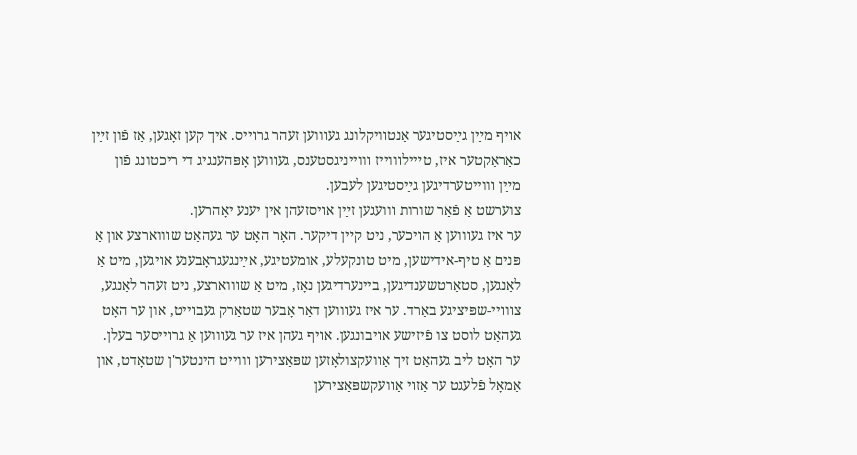אױף מײַן גײַסטיגער אַנטװיקלונג געװוען זעהר גרױיס. איך קען זאָגען, אַז פֿון זײַן כאַראַקטער איז, טײילװוייז װוייניגסטענס, געװוען אָפּהענגיג די ריכטונג פֿון מײַן װוייטערדיגען גײַסטיגען לעבען.
צוערשט אַ פֿאַר שורות װועגען זײַן אױסזעהן אין יענע יאָהרען.
ער איז געװוען אַ הױכער, ניט קײן דיקער. האָר האָט ער געהאַט שװוארצע און אַ פּנים אַ טיף-אידישען, מיט טונקעלע, אומעטיגע, אײַנגעגראָבענע אױגען, מיט אַ לאַנגען, סטאַרטשענדיגען, ביינערדיגען נאָז, מיט אַ שװוארצע, ניט זעהר לאַנגע, צװױי-שפּיציגע באַרד. ער איז געװוען דאַר אָבער שטאַרק געבױיט, און ער האָט געהאַט לוסט צו פֿיזישע אױבונגען. אױף געהן איז ער געװוען אַ גרױיסער בעלן.
ער האָט ליב געהאַט זיך אַװעקצולאָזען שפּאַצירען װוייט הינטער'ן שטאָדט, און אַמאָל פֿלעגט ער אַזױ אַװעקשפּאַצירען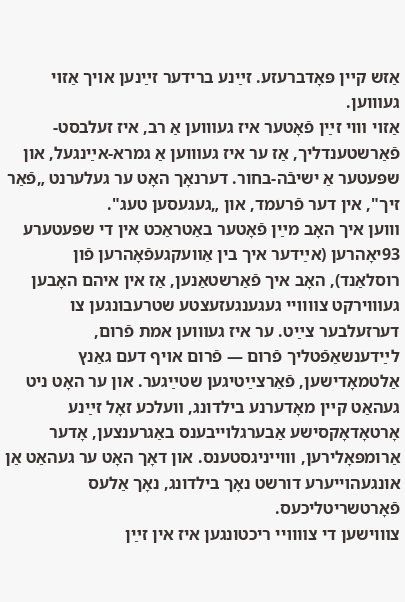אַזש קײן פּאָדברעזע. זײַנע ברידער זײַנען אױך אַזױ געװוען.
אַזױ װוי זײַן פֿאָטער איז געװוען אַ רב, איז זעלבסט-פֿאַרשטענדליך, אַז ער איז געװוען אַ גמרא-אײַנגעל, און שפּעטער אַ ישיבֿה-בחור. דערנאָך האָט ער געלערנט „פֿאַר זיך", אין דער פֿרעמד, און „געגעסען טעג".
װוען איך האָב מײַן פֿאָטער באַטראַכט אין די שפּעטערע 93יאָהרען (אײַדער איך בין אַװעקגעפֿאָהרען פֿון רוסלאַנד), האָב איך פֿאַרשטאַנען, אַז אין איהם האָבען געװוירקט צװוױי געגענגעזעצטע שטרעבונגען צו דערזעלבער צײַט. ער איז געװוען אמת פֿרום, לײַדענשאַפֿטליך פֿרום — פֿרום אױף דעם גאַנץ אַלטמאָדישען, פֿאַרצײַטיגען שטײַגער. און ער האָט ניט געהאַט קײן מאָדערנע בילדונג, װעלכע זאָל זײַנע אָרטאָדאָקסישע אַבערגלױיבענס באַגרענצען, אָדער אַרומפּאָלירען, װוייניגסטענס. און דאָך האָט ער געהאַט אַן אונגעהױיערע דורשט נאָך בילדונג, נאָך אַלעס פֿאָרטשריטליכעס.
צװוישען די צװוױי ריכטונגען איז אין זײַן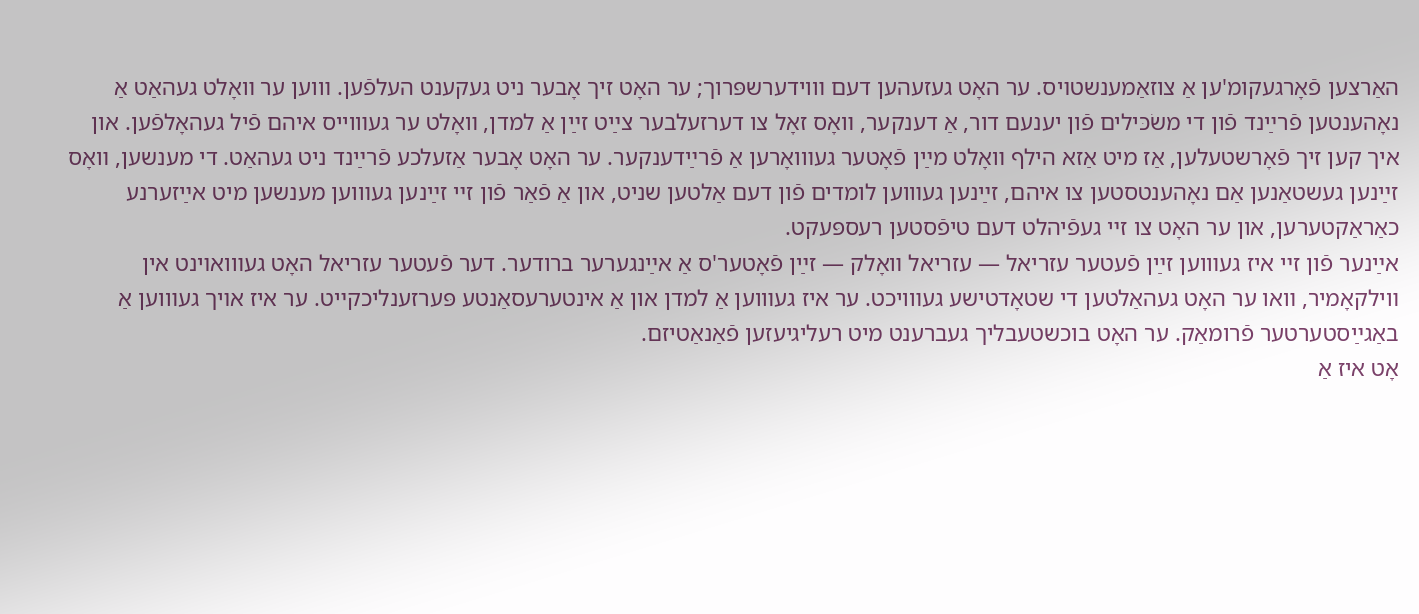האַרצען פֿאָרגעקומ'ען אַ צוזאַמענשטױס. ער האָט געזעהען דעם װוידערשפּרוך; ער האָט זיך אָבער ניט געקענט העלפֿען. װוען ער װאָלט געהאַט אַ נאָהענטען פֿרײַנד פֿון די משׂכּילים פֿון יענעם דור, אַ דענקער, װאָס זאָל צו דערזעלבער צײַט זײַן אַ למדן, װאָלט ער געװוייס איהם פֿיל געהאָלפֿען. און איך קען זיך פֿאָרשטעלען, אַז מיט אַזא הילף װאָלט מײַן פֿאָטער געװואָרען אַ פֿרײַדענקער. ער האָט אָבער אַזעלכע פֿרײַנד ניט געהאַט. די מענשען, װאָס זײַנען געשטאַנען אַם נאָהענטסטען צו איהם, זײַנען געװוען לומדים פֿון דעם אַלטען שניט, און אַ פֿאַר פֿון זײ זײַנען געװוען מענשען מיט אײַזערנע כאַראַקטערען, און ער האָט צו זײ געפֿיהלט דעם טיפֿסטען רעספּעקט.
אײַנער פֿון זײ איז געװוען זײַן פֿעטער עזריאל — עזריאל װאָלק — זײַן פֿאָטער'ס אַ אײַנגערער ברודער. דער פֿעטער עזריאל האָט געװואױנט אין װילקאָמיר, װאו ער האָט געהאַלטען די שטאָדטישע געװויכט. ער איז געװוען אַ למדן און אַ אינטערעסאַנטע פּערזענליכקײט. ער איז אױך געװוען אַ באַגײַסטערטער פֿרומאַק. ער האָט בוכשטעבליך געברענט מיט רעליגיעזען פֿאַנאַטיזם.
אָט איז אַ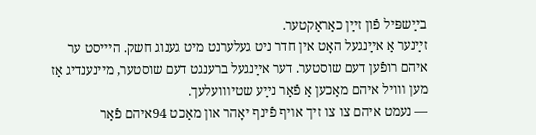בײַשפּיל פֿון זײַן כאַראַקטער.
זײַנער אַ אײַנגעל האָט אין חדר ניט געלערנט מיט גענוג חשק. הײיסט ער איהם רופֿען דעם שוסטער. דער אײַנגעל ברענגט דעם שוסטער, מיינענדיג אַז מען װויל איהם מאַכען אַ פֿאַר נײַע שטיװועלעך.
— נעמט איהם צו צו זיך אױף פֿינף יאָהר און מאַכט 94איהם פֿאַר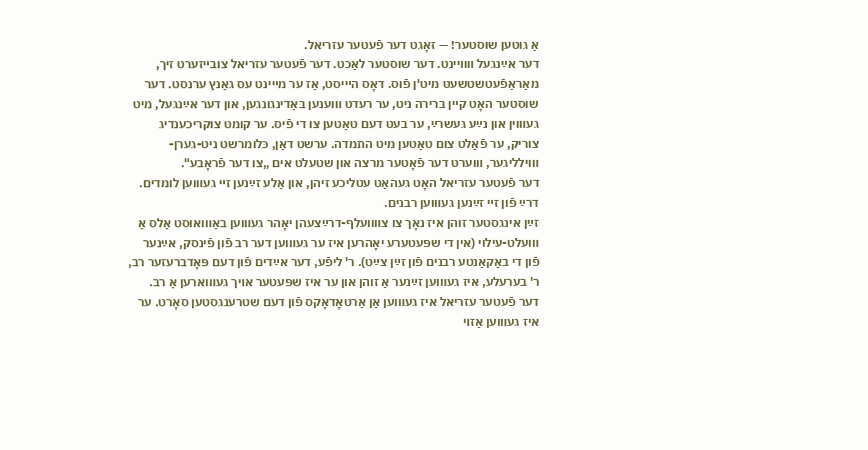אַ גוטען שוסטער! — זאָגט דער פֿעטער עזריאל.
דער אײַנגעל װוױינט. דער שוסטער לאַכט. דער פֿעטער עזריאל צובײזערט זיך, מאַראַפֿעטשטשעט מיט'ן פֿוס. דאָס הײיסט, אַז ער מײינט עס גאַנץ ערנסט. דער שוסטער האָט קײן ברירה ניט, ער רעדט װוענען באַדינגונגען, און דער אײַנגעל, מיט געװוין און נײַע געשרײַ, ער בעט דעם טאַטען צו די פֿיס. ער קומט צוקריכענדיג צוריק, ער פֿאַלט צום טאַטען מיט התמדה. ערשט דאַן, כּלומרשט ניט-גערן-װוילליגער, װוערט דער פֿאָטער מרצה און שטעלט אים „צו דער פֿראָבע".
דער פֿעטער עזריאל האָט געהאַט עטליכע זיהן, און אַלע זײַנען זײ געװוען לומדים.
דרײַ פֿון זײ זײַנען געװוען רבנים.
זײַן אינגסטער זוהן איז נאָך צו צװוועלף-דרײַצעהן יאָהר געװוען באַװואוסט אַלס אַ װועלט-עילוי (אין די שפּעטערע יאָהרען איז ער געװוען דער רב פֿון פֿינסק, אײַנער פֿון די באַקאַנטע רבנים פֿון זײַן צײַט). ר' ליפֿע, דער אײַדים פֿון דעם פּאָדברעזער רב, ר' בערעלע, איז געװוען זײַנער אַ זוהן און ער איז שפּעטער אױך געװוארען אַ רב.
דער פֿעטער עזריאל איז געװוען אַן אַרטאָדאָקס פֿון דעם שטרענגסטען סאָרט. ער איז געװוען אַזױ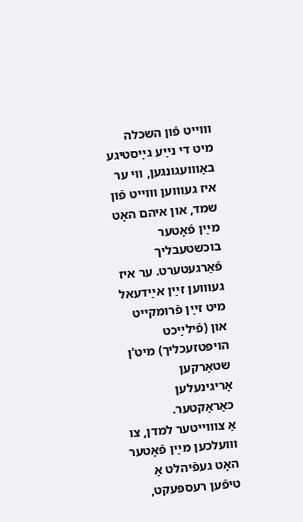װוייט פֿון השכלה מיט די נײַע גײַסטיגע באַװועגונגען, װי ער איז געװוען װוייט פֿון שמד, און איהם האָט מײַן פֿאָטער בוכשטעבליך פֿאַרגעטערט. ער איז געװוען זײַן אײַדעאל מיט זײַן פֿרומקייט און (פֿילײַכט הױפּטזעכליך) מיט'ן שטאַרקען אָריגינעלען כאַראַקטער.
אַ צװוייטער למדן, צו װועלכען מײַן פֿאָטער האָט געפֿיהלט אַ טיפֿען רעספּעקט,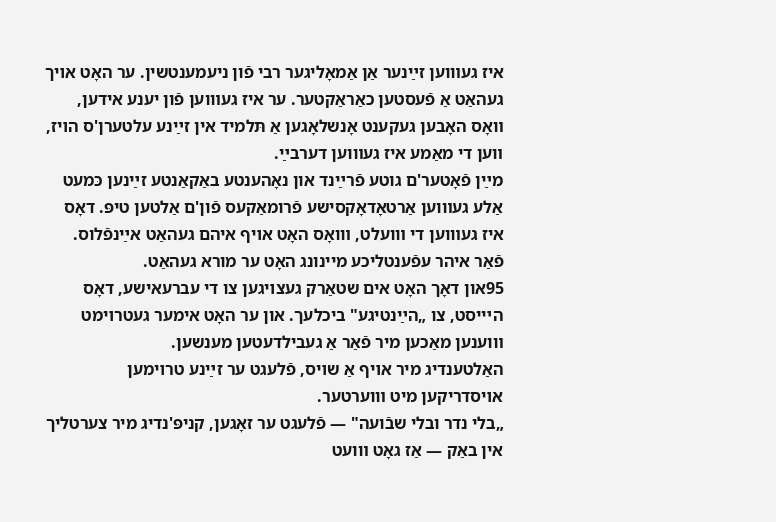איז געװוען זײַנער אַן אַמאָליגער רבי פֿון ניעמענטשין. ער האָט אױך געהאַט אַ פֿעסטען כאַראַקטער. ער איז געװוען פֿון יענע אידען, װאָס האָבען געקענט אָנשלאָגען אַ תּלמיד אין זײַנע עלטערן'ס הױז, װען די מאַמע איז געװוען דערבײַ.
מײַן פֿאָטער'ם גוטע פֿרײַנד און נאָהענטע באַקאַנטע זײַנען כּמעט אַלע געװוען אַרטאָדאָקסישע פֿרומאַקעס פֿון'ם אַלטען טיפּ. דאָס איז געװוען די װועלט, װואָס האָט אױף איהם געהאַט אײַנפֿלוס. פֿאַר איהר עפֿענטליכע מיינונג האָט ער מורא געהאַט.
95און דאָך האָט אים שטאַרק געצױגען צו די עברעאישע, דאָס הײיסט, צו „הײַנטיגע" ביכלעך. און ער האָט אימער געטרױמט װוענען מאַכען מיר פֿאַר אַ געבילדעטען מענשען.
האַלטענדיג מיר אױף אַ שױס, פֿלעגט ער זײַנע טרױמען אױסדריקען מיט װוערטער.
„בלי נדר ובלי שבֿועה" — פֿלעגט ער זאָגען, קניפּ'נדיג מיר צערטליך אין באַק — אַז גאָט װועט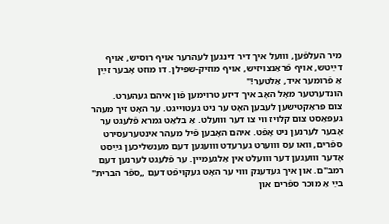מיר העלפֿען, װועל איך דיר דינגען לעהרער אױף רוסיש, אױף דײַטש, אױף פֿראַנצױזיש, אױף מוזיק-שפּילן. דו מוזט אָבער זײַן אַ פֿרומער איד, אַלטער!"
הונדערטער מאָל האָב איך דיזע טרױמען פֿון איהם געהערט.
צום פּראַקטישען לעבען האָט ער ניט געטױיגט. ער האָט זיך מעהר געפּאַסט צום קלױז װי צו דער װועלט. אַ בלאַט גמרא פֿלעגט ער אָבער לערנען ניט אָפֿט. איהם האָבען פֿיל מעהר אינטערעסירט ספֿרים, װאו עס װוערט גערעדט װועגען דעם מענשליכען גײַסט אָדער װועגען דער װועלט אין אַלגעמיין. ער פֿלעגט לערנען דעם רמב"ם. און איך געדענק װוי ער האָט געקױפֿט דעם „ספֿר הברית" בײַ אַ מוכר ספֿרים און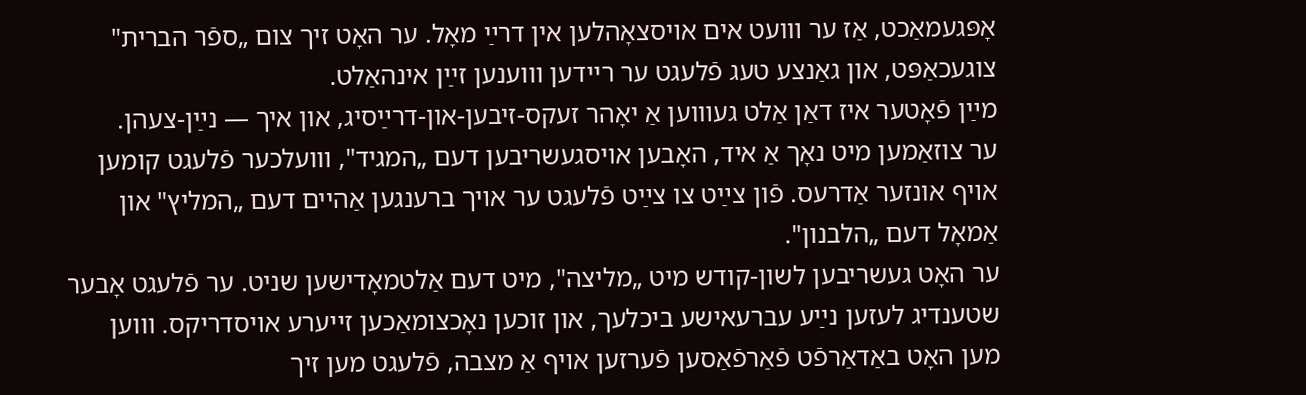אָפּגעמאַכט, אַז ער װועט אים אױסצאָהלען אין דרײַ מאָל. ער האָט זיך צום „ספֿר הברית" צוגעכאַפּט, און גאַנצע טעג פֿלעגט ער ריידען װוענען זײַן אינהאַלט.
מײַן פֿאָטער איז דאַן אַלט געװוען אַ יאָהר זעקס-זיבען-און-דרײַסיג, און איך — נײַן-צעהן.
ער צוזאַמען מיט נאָך אַ איד, האָבען אױסגעשריבען דעם „המגיד", װועלכער פֿלעגט קומען אױף אונזער אַדרעס. פֿון צײַט צו צײַט פֿלעגט ער אױך ברענגען אַהיים דעם „המליץ" און אַמאָל דעם „הלבנון".
ער האָט געשריבען לשון-קודש מיט „מליצה", מיט דעם אַלטמאָדישען שניט. ער פֿלעגט אָבער שטענדיג לעזען נײַע עברעאישע ביכלעך, און זוכען נאָכצומאַכען זייערע אױסדריקס. װוען מען האָט באַדאַרפֿט פֿאַרפֿאַסען פֿערזען אױף אַ מצבה, פֿלעגט מען זיך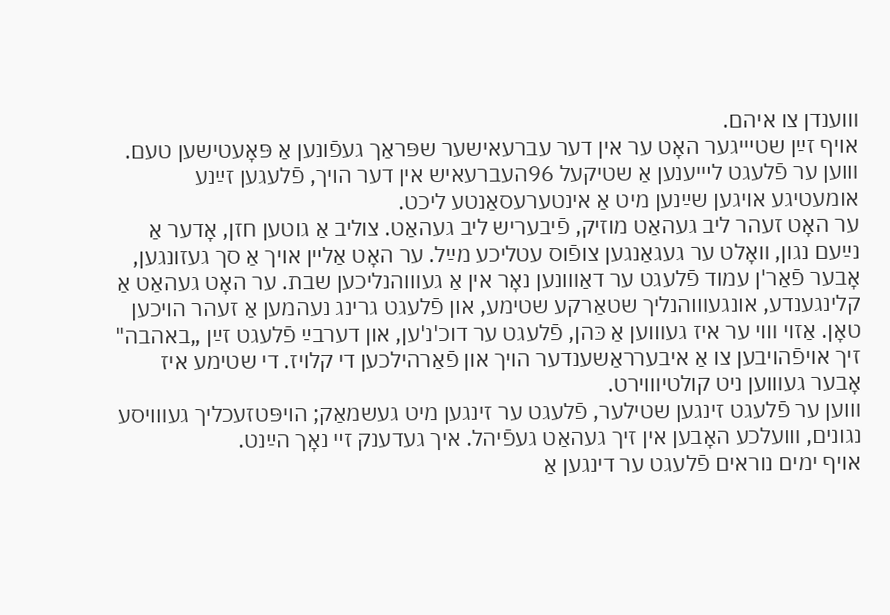װוענדן צו איהם.
אױף זײַן שטײיגער האָט ער אין דער עברעאישער שפּראַך געפֿונען אַ פּאָעטישען טעם. װוען ער פֿלעגט לײיענען אַ שטיקעל 96העברעאיש אין דער הױך, פֿלעגען זײַנע אומעטיגע אױגען שײַנען מיט אַ אינטערעסאַנטע ליכט.
ער האָט זעהר ליב געהאַט מוזיק, פֿיבעריש ליב געהאַט. צוליב אַ גוטען חזן, אָדער אַ נײַעם נגון, װאָלט ער געגאַנגען צופֿוס עטליכע מײַל. ער האָט אַלײן אױך אַ סך געזונגען, אָבער פֿאַר'ן עמוד פֿלעגט ער דאַװונען נאָר אין אַ געװוהנליכען שבת. ער האָט געהאַט אַ קלינגענדע, אונגעװוהנליך שטאַרקע שטימע, און פֿלעגט גרינג נעהמען אַ זעהר הױכען טאָן. אַזױ װוי ער איז געװוען אַ כּהן, פֿלעגט ער דוכ'נ'ען, און דערבײַ פֿלעגט זײַן „באהבה" זיך אױפֿהויבען צו אַ איבערראַשענדער הױך און פֿאַרהילכען די קלױז. די שטימע איז אָבער געװוען ניט קולטיװוירט.
װוען ער פֿלעגט זינגען שטילער, פֿלעגט ער זינגען מיט געשמאַק; הױפּטזעכליך געװויסע נגונים, װועלכע האָבען אין זיך געהאַט געפֿיהל. איך געדענק זײ נאָך הײַנט.
אױף ימים נוראים פֿלעגט ער דינגען אַ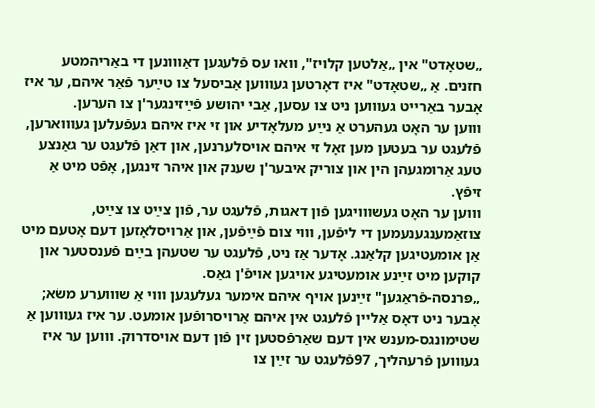„שטאָדט" אין „אַלטען קלױז", װאו עס פֿלעגען דאַװונען די באַריהמטע חזנים. אַ „שטאָדט" איז דאָרטען געװוען אַביסעל צו טײַער פֿאַר איהם, ער איז אָבער באַרײט געװוען ניט צו עסען, אַבי יהושע פֿײַזינגער'ן צו הערען.
װוען ער האָט געהערט אַ נײַע מעלאָדיע און זי איז איהם געפֿעלען געװוארען, פֿלעגט ער בעטען מען זאָל זי איהם אױסלערנען, און דאַן פֿלעגט ער גאַנצע טעג אַרומגעהן הין און צוריק איבער'ן שענק און איהר זינגען, אָפֿט מיט אַ זיפֿץ.
װוען ער האָט געשװויגען פֿון דאגות, פֿלעגט ער, פֿון צײַט צו צײַט, צוזאַמענגענעמען די ליפֿען, װוי צום פֿײַפֿען, און אַרױסלאָזען דעם אָטעם מיט אַן אומעטיגען קלאַנג. אָדער אַז ניט, פֿלעגט ער שטעהן בײַם פֿענסטער און קוקען מיט זײַנע אומעטיגע אױגען אױפֿ'ן גאַס.
„פּרנסה-פֿראַגען" זײַנען אױף איהם אימער געלעגען װוי אַ שװוערע משׂא; אָבער ניט דאָס אַלײן פֿלעגט אין איהם אַרױסרופֿען אומעט. ער איז געװוען אַ שטימונגס-מענש אין דעם שאַרפֿסטען זין פֿון דעם אױסדרוק. װוען ער איז געװוען פֿרעהליך, 97פֿלעגט ער זײַן צו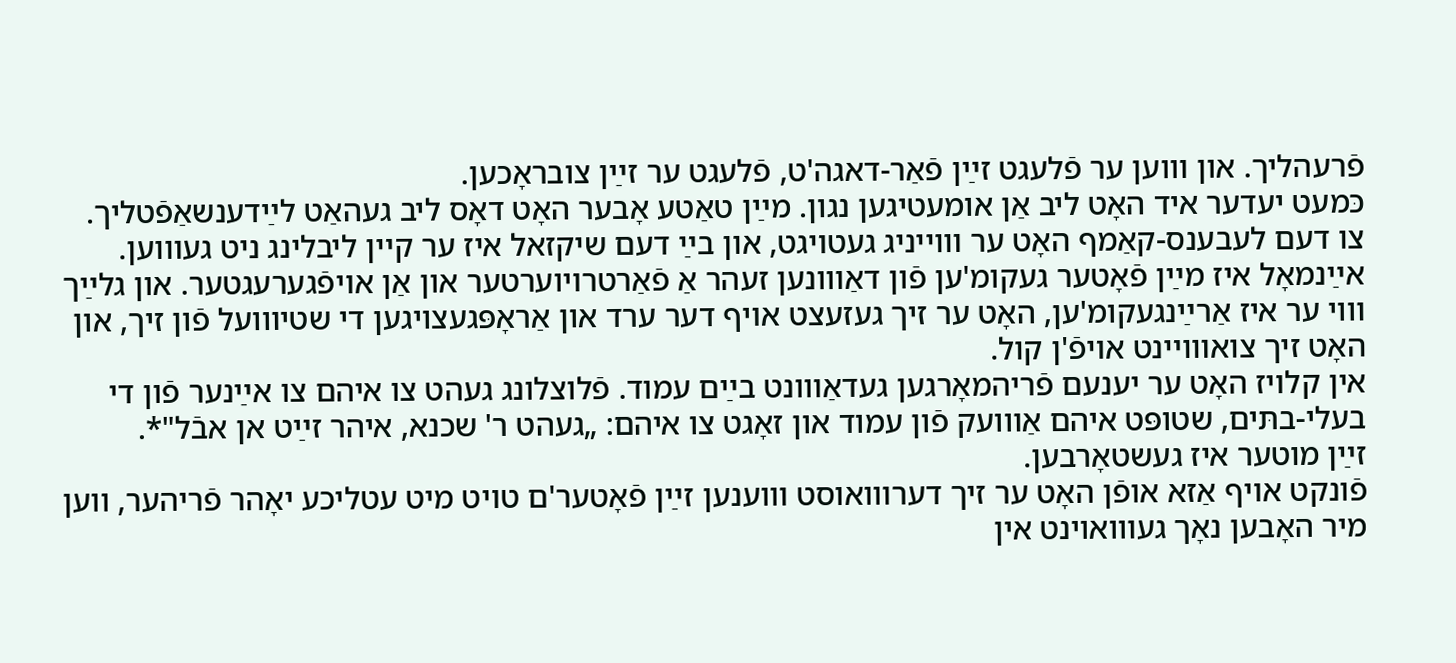פֿרעהליך. און װוען ער פֿלעגט זײַן פֿאַר-דאגה'ט, פֿלעגט ער זײַן צובראָכען.
כּמעט יעדער איד האָט ליב אַן אומעטיגען נגון. מײַן טאַטע אָבער האָט דאָס ליב געהאַט לײַדענשאַפֿטליך.
צו דעם לעבענס-קאַמף האָט ער װוייניג געטױגט, און בײַ דעם שיקזאל איז ער קײן ליבלינג ניט געװוען.
אײַנמאָל איז מײַן פֿאָטער געקומ'ען פֿון דאַװונען זעהר אַ פֿאַרטרױוערטער און אַן אױפֿגערעגטער. און גלײַך װוי ער איז אַרײַנגעקומ'ען, האָט ער זיך געזעצט אױף דער ערד און אַראָפּגעצויגען די שטיװועל פֿון זיך, און האָט זיך צואװוײנט אױפֿ'ן קול.
אין קלױז האָט ער יענעם פֿריהמאָרגען געדאַװונט בײַם עמוד. פֿלוצלונג געהט צו איהם צו אײַנער פֿון די בעלי-בתּים, שטופּט איהם אַװועק פֿון עמוד און זאָגט צו איהם: „געהט ר' שכנא, איהר זײַט אן אבֿל"*.
זײַן מוטער איז געשטאָרבען.
פֿונקט אױף אַזא אופֿן האָט ער זיך דערװואוסט װוענען זײַן פֿאָטער'ם טױט מיט עטליכע יאָהר פֿריהער, ווען מיר האָבען נאָך געװואוינט אין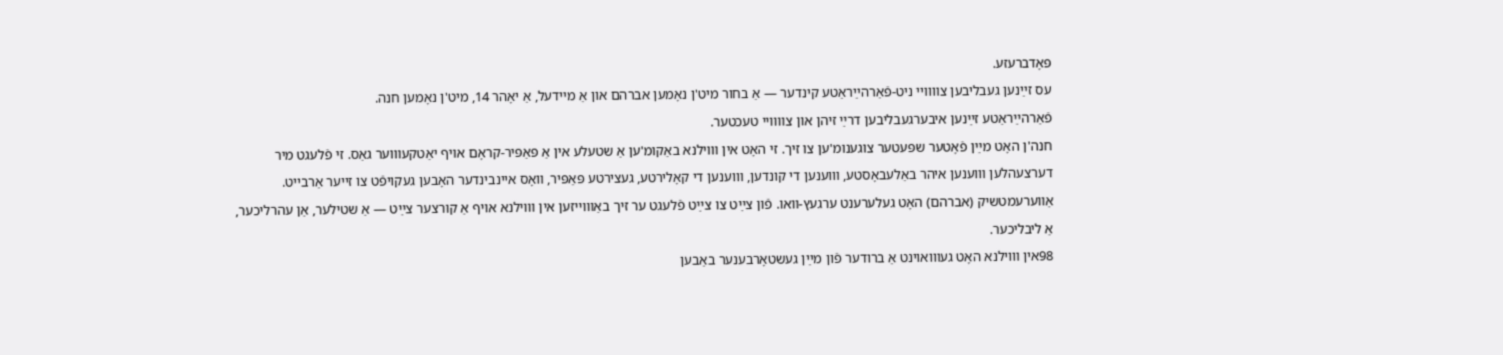פּאָדברעזע.
עס זײַנען געבליבען צװוױי ניט-פֿאַרהײַראַטע קינדער — אַ בחור מיט'ן נאָמען אברהם און אַ מײדעל, אַ יאָהר 14, מיט'ן נאָמען חנה.
פֿאַרהײַראַטע זײַנען איבערגעבליבען דרײַ זיהן און צװוױי טעכטער.
חנה'ן האָט מײַן פֿאָטער שפּעטער צוגענומ'ען צו זיך. זי האָט אין װוילנא באַקומ'ען אַ שטעלע אין אַ פּאַפּיר-קראָם אױף יאַטקעװוער גאַס. זי פֿלעגט מיר דערצעהלען װוענען איהר באַלעבאָסטע, װוענען די קונדען, װוענען די קאָלירטע, געצירטע פּאַפּיר, װאָס איינבינדער האָבען געקויפֿט צו זייער אַרבייט.
אַװערעמטשיק (אברהם) האָט געלערענט ערגעץ-װאו. פֿון צײַט צו צײַט פֿלעגט ער זיך באַװוייזען אין װוילנא אױף אַ קורצער צײַט — אַ שטילער, אַן עהרליכער, אַ ליבליכער.
98אין װוילנא האָט געװואוינט אַ ברודער פֿון מײַן געשטאָרבענער באַבען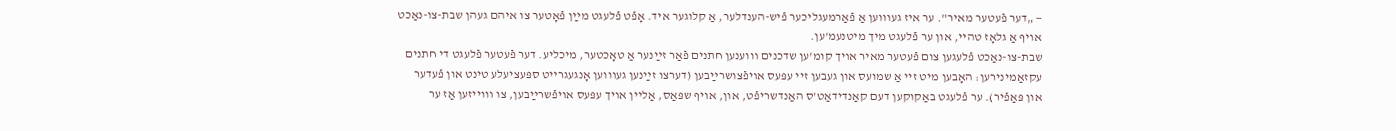— „דער פֿעטער מאיר". ער איז געװוען אַ פֿאַרמעגליכער פֿיש-הענדלער, אַ קלוגער איד. אָפֿט פֿלעגט מײַן פֿאָטער צו איהם געהן שבת-צו-נאַכט אױף אַ גלאָז טהיי, און ער פֿלעגט מיך מיטנעמ'ען.
שבת-צו-נאַכט פֿלעגען צום פֿעטער מאיר אױך קומ'ען שדכנים װוענען חתנים פֿאַר זײַנער אַ טאָכטער, מיכליע. דער פֿעטער פֿלעגט די חתנים עקזאַמינירען: האָבען מיט זיי אַ שמועס און געבען זיי עפּעס אױפֿצושרײַבען (דערצו זײַנען געװוען אָנגעגרײט ספּעציעלע טינט און פֿעדער און פּאַפֿיר). ער פֿלעגט באַקוקען דעם קאַנדידאַט'ס האַנדשריפֿט, און, אױף שפּאַס, אַלײן אױך עפּעס אױפֿשרײַבען, צו װוייזען אַז ער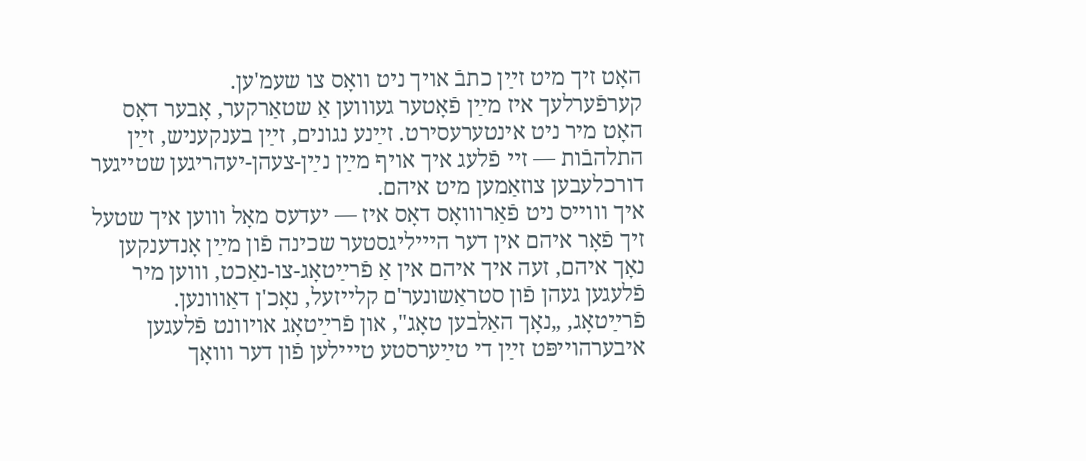האָט זיך מיט זײַן כתבֿ אױך ניט װאָס צו שעמ'ען.
קערפֿערלעך איז מײַן פֿאָטער געװוען אַ שטאַרקער, אָבער דאָס האָט מיר ניט אינטערעסירט. זײַנע נגונים, זײַן בענקעניש, זײַן התלהבֿות — זײ פֿלעג איך אױף מײַן נײַן-צעהן-יעהריגען שטײגער דורכלעבען צוזאַמען מיט איהם.
איך װוייס ניט פֿאַרװואָס דאָס איז — יעדעס מאָל װוען איך שטעל זיך פֿאָר איהם אין דער הײיליגסטער שכינה פֿון מײַן אָנדענקען נאָך איהם, זעה איך איהם אין אַ פֿרײַטאָג-צו-נאַכט, װוען מיר פֿלעגען געהן פֿון סטראַשונער'ם קלײזעל, נאָכ'ן דאַװונען.
פֿרײַטאָג, „נאָך האַלבען טאָג", און פֿרײַטאָג אױוונט פֿלעגען איבערהױיפּט זײַן די טײַערסטע טײילען פֿון דער װואָך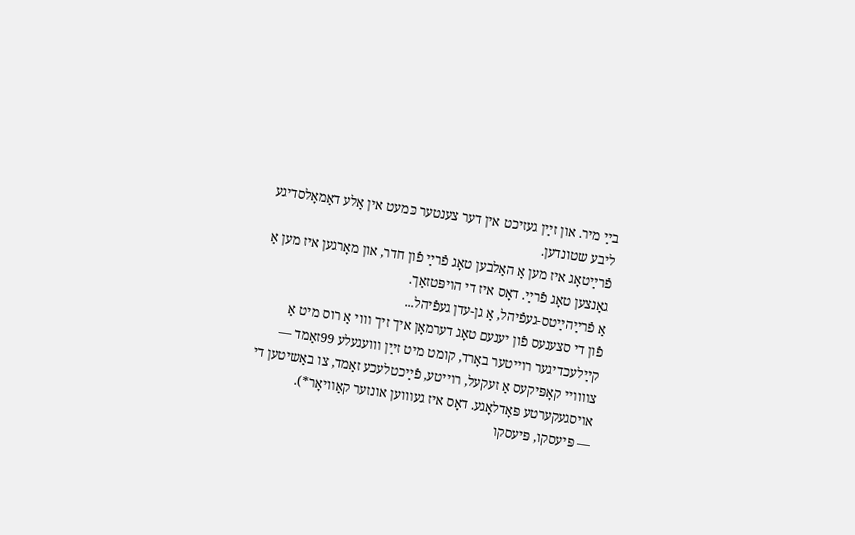בײַ מיר. און זײַן געזיכט אין דער צענטער כּמעט אין אַלע דאַמאָלסדיגע ליבע שטונדען.
פֿרײַטאָג איז מען אַ האַלבען טאָג פֿרײַ פֿון חדר, און מאָרגען איז מען אַ גאַנצען טאָג פֿרײַ. דאָס איז די הױפּטזאַך.
אַ פֿרײַהײַטס-געפֿיהל, אַ גן-עדן געפֿיהל...
פֿון די סצענעס פֿון יענעם טאָג דערמאָן איך זיך װוי אַ רוס מיט אַ קײַלעכדיגער רױיטער באָרד, קומט מיט זײַן װועגעלע 99זאַמד — צװוױי קאָפּיקעס אַ זעקעל, רױיטע, פֿײַכטלעכע זאַמד, צו באַשיטען די אױסגעקערטע פּאָדלאָגע. דאָס איז געװוען אונזער קאַװיאָר*).
— פּיעסקו, פּיעסקו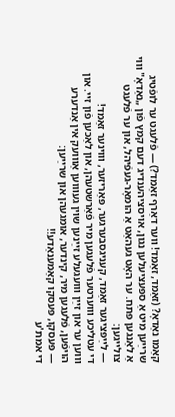קאַמו נאַדאָ? (זאַמד, זאַמד! װער דאַרף זאַמד?) — פֿלעגט ער לופֿטיג שרײַען מיט אַ ספּעציעלען נגון, אױסציהענדיג דעם קמץ פֿון „נאַדאָ" װוי אַ לאַנגען פּתח. ער האָט געהאַט אַ הומאָר-געפֿיהל, און ער פֿלעגט צולײגען:
— לײַפּציגער זאַמד, קעניגסבערגער, פּאַריזער, װוינער זאַמד!
די עטליכע װוערטער פֿלעגען מיר פֿאַרשטעהן, און לאַכען פֿון זײ. און װוען ער און זײַן װועגעלע זײַנען שױן געװוען אַװועק אין אַנדערע הויפֿען, פֿלעגען מיר, קינדער, אומגעהן און שרײַען:
— פּעסקו, פּעסקו קאַמענאַדע!!
די אמת'ע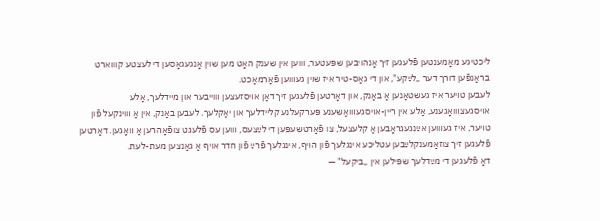ליכטיגע מאָמענטען פֿלעגען זיך אָנהויבען שפּעטער, װוען אין שענק האָט מען שױן אָנגעגאָסען די לעצטע קװוארט בראַנפֿען דורך דער „לײַקע", און די גאַס-טיר איז שױן געװוען פֿאַרמאַכט.
לעבען טױער איז געשטאַנען אַ באַנק, און דאָרטען פֿלעגען זיך דאַן אױסזעצען װוייבער און מײדלעך, אַלע אױסגעצװואָגענע, אַלע אין ריין-אױסגעװואַשענע פּערקעלנע קלײדלעך און יאַקלעך. לעבען באַנק, אין אַ װוינקעל פֿון טױער, איז געװוען אײַנגעגראָבען אַ קלעצעל, צו פֿאַרטשעפּען די לײַצעס, װוען עס פֿלעגט צופֿאָהרען אַ װאָגען. דאָרטען פֿלעגען זיך צוזאַמענקלײַבען עטליכע אינגלעך פֿון הױף, אינגלעך פֿרײַ פֿון חדר אױף אַ גאַנצען מעת-לעת.
דאָ פֿלעגען די מײַדלעך שפּילען אין „ביקעל" —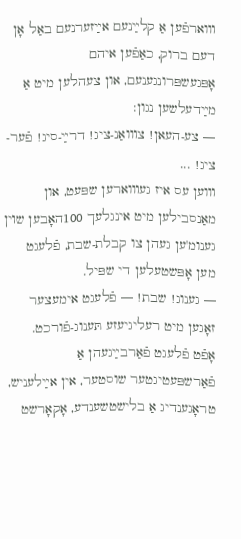װוארפֿען אַ קלײַנעם אײַזערנעם באַל אָן דעם ברוק, כאַפֿען איהם אָפּגעשפּרונגענעם, און צעהלען מיט אַ מײַדעלשען נגון:
— צע-העאן! צװואַנ-ציג! דרײַ-סיג! פֿער-ציג! ...
װוען עס איז געװוארען שפּעט, און מאַנסבילען מיט אינגלעך 100האָבען שױן גענומ'ען געהן צו קבלת-שבת, פֿלעגט מען אָפּשטעלען די שפּיל.
— גענוג! שבת! — פֿלעגט אימעצער זאָגען מיט רעליגיעזע תּענוג-פֿורכט.
אָפֿט פֿלעגט פֿאַרבײַגעהן אַ פֿאַרשפּעטיגטער שוסטער, אין אײַלעניש, טראָגענדיג אַ בלישטשענדע, אָקאָרשט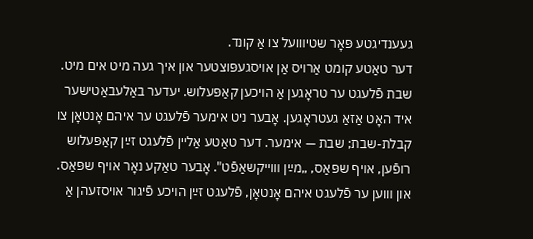געענדיגטע פּאָר שטיװועל צו אַ קונד.
דער טאַטע קומט אַרױס אַן אױסגעפּוצטער און איך געה מיט אים מיט.
שבת פֿלעגט ער טראָגען אַ הױכען קאַפּעלוש. יעדער באַלעבאַטישער איד האָט אַזאַ געטראָגען. אָבער ניט אימער פֿלעגט ער איהם אָנטאָן צו קבלת-שבת; שבת — אימער. דער טאַטע אַלײן פֿלעגט זײַן קאַפּעלוש רופֿען, אױף שפּאַס, „מײַן װוייקשאַפֿט". אָבער טאַקע נאָר אױף שפּאַס. און װוען ער פֿלעגט איהם אָנטאָן, פֿלעגט זײַן הױכע פֿיגור אױסזעהן אַ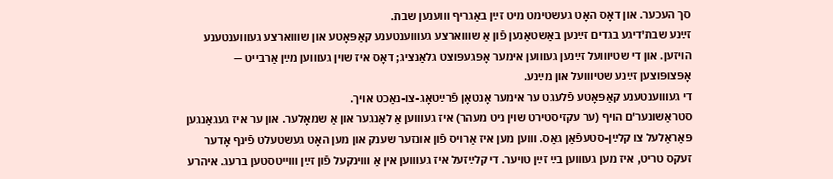סך העכער. און דאָס האָט געשטימט מיט זײַן באַגריף װוענען שבת.
זײַנע שבת'דיגע בגדים זײַנען באַשטאַנען פֿון אַ שװוארצע געװוענטענע קאַפּאָטע און שװוארצע געװוענטענע הױזען. און די שטיװועל זײַנען געװוען אימער אָפּגעפּוצט גלאַנציג; דאָס איז שױן געװוען מײַן אַרבייט — אָפּצופּוצען זײַנע שטיװועל און מײַנע.
די געװוענטענע קאַפּאָטע פֿלעגט ער אימער אָנטאָן פֿרײַטאָג-צו-נאַכט אױך.
סטראַשונער'ם הױף (ער עקזיסטירט שױן ניט מעהר) איז געװוען אַ לאַנגער און אַ שמאָלער. און ער איז געגאַנגען פּאַראַלעל צו קלײַן-סטעפֿאַן גאַס. װוען מען איז אַרױס פֿון אונזער שענק און מען האָט געשטעלט פֿינף אָדער זעקס טריט, איז מען געװוען בײַ זײַן טױער. די קלײַזעל איז געװוען אין אַ װוינקעל פֿון זײַן װוייטסטען ברעג. איהרע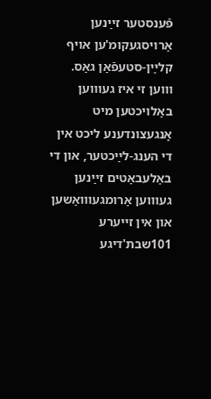פֿענסטער זײַנען אַרױסגעקומ'ען אױף קלײַן-סטעפֿאַן גאַס. װוען זי איז געװוען באַלױכטען מיט אָנגעצונדענע ליכט אין די הענג-לײַכטער, און די באַלעבאַטים זײַנען געװוען אַרומגעװואַשען און אין זייערע 101שבת'דיגע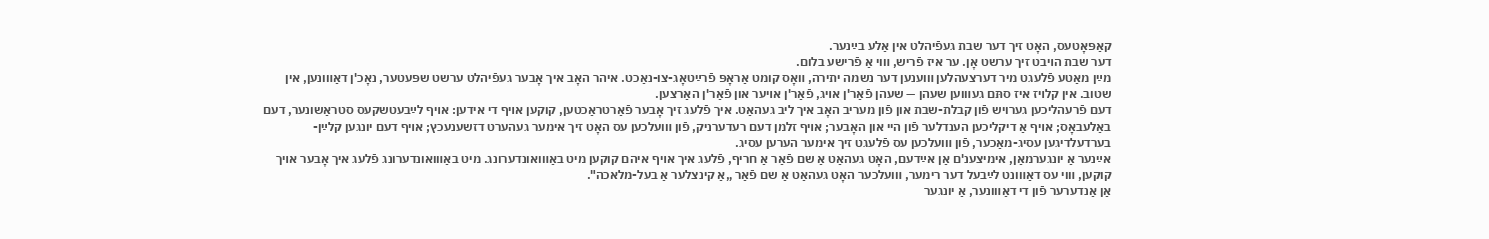קאַפּאָטעס, האָט זיך דער שבת געפֿיהלט אין אַלע בײַנער.
דער שבת הױבט זיך ערשט אָן. ער איז פֿריש, װוי אַ פֿרישע בלום.
מײַן מאַטע פֿלעגט מיר דערצעהלען װוענען דער נשמה יתירה, װאָס קומט אַראָפּ פֿרײַטאָג-צו-נאַכט. איהר האָב איך אָבער געפֿיהלט ערשט שפּעטער, נאָכ'ן דאַװונען, אין שטוב. אין קלױז איז סתּם געװוען שעהן — שעהן פֿאַר'ן אױג, פֿאַר'ן אױער און פֿאַר'ן האַרצען.
דעם פֿרעהליכען גערויש פֿון קבלת-שבת און פֿון מעריב האָב איך ליב געהאַט. איך פֿלעג זיך אָבער פֿאַרטראַכטען, קוקען אױף די אידען: אױף לײַבעטשקעס סטראַשונער, דעם באַלעבאָס; אױף אַ דיקליכען הענדלער פֿון היי און האָבער; אױף זלמן דעם רעדערניק, פֿון װועלכען עס האָט זיך אימער געהערט דזשענעכץ; אױף דעם יונגען קלײַן-בערדעלדיגען עסיג-מאַכער, פֿון װועלכען עס פֿלעגט זיך אימער הערען עסיג.
אײַנער אַ יונגערמאַן, אימיצענ'ם אַן אײַדעם, האָט געהאַט אַ שם פֿאַר אַ חריף, פֿלעג איך אױף איהם קוקען מיט באַװואונדערונג. מיט באַװואונדערונג פֿלעג איך אָבער אױך קוקען, װוי עס דאַװונט לײַבעל דער רימער, װועלכער האָט געהאַט אַ שם פֿאַר „אַ קינצלער אַ בעל-מלאכה".
אַן אַנדערער פֿון די דאַװונער, אַ יונגער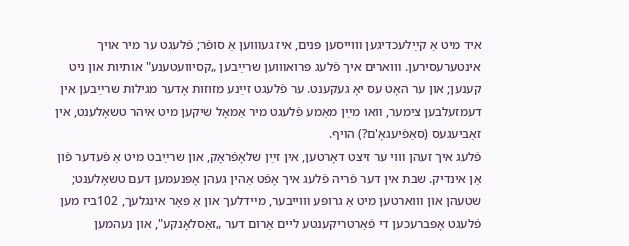איד מיט אַ קײַלעכדיגען װוייסען פּנים, איז געװוען אַ סופֿר; פֿלעגט ער מיר אױך אינטערעסירען. װוארים איך פֿלעג פּרואװוען שרײַבען „קסיוועטענע" אותיות און ניט קענען; און ער האָט עס יאָ געקענט. ער פֿלעגט זײַנע מזוזות אָדער מגילות שרײַבען אין דעמזעלבען צימער, װאו מײַן מאַמע פֿלעגט מיר אַמאָל שיקען מיט איהר טשאָלענט, אין זאַביעגעס (סאַפֿיעגאָ'ם?) הױף.
פֿלעג איך זעהן װוי ער זיצט דאָרטען, אין זײַן שלאָפֿראָק, און שרײַבט מיט אַ פֿעדער פֿון אַן אינדיק. שבת אין דער פֿריה פֿלעג איך אָפֿט אַהין געהן אָפּנעמען דעם טשאָלענט; שטעהן און װוארטען מיט אַ גרופּע װוייבער, מײדלעך און אַ פּאָר אינגלעך, 102ביז מען פֿלעגט אָפּברעכען די פֿאַרטריקענטע ליים אַרום דער „זאַסלאָנקע", און נעהמען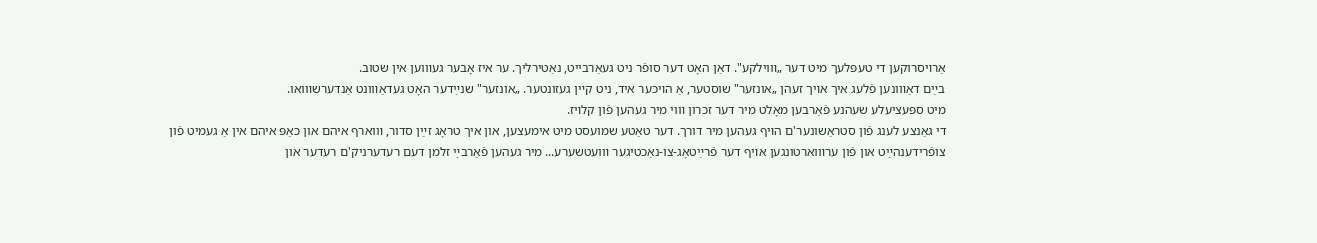אַרױסרוקען די טעפּלעך מיט דער „װוילקע". דאַן האָט דער סופֿר ניט געאַרבייט, נאַטירליך. ער איז אָבער געװוען אין שטוב.
בײַם דאַװונען פֿלעג איך אױך זעהן „אונזער" שוסטער, אַ הױכער איד, ניט קײן געזונטער. „אונזער" שנײַדער האָט געדאַװונט אַנדערשװואו.
מיט ספּעציעלע שעהנע פֿאַרבען מאָלט מיר דער זכרון װוי מיר געהען פֿון קלױז.
די גאַנצע לענג פֿון סטראַשונער'ם הױף געהען מיר דורך. דער טאַטע שמועסט מיט אימעצען, און איך טראָג זײַן סדור, װוארף איהם און כאַפּ איהם אין אַ געמיט פֿון צופֿרידענהײַט און פֿון ערװוארטונגען אױף דער פֿרײַטאָג-צו-נאַכטיגער װועטשערע... מיר געהען פֿאַרבײַ זלמן דעם רעדערניק'ם רעדער און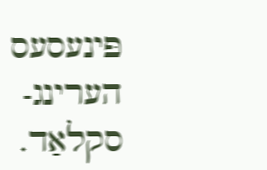פּינעסעס הערינג-סקלאַד.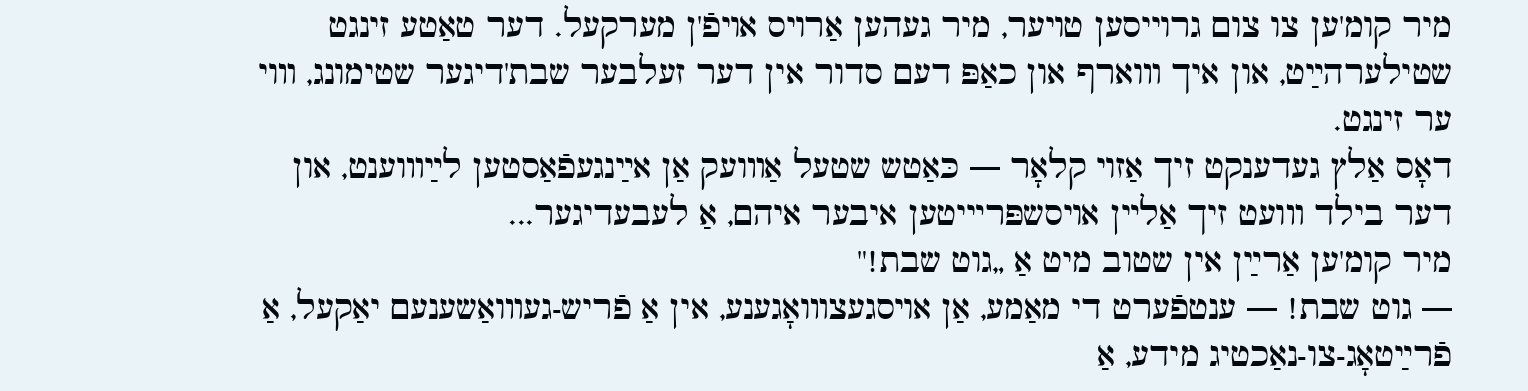מיר קומ'ען צו צום גרױיסען טױער, מיר געהען אַרױס אױפֿ'ן מערקעל. דער טאַטע זינגט שטילערהײַט, און איך װוארף און כאַפּ דעם סדור אין דער זעלבער שבת'דיגער שטימונג, װוי ער זינגט.
דאָס אַלץ געדענקט זיך אַזױ קלאָר — כּאַטש שטעל אַװועק אַן אײַנגעפֿאַסטען לײַװוענט, און דער בילד װועט זיך אַלײן אױסשפּרײיטען איבער איהם, אַ לעבעדיגער...
מיר קומ'ען אַרײַן אין שטוב מיט אַ „גוט שבת!"
— גוט שבת! — ענטפֿערט די מאַמע, אַן אױסגעצװואָגענע, אין אַ פֿריש-געװואַשענעם יאַקעל, אַ פֿרײַטאָג-צו-נאַכטיג מידע, אַ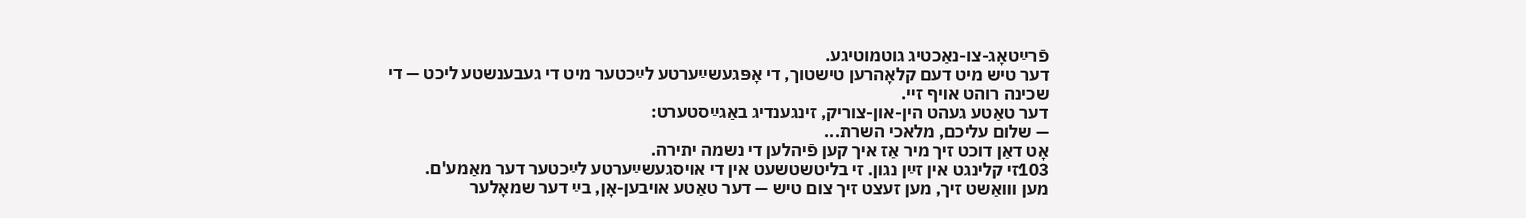פֿרײַטאָג-צו-נאַכטיג גוטמוטיגע.
דער טיש מיט דעם קלאָהרען טישטוך, די אָפּגעשײַערטע לײַכטער מיט די געבענשטע ליכט — די שכינה רוהט אױף זײ.
דער טאַטע געהט הין-און-צוריק, זינגענדיג באַגײַסטערט:
— שלום עליכם, מלאכי השרת...
אָט דאַן דוכט זיך מיר אַז איך קען פֿיהלען די נשמה יתירה.
103זי קלינגט אין זײַן נגון. זי בליטשטשעט אין די אױסגעשײַערטע לײַכטער דער מאַמע'ם.
מען װואַשט זיך, מען זעצט זיך צום טיש — דער טאַטע אױבען-אָן, בײַ דער שמאָלער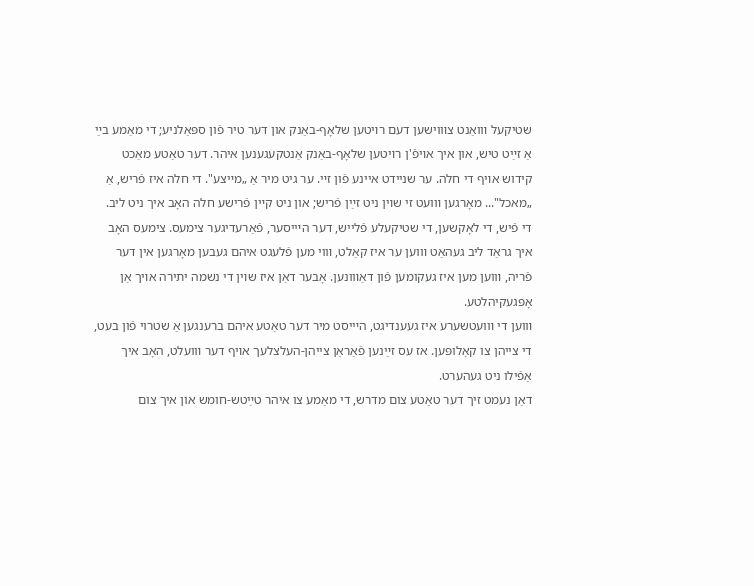שטיקעל װואַנט צװוישען דעם רױטען שלאָף-באַנק און דער טיר פֿון ספּאַלניע; די מאַמע בײַ אַ זײַט טיש, און איך אױפֿ'ן רױטען שלאָף-באַנק אַנטקעגענען איהר. דער טאַטע מאַכט קידוש אױף די חלה. ער שניידט איינע פֿון זײ. ער גיט מיר אַ „מײצע". די חלה איז פֿריש, אַ „מאכל"... מאָרגען װועט זי שױן ניט זײַן פֿריש; און ניט קײן פֿרישע חלה האָב איך ניט ליב.
די פֿיש, די לאָקשען, די שטיקעלע פֿלייש, דער הײיסער, פֿאַרעדיגער צימעס. צימעס האָב איך גראַד ליב געהאַט װוען ער איז קאַלט, װוי מען פֿלעגט איהם געבען מאָרגען אין דער פֿריה, װוען מען איז געקומען פֿון דאַװונען. אָבער דאַן איז שױן די נשמה יתירה אױך אַן אָפּגעקיהלטע.
װוען די װועטשערע איז געענדיגט, הײיסט מיר דער טאַטע איהם ברענגען אַ שטרוי פֿון בעט, די צייהן צו קאַלופּען. אז עס זײַנען פֿאַראַן צייהן-העלצלעך אױף דער װועלט, האָב איך אַפֿילו ניט געהערט.
דאַן נעמט זיך דער טאַטע צום מדרש, די מאַמע צו איהר טײַטש-חומש און איך צום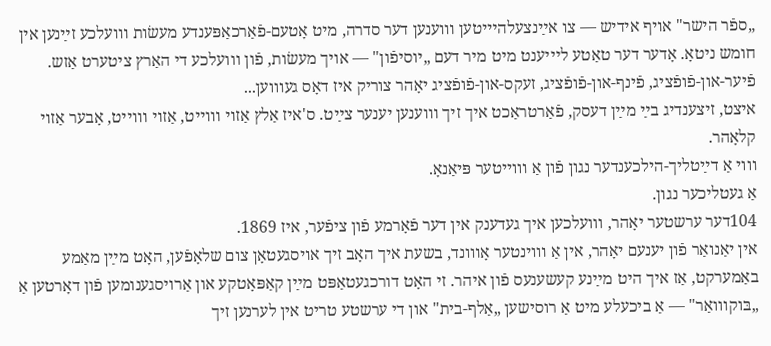„ספֿר הישר" אױף אידיש — צו אײַנצעלהײיטען װוענען דער סדרה, מיט אָטעם-פֿאַרכאַפּענדע מעשׂות װועלכע זײַנען אין חומש ניטאָ. אָדער דער טאַטע לײיענט מיט מיר דעם „יוסיפֿון" — אױך מעשׂות, פֿון װועלכע די האַרץ ציטערט אַזש.
פֿיער-און-פֿופֿציג, פֿינף-און-פֿופֿציג, זעקס-און-פֿופֿציג יאָהר צוריק איז דאָס געװוען...
איצט, זיצענדיג בײַ מײַן דעסק, פֿאַרטראַכט איך זיך װוענען יענער צײַט. ס'איז אַלץ אַזױ װוייט, אַזױ װוייט, אָבער אַזױ קלאָהר.
װוי אַ דײַטליך-הילכענדער נגון פֿון אַ װוייטער פּיאַנאָ.
אַ געטליכער נגון.
104דער ערשטער יאָהר, װועלכען איך געדענק אין דער פֿאָרמע פֿון ציפֿער, איז 1869.
אין יאַנואַר פֿון יענעם יאָהר, אין אַ װוינטער אָװונד, בשעת איך האָב זיך אױסגעטאָן צום שלאָפֿען, האָט מײַן מאַמע באַמערקט, אַז איך היט מײַנע קעשענעס פֿון איהר. זי האָט דורכגעטאַפּט מײַן קאַפּאָטקע און אַרױסגענומען פֿון דאָרטען אַ „בּוקװואַר" — אַ ביכעלע מיט אַ רוסישען „אַלף-בית" און די ערשטע טריט אין לערנען זיך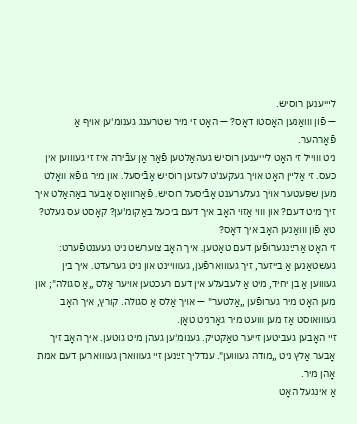לײיענען רוסיש.
— פֿון װואַנען האָסטו דאָס? — האָט זי מיר שטרענג גענומ'ען אױף אַ פֿאָרהער.
ניט װוייל זי האָט לײיענען רוסיש געהאַלטען פֿאַר אַן עבֿירה איז זי געװוען אין כעס. זי אַלײן האָט אױך געקענ'ט לעזען רוסיש אַבֿיסעל. און מיר גופֿא װאָלט מען שפּעטער אױך געלערענט אַבֿיסעל רוסיש. פֿאַרװואָס אָבער באַהאַלט איך זיך מיט דעם? און װוי אַזױ האָב איך דעם ביכעל באַקומ'ען? קאָסט עס געלט? טאָ פֿון װואַנען האָב איך דאָס?
זי האָט אַרײַנגערופֿען דעם טאַטען. איך האָב צוערשט ניט געענטפֿערט: געשטאַנען אַ בייזער, זיך געװוארפֿען, געװויינט און ניט גערעדט. איך בין געװוען אַ בן יחיד, מיט אַ לעבעלע אין דעם רעכטען אױער אַלס „אַ סגולה"; און מען האָט מיר גערופֿען „אַלטער" — אױך אַלס אַ סגולה. קורץ, איך האָב געװואוסט אַז מען װועט מיר גאָרניט טאָן.
זײ האָבען געביטען זייער טאַקטיק. גענומ'ען געהן מיט גוטען. איך האָב זיך אָבער אַלץ ניט „מודה געװוען". ענדליך זײַנען זײ געװוארן געװוארען דעם אמת אָהן מיר.
אַ אינגעל האָט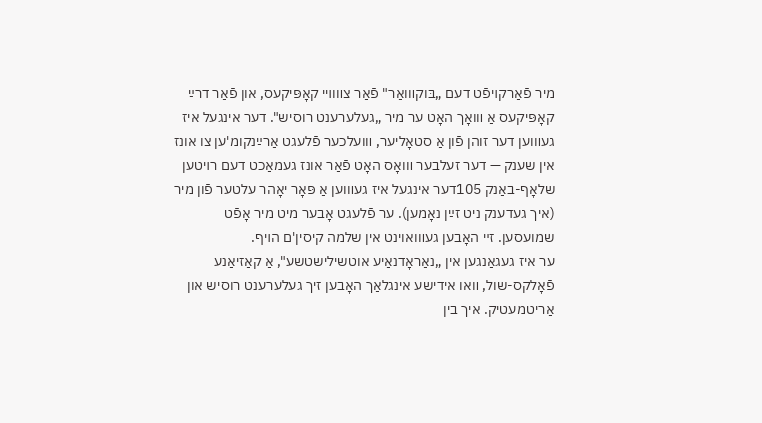מיר פֿאַרקױפֿט דעם „בּוקװואַר" פֿאַר צװוױי קאָפּיקעס, און פֿאַר דרײַ קאָפּיקעס אַ װואָך האָט ער מיר „געלערענט רוסיש". דער אינגעל איז געװוען דער זוהן פֿון אַ סטאָליער, װועלכער פֿלעגט אַרײַנקומ'ען צו אונז אין שענק — דער זעלבער װואָס האָט פֿאַר אונז געמאַכט דעם רױטען שלאָף-באַנק 105דער אינגעל איז געװוען אַ פּאָר יאָהר עלטער פֿון מיר (איך געדענק ניט זײַן נאָמען). ער פֿלעגט אָבער מיט מיר אָפֿט שמועסען. זײ האָבען געװואוינט אין שלמה קיסין'ם הױף.
ער איז געגאַנגען אין „נאַראָדנאַיע אוטשילישטשע", אַ קאַזיאַנע פֿאָלקס-שול, װאו אידישע אינגלאַך האָבען זיך געלערענט רוסיש און אַריטמעטיק. איך בין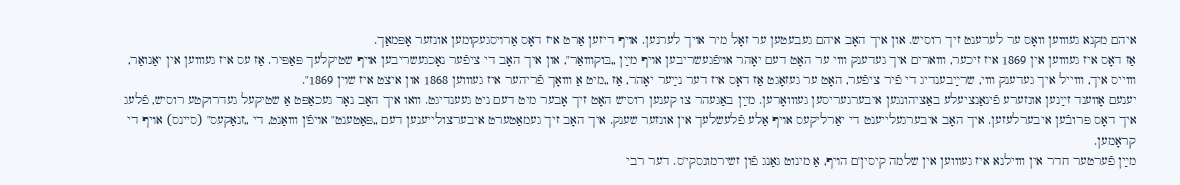איהם מקנא געװוען װאָס ער לערענט זיך רוסיש. און איך האָב איהם געבעטען ער זאָל מיר אױך לערנען. אױף דיזען אַרט איז דאָס אַרױסגעקומען אונזער אָפּמאַך.
אַז דאָס איז געװוען אין 1869 איז זיכער, װוארים איך געדענק װוי ער האָט דעם יאָהר אױפֿגעשריבען אױף מײַן „בּוקװואַר", און איך האָב די ציפֿער נאָכגעשריבען אױף שטיקלעך פּאַפּיר. אַז עס איז געװוען אין יאַנואַר, װוייס איך, װוייל איך געדענק װוי, שרײַבענדיג די פֿיר ציפֿער, האָט ער געזאָגט אַז דאָס איז דער נײַער יאָהר, אַז „מיט אַ װואָך פֿריהער איז געװוען 1868 און איצט איז שױן 1869".
יענעם אָװענד זײַנען אונזערע פֿינאַנציעלע באַציהונגען איבערגעריסען געװואָרען. מײַן באַגעהר צו קענען רוסיש האָט זיך אָבער מיט דעם ניט געענדיגט. װאו איך האָב נאָר געכאַפּט אַ שטיקעל געדרוקטע רוסיש, פֿלעג איך דאָס פּרובֿען איבערלעזען. איך האָב איבערגעלייענט די יאַרליקעס אױף אַלע פֿלעשלעך אין אונזער שענק. איך האָב זיך געמאַטערט איבערצולייענען דעם „פּאַטענט" אױפֿ'ן װואַנט, די „זנאַקעס" (סיינס) אױף די קראָמען.
מײַן פֿערטער חדר אין װוילנא איז געװוען אין שלמה קיסין'ם הױף, אַ מינוט גאַנג פֿון זשירמונסקי'ס. דער רבי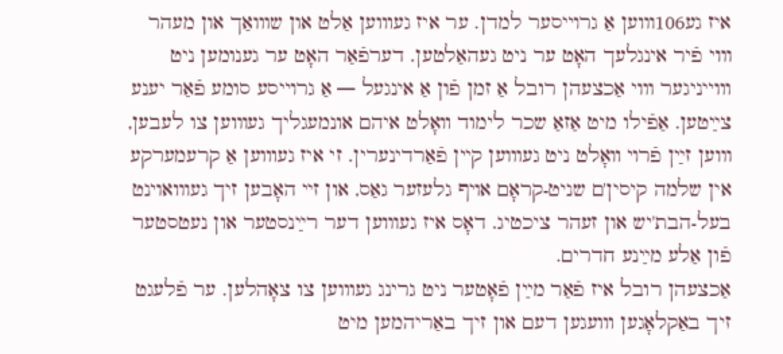איז גע106װוען אַ גרױיסער למדן. ער איז געװוען אַלט און שװואַך און מעהר װוי פֿיר אינגלעך האָט ער ניט געהאַלטען. דערפֿאַר האָט ער גענומען ניט װוייניגער װוי אַכצעהן רובל אַ זמן פֿון אַ אינגעל — אַ גרױיסע סומע פֿאַר יענע צײַטען. אַפֿילו מיט אַזאַ שכר לימוד װאָלט איהם אונמעגליך געװוען צו לעבען, װוען זײַן פֿרױ װאָלט ניט געװוען קײן פֿאַרדינערין. זי איז געװוען אַ קרעמערקע אין שלמה קיסין'ם שניט-קראָם אױף גלעזער גאַס, און זײ האָבען זיך געװואוינט בעל-הבת'יש און זעהר ציכטיג. דאָס איז געװוען דער רײַנסטער און נעטסטער פֿון אַלע מײַנע חדרים.
אַכצעהן רובל איז פֿאַר מײַן פֿאָטער ניט גרינג געװוען צו צאָהלען. ער פֿלעגט זיך באַקלאָגען װועגען דעם און זיך באַריהמען מיט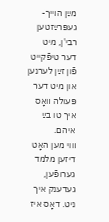מײַן הױיך-געפּרײַזטען רבי'ן, מיט דער טיפֿקייט פֿון זײַן לערנען און מיט דער פּעולה װאָס איך טו בײַ איהם.
װוי מען האָט דיזען מלמד גערופֿען, געדענק איך ניט. דאָס איז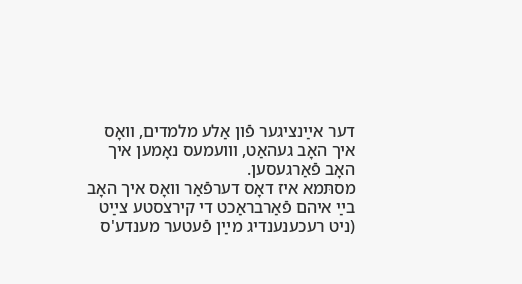דער אײַנציגער פֿון אַלע מלמדים, װאָס איך האָב געהאַט, װועמעס נאָמען איך האָב פֿאַרגעסען.
מסתּמא איז דאָס דערפֿאַר װאָס איך האָב בײַ איהם פֿאַרבראַכט די קירצסטע צײַט (ניט רעכענענדיג מײַן פֿעטער מענדע'ס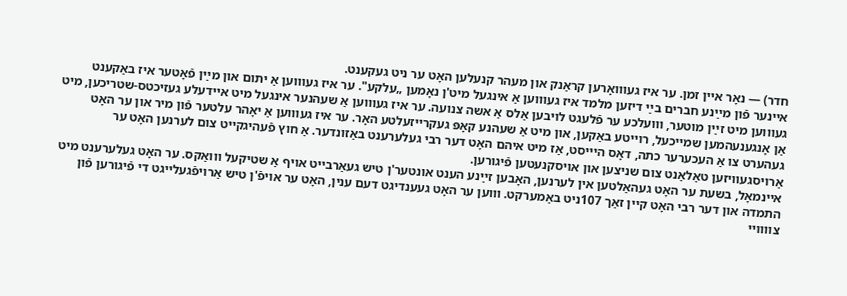חדר) — נאָר איין זמן. ער איז געװואָרען קראַנק און מעהר קנעלען האָט ער ניט געקענט.
איינער פֿון מײַנע חברים בײַ דיזען מלמד איז געװוען אַ אינגעל מיט'ן נאָמען „עלקע". ער איז געװוען אַ יתום און מײַן פֿאָטער איז באַקענט געװוען מיט זײַן מוטער, װועלכע ער פֿלעגט לױבען אַלס אַ אשה צנועה. ער איז געװוען אַ שעהנער אינגעל מיט איידעלע געזיכטס-שטריכען, מיט אַן אָנגענעהמען שמייכעל, רױיטע באַקען, און מיט אַ שעהנע קאָפּ געקרייזעלטע האָר. ער איז געװוען אַ יאָהר עלטער פֿון מיר און ער האָט געהערט צו אַ העכערער כתה, דאָס הײיסט, אַז מיט איהם האָט דער רבי געלערענט באַזונדער. אַ חוץ פֿעהיגקייט צום לערנען האָט ער אַרױסגעװיזען טאַלאַנט צום שניצען און אױסקנעטען פֿיגורען.
איינמאָל, בשעת ער האָט געהאַלטען אין לערנען, האָבען זײַנע הענט אונטער'ן טיש געאַרבייט אױף אַ שטיקעל װואַקס. ער האָט געלערענט מיט התמדה און דער רבי האָט קײן זאַך 107ניט באַמערקט. װוען ער האָט געענדיגט דעם ענין, האָט ער אױפֿ'ן טיש אַרױפֿגעלייגט די פֿיגורען פֿון צװוױי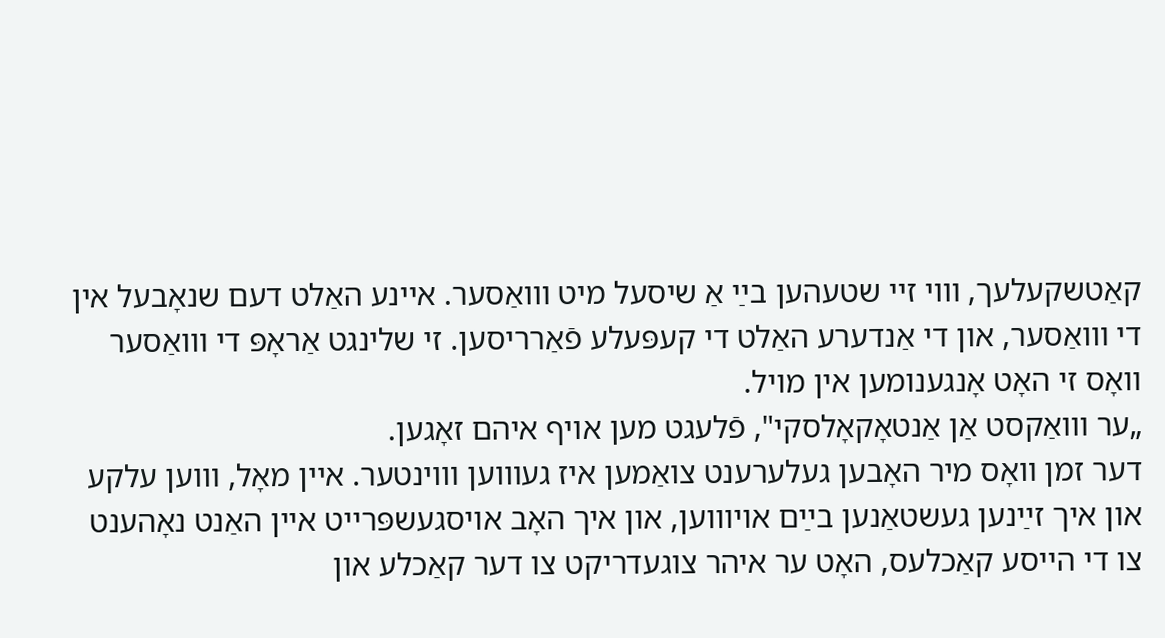קאַטשקעלעך, װוי זײ שטעהען בײַ אַ שיסעל מיט װואַסער. איינע האַלט דעם שנאָבעל אין די װואַסער, און די אַנדערע האַלט די קעפּעלע פֿאַרריסען. זי שלינגט אַראָפּ די װואַסער װאָס זי האָט אָנגענומען אין מױל.
„ער װואַקסט אַן אַנטאָקאָלסקי", פֿלעגט מען אױף איהם זאָגען.
דער זמן װאָס מיר האָבען געלערענט צואַמען איז געװוען װוינטער. איין מאָל, װוען עלקע און איך זײַנען געשטאַנען בײַם אױװוען, און איך האָב אױסגעשפּרײט איין האַנט נאָהענט צו די הייסע קאַכלעס, האָט ער איהר צוגעדריקט צו דער קאַכלע און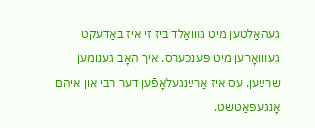געהאַלטען מיט גװואַלד ביז זי איז באַדעקט געװואָרען מיט פּענכערס. איך האָב גענומען שרײַען. עס איז אַרײַנגעלאָפֿען דער רבי און איהם אָנגעפּאַטשט.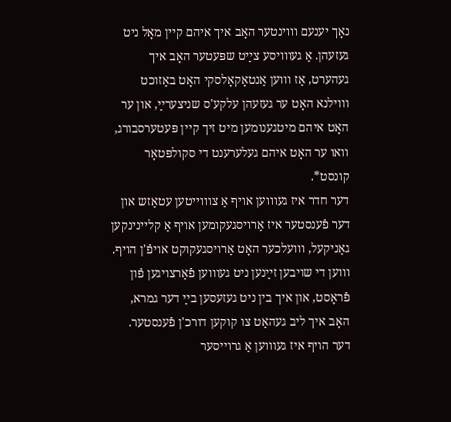נאָך יענעם װוינטער האָב איך איהם קיין מאָל ניט געזעהן. אַ געװויסע צײַט שפּעטער האָב איך געהערט, אַז װוען אַנטאָקאָלסקי האָט באַזוכט װוילנא האָט ער געזעהן עלקע'ס שניצערײַ, און ער האָט איהם מיטגענומען מיט זיך קיין פּעטערסבורג, װאו ער האָט איהם געלערענט די סקולפּטאָר קונסט*.
דער חדר איז געװוען אױף אַ צװוייטען עטאַזש און דער פֿענסטער איז אַרױסגעקומען אױף אַ קליינינקען גאַניקעל, װועלכער האָט אַרױסגעקוקט אױפֿ'ן הױף. װוען די שױבען זײַנען ניט געװוען פֿאַרצױגען פֿון פֿראָסט, און איך בין ניט געזעסען בײַ דער גמרא, האָב איך ליב געהאַט צו קוקען דורכ'ן פֿענסטער.
דער הױף איז געװוען אַ גרױיסער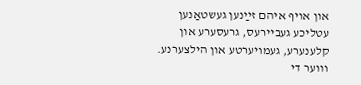און אױף איהם זײַנען געשטאַנען עטליכע געביירעס, גרעסערע און קלענערע, געמױערטע און הילצערנע. װוער די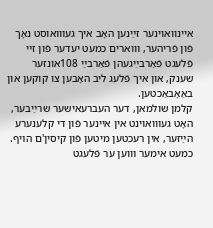איינוואוינער זײַנען האָב איך געװואוסט נאָך פֿון פֿריהער, װוארים כמעט יעדער פֿון זײ פֿלעגט פֿאַרבײַגעהן פֿאַרבײַ 108אונזער שענק, און איך פֿלעג ליב האָבען צו קוקען און באַאָבאַכטען.
קלמן שולמאן, דער העברעאישער שרײַבער, האָט געװואוינט אין איינער פֿון די קלענערע הײַזער, אין רעכטען מיטען פֿון קיסין'ם הױף. כמעט אימער װוען ער פֿלעגט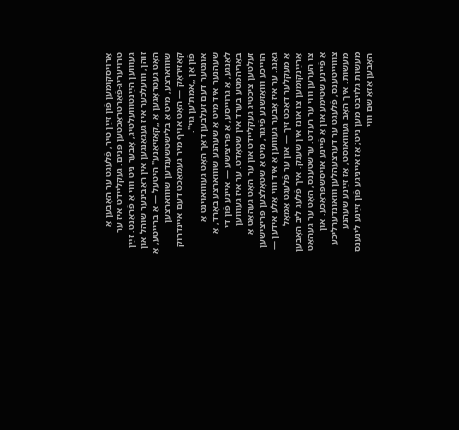אַרױסקומען פֿון זײַן טיר, פֿלעגט ער האָבען אַ טרױעריג-פֿאַרטראַכטען פּנים. געקליידט איז ער געװוען הײַנטװועלטיג, אָבער ניט װוי אַ פֿראַנט. זײַן זוהן, װועלכער איז געגאַנגען אין ראַבינער שוהל און האָט געטראָגען אַ „קאַזיאַנע" היטעל — אַ ברייטע, אַ שװוארצע, מיט אַ בלישטשענדען שװוארצען קאַזיראָק — האָט אױף מיר געמאַכט דעם איינדרוק פֿון אַן „אמת'ען גוי".
אונטער דעם זעלבען דאַך האָט געװואוינט אַ שעהנער איד מיט אַ שעהנע שװוארצע באָרד, אַ לאַנגע, אַ גרױיסע, אַ פּריצישע — איינע פֿון די באַריהמטע בערד אין שטאָדט. ער איז געװוען זעלטען ציכטיג געקליידט און ער האָט געהאַט אַ הױיכע װואַזשנע פֿיגור, מיט אַ שטאָלצען פּריצישען גאַנג. ער איז אָבער געװוען אַ איד װוי אַלע אידען — אַ מעקלער דאַכט זיך — און ער פֿלעגט אַמאָל אַרײַנקומען צו אונז אין שענק. איך פֿלעג ליב האָבען צו הערען װוי ער רעדט. ערשטענס, האָט ער געהאַט אַ פֿיינע שטימע און אַ פֿיינע אױסשפּראַכע. און צװוייטענס, פֿלעגט ער דערצעהלען װואונדערליכע מעשות. איך האָב געװואוסט, אַז זײַנע שעהנע מעשות גלױבט מען ניט; אַז אייניגע פֿון זײַנע לינענס האָבען אַזאַ שם װוי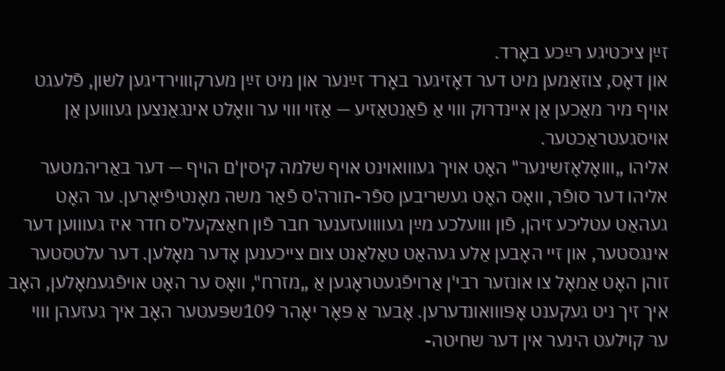זײַן ציכטיגע רײַכע באָרד.
און דאָס, צוזאַמען מיט דער דאָזיגער באָרד זײַנער און מיט זײַן מערקװוירדיגען לשון, פֿלעגט אױף מיר מאַכען אַן איינדרוק װוי אַ פֿאַנטאַזיע — אַזױ װוי ער װאָלט אינגאַנצען געװוען אַן אױסגעטראַכטער.
אליהו „װואָלאָזשינער" האָט אױך געװואוינט אױף שלמה קיסין'ם הױף — דער באַריהמטער אליהו דער סופֿר, װאָס האָט געשריבען ספֿר-תורה'ס פֿאַר משה מאָנטיפֿיאָרען. ער האָט געהאַט עטליכע זיהן, פֿון װועלכע מײַן געװוועזענער חבר פֿון חאַצקעל'ס חדר איז געװוען דער אינגסטער, און זײ האָבען אַלע געהאַט טאַלאַנט צום צייכענען אָדער מאָלען. דער עלטסטער זוהן האָט אַמאָל צו אונזער רבי'ן אַרױפֿגעטראָגען אַ „מזרח", װאָס ער האָט אױפֿגעמאָלען, האָב איך זיך ניט געקענט אָפּװואונדערען. אָבער אַ פּאָר יאָהר 109שפּעטער האָב איך געזעהן װוי ער קױלעט הינער אין דער שחיטה-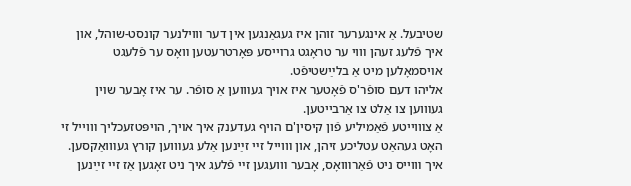שטיבעל. אַ אינגערער זוהן איז געגאַנגען אין דער װוילנער קונסט-שוהל, און איך פֿלעג זעהן װוי ער טראָגט גרױיסע פּאָרטרעטען װאָס ער פֿלעגט אױסמאָלען מיט אַ בלײַשטיפֿט.
אליהו דעם סופֿר'ס פֿאָטער איז אױך געװוען אַ סופֿר. ער איז אָבער שױן געװוען צו אַלט צו אַרבייטען.
אַ צװוייטע פֿאַמיליע פֿון קיסין'ם הױף געדענק איך אױך, הױפּטזעכליך װוייל זי האָט געהאַט עטליכע זיהן, און װוייל זײ זײַנען אַלע געװוען קורץ געװואַקסען. איך װוייס ניט פֿאַרװואָס, אָבער װועגען זײ פֿלעג איך ניט זאָגען אַז זײ זײַנען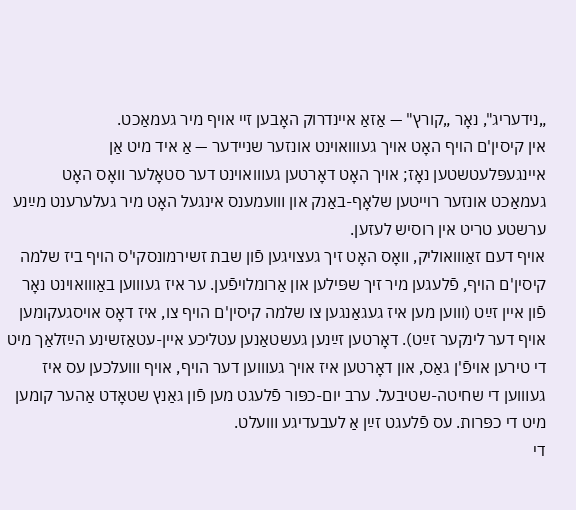„נידעריג", נאָר „קורץ" — אַזאַ איינדרוק האָבען זײ אױף מיר געמאַכט.
אין קיסין'ם הױף האָט אױך געװואוינט אונזער שניידער — אַ איד מיט אַן איינגעפּלעטשטען נאָז; אױך האָט דאָרטען געװואוינט דער סטאָלער װאָס האָט געמאַכט אונזער רױיטען שלאָף-באַנק און װועמענס אינגעל האָט מיר געלערענט מײַנע ערשטע טריט אין רוסיש לעזען.
אױף דעם זאַװואוליק, װאָס האָט זיך געצױגען פֿון שבת זשירמונסקי'ס הױף ביז שלמה קיסין'ם הױף, פֿלעגען מיר זיך שפּילען און אַרומלױפֿען. ער איז געװוען באַװואוינט נאָר פֿון איין זײַט (װוען מען איז געגאַנגען צו שלמה קיסין'ם הױף צו, איז דאָס אױסגעקומען אױף דער לינקער זײַט). דאָרטען זײַנען געשטאַנען עטליכע איין-עטאַזשינע הײַזלאַך מיט די טירען אױפֿ'ן גאַס, און דאָרטען איז אױך געװוען דער הױף, אױף װועלכען עס איז געװוען די שחיטה-שטיבעל. ערב יום-כפּור פֿלעגט מען פֿון גאַנץ שטאָדט אַהער קומען מיט די כפּרות. עס פֿלעגט זײַן אַ לעבעדיגע װועלט.
די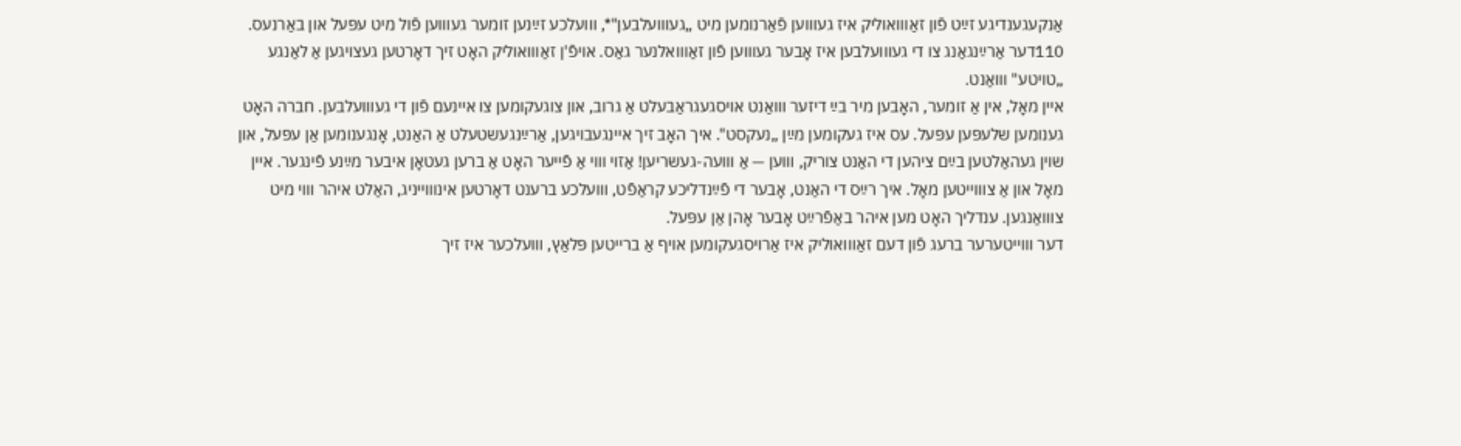אַנקעגענדיגע זײַט פֿון זאַװואוליק איז געװוען פֿאַרנומען מיט „געװועלבען"*, װועלכע זײַנען זומער געװוען פֿול מיט עפּעל און באַרנעס.
110דער אַרײַנגאַנג צו די געװועלבען איז אָבער געװוען פֿון זאַװואלנער גאַס. אױפֿ'ן זאַװואוליק האָט זיך דאָרטען געצױגען אַ לאַנגע „טױטע" װואַנט.
איין מאָל, אין אַ זומער, האָבען מיר בײַ דיזער װואַנט אױסגעגראַבעלט אַ גרוב, און צוגעקומען צו איינעם פֿון די געװועלבען. חברה האָט גענומען שלעפּען עפּעל. עס איז געקומען מײַן „נעקסט". איך האָב זיך איינגעבױגען, אַרײַנגעשטעלט אַ האַנט, אָנגענומען אַן עפּעל, און שױן געהאַלטען בײַם ציהען די האַנט צוריק, װוען — אַ װועה-געשריען! אַזױ װוי אַ פֿייער האָט אַ ברען געטאָן איבער מײַנע פֿינגער. איין מאָל און אַ צװוייטען מאָל. איך רײַס די האַנט, אָבער די פֿײַנדליכע קראַפֿט, װועלכע ברענט דאָרטען אינװוייניג, האַלט איהר װוי מיט צװואַנגען. ענדליך האָט מען איהר באַפֿרײַט אָבער אָהן אַן עפּעל.
דער װוייטערער ברעג פֿון דעם זאַװואוליק איז אַרױסגעקומען אױף אַ ברייטען פּלאַץ, װועלכער איז זיך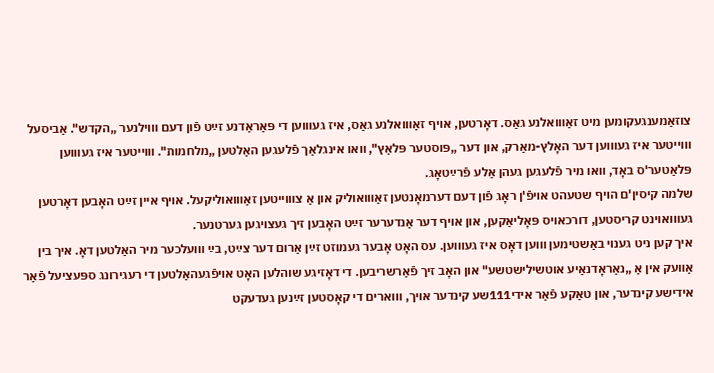צוזאַמענגעקומען מיט זאַװואלנע גאַס. דאָרטען, אױף זאַװואלנע גאַס, איז געװוען די פּאַראַדנע זײַט פֿון דעם װוילנער „הקדש". אַביסעל װוייטער איז געװוען דער האָלץ-מאַרק, און דער „פּוסטער פּלאַץ", װאו אינגלאַך פֿלעגען האַלטען „מלחמות". װוייטער איז געװוען פּלאַטער'ס באָד, װאו מיר פֿלעגען געהן אַלע פֿרײַטאָג.
שלמה קיסין'ם הױף שטעהט אױפֿ'ן ראָג פֿון דעם דערמאָנטען זאַװואוליק און אַ צװוייטען זאַװואוליקעל. אױף איין זײַט האָבען דאָרטען געװואוינט קריסטען, דורכאױס פּאָליאַקען, און אױף דער אַנדערער זײַט האָבען זיך געצױגען גערטנער.
איך קען ניט גענױ באַשטימען װוען דאָס איז געװוען. עס האָט אָבער געמוזט זײַן אַרום דער צײַט, בײַ װועלכער מיר האַלטען דאָ. איך בין אַװעק אין אַ „נאַראָדנאַיע אוטשילישטשע" און האָב זיך פֿאַרשריבען. די דאָזיגע שוהלען האָט אױפֿגעהאַלטען די רעגירונג ספּעציעל פֿאַר אידישע קינדער, און טאַקע פֿאַר אידי111שע קינדער אױך, װוארים די קאָסטען זײַנען געדעקט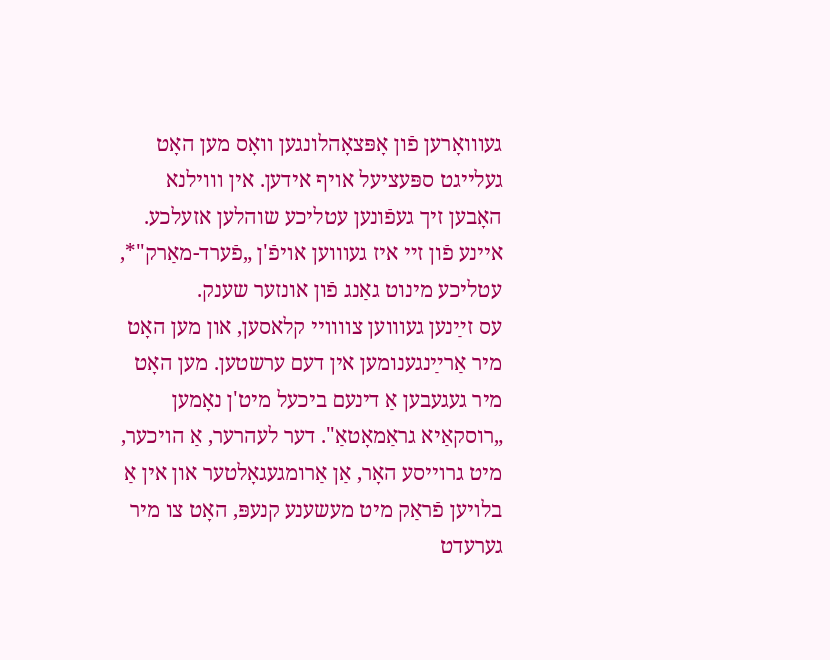געװואָרען פֿון אָפּצאָהלונגען װאָס מען האָט געלייגט ספּעציעל אױף אידען. אין װוילנא האָבען זיך געפֿונען עטליכע שוהלען אזעלכע. איינע פֿון זײ איז געװוען אױפֿ'ן „פֿערד-מאַרק"*, עטליכע מינוט גאַנג פֿון אונזער שענק.
עס זײַנען געװוען צװוױי קלאסען, און מען האָט מיר אַרײַנגענומען אין דעם ערשטען. מען האָט מיר געגעבען אַ דינעם ביכעל מיט'ן נאָמען „רוסקאַיא גראַמאָטאַ". דער לעהרער, אַ הױכער, מיט גרױיסע האָר, אַן אַרומגעגאָלטער און אין אַ בלױען פֿראַק מיט מעשענע קנעפּ, האָט צו מיר גערעדט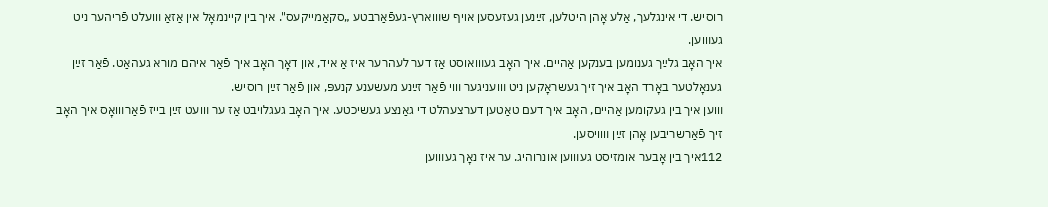רוסיש. די אינגלעך, אַלע אָהן היטלען, זײַנען געזעסען אױף שװוארץ-געפֿאַרבטע „סקאַמייקעס". איך בין קיינמאָל אין אַזאַ װועלט פֿריהער ניט געװוען.
איך האָב גלײַך גענומען בענקען אַהיים. איך האָב געװואוסט אַז דער לעהרער איז אַ איד, און דאָך האָב איך פֿאַר איהם מורא געהאַט. פֿאַר זײַן גענאָלטער באָרד האָב איך זיך געשראָקען ניט װועניגער װוי פֿאַר זײַנע מעשענע קנעפּ, און פֿאַר זײַן רוסיש.
װוען איך בין געקומען אַהיים, האָב איך דעם טאַטען דערצעהלט די גאַנצע געשיכטע. איך האָב געגלױבט אַז ער װועט זײַן בייז פֿאַרװואָס איך האָב זיך פֿאַרשריבען אָהן זײַן װוויסען.
112איך בין אָבער אומזיסט געװוען אונרוהיג. ער איז נאָך געװוען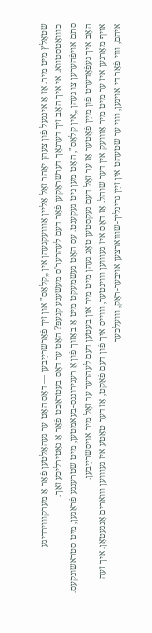שטאָלץ מיט מיר. אַז אַ אינגעל פֿון צעהן יאָהר זאָל אַליין אַװועקגעהן אין „קלאַס" און זיך פֿאַרשרײַבען — דאָס האָט ער געהאַלטען פֿאַר אַ מערקװוירדיגע כװואַטסטװא. אי איך האָב זיך דערנאָך דערשראָקען פֿאַר דעם לעהרער'ס מעשענע קנעפּ? האָט ער דאָס בעטראַכט פֿאַר אַ נאַטירליכע זאַך.
סתם אױפֿהערען צו געהן „אין קלאַס", האָט מען ניט געקענט. עס האָט געשמעקט מיט אַ באַזוך פֿון אַ רעגירונגס-בעאמטען, מיט שטרענגע פֿראַגען, מיט סטראשונקעס. האָב איך געפֿאָדערט פֿון מײַן פֿאָטער אַז ער זאָל דעם נעקסטען טאָג געהן מיט מיר און בעטען דעם לעהרער ער זאָל מיר אױסשרײַבען.
אױף מאָרגען איז ער מיט מיר אַװועק אין דער שוהל. אַז דאָס איז געװוען װוינטער, װוייס איך פֿון דעם פֿאַקט, אַז דער טאַטע איז געװוען װוארים אָנגעטאָן. איך זעה איהם, װוי פֿאַר די אױגען, װוי ער שטעהט אין זײַן גרינליך-שװוארצען אױבער-ראָק, װועלכער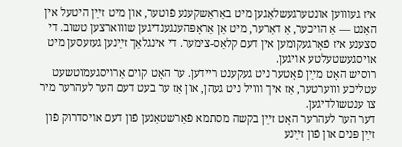איז געװוען אונטערגעשלאַגען מיט באַראַשקענע פֿוטער, און מיט זײַן היטעל אין האַנט — אַ הױכער, אַ דאַרער, מיט אַן אַראָפּהענגענדיגען שװוארצען טשוב. די סצענע איז פֿאָרגעקומען אין דעם קלאַס-צימער. די אינגלאַך זײַנען געזעסען מיט אױסגעשטעלטע אױגען.
רוסיש האָט מײַן פֿאָטער ניט געקענט ריידען. ער האָט קױם אַרױסגעמוטשעט עטליכע װוערטער, אַז איך װויל ניט געהן, און אַז ער בעט דעם הער לעהרער מיר צו ענטשולדיגען.
דער הער לעהרער האָט זײַן בקשה מסתמא פֿאַרשטאַנען פֿון דעם אױסדרוק פֿון זײַן פּנים און פֿון זײַנע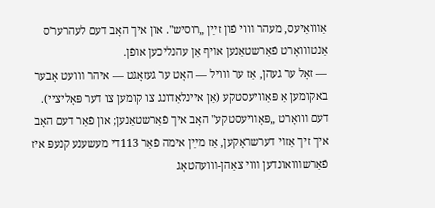אַװואַיעס, מעהר װוי פֿון זײַן „רוסיש". און איך האָב דעם לעהרער'ס אַנטװואָרט פֿאַרשטאַנען אױף אַן עהנליכען אופֿן.
— זאָל ער געהן, אַז ער װויל — האָט ער געזאָגט — איהר װועט אָבער באקומען אַ פּאַװיעסטקע (אַן איינלאַדונג צו קומען צו דער פּאָליציי).
דעם װואָרט „פּאָװיעסטקע" האָב איך פֿאַרשטאַנען; און פֿאַר דעם האָב איך זיך אַזױ דערשראָקען, אַז מײַן אימה פֿאַר 113די מעשענע קנעפּ איז פֿאַרשװואונדען װוי צאַהן-װועהטאָג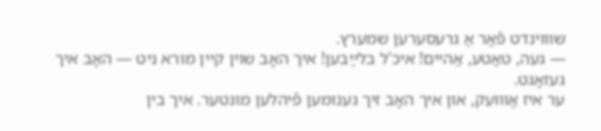שװוינדט פֿאַר אַ גרעסערען שמערץ.
— געה, טאַטע, אַהיים! איכ'ל בלײַבען! איך האָב שױן קײן מורא ניט — האָב איך געזאָגט.
ער איז אַװועק, און איך האָב זיך גענומען פֿיהלען מונטער. איך בין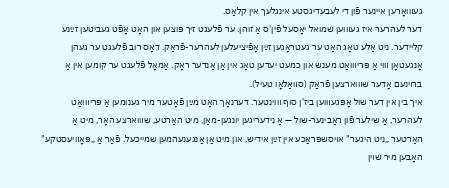געװואָרען איינער פֿון די לעבעדיגסטע אינגלעך אין קלאַס.
דער לעהרער איז געװוען שמואל יאָסעל פֿין'ס אַ זוהן. ער פֿלעגט זיך פּוצען און האָט אָפֿט געביטען זײַנע קליידער. ניט אַלע טאָג האָט ער געטראָגען זײַן אָפֿיציעלען לעהרער-פֿראַק. דאָס רוב פֿלעגט ער געהן אָנגעטאָן װוי אַ פּריװואַט מענש און כמעט יעדען טאָג אין אַן אַנדער ראָק. אַמאָל פֿלעגט ער קומען אין אַ ברױנעם אָדער שװוארצען פֿראַק (סװאַלאָו טעיל).
איך בין אין דער שול אָפּגעװוען ביז'ן סוף װוינטער. דערנאָך האָט מײַן פֿאָטער מיר גענומען אַ פּריװואַט לעהרער, אַ שילער פֿון ראַבינער-שול — אַ נידעריגען יונגען-מאַן, מיט האַרטע, שװוארצע האָר, מיט אַ האַרטער „ניט היגער" אױסשפּראַכע אין זײַן אידיש, און מיט אַן אַנגענעהמען שמייכעל. פֿאַר אַ „פּאָװיעסטקע" האָבען מיר שױן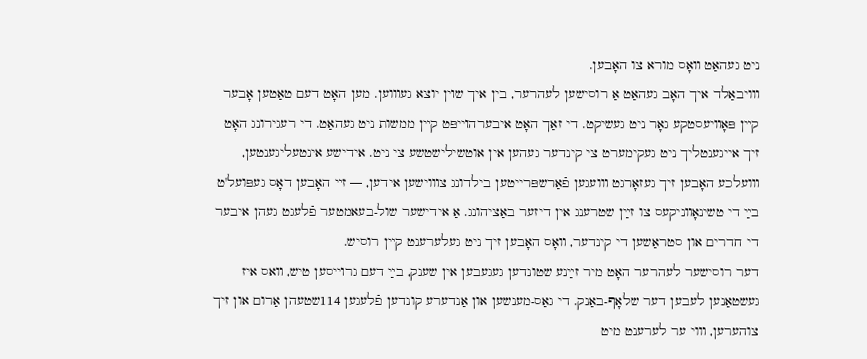ניט געהאַט װאָס מורא צו האָבען.
װויבאַלד איך האָב געהאַט אַ רוסישען לעהרער, בין איך שױן יוצא געװוען. מען האָט דעם טאַטען אָבער קײן פּאָװיעסטקע גאָר ניט געשיקט. די זאַך האָט איבערהױיפּט קײן ממשות ניט געהאַט. די רעגירונג האָט זיך אייגענטליך ניט געקימערט צי קינדער געהען אין אוטשילישטשע צי ניט. אידישע אינטעליגענטען, װועלכע האָבען זיך געזאָרגט װועגען פֿאַרשפּרייטען בילדונג צװוישען אידען, — זײ האָבען דאָס געפּועל'ט בײַ די טשינאָװניקעס צו זײַן שטרענג אין דיזער באַציהונג. אַ אידישער שול-בעאמטער פֿלעגט געהן איבער די חדרים און סטראַשען די קינדער, װאָס האָבען זיך ניט געלערענט קײן רוסיש.
דער רוסישער לעהרער האָט מיר זײַנע שטונדען געגעבען אין שענק, בײַ דעם גרױיסען טיש, װאס איז געשטאַנען לעבען דער שלאָף-באַנק. די גאַס-מענשען און אַנדערע קונדען פֿלעגען 114שטעהן אַרום און זיך צוהערען, װוי ער לערענט מיט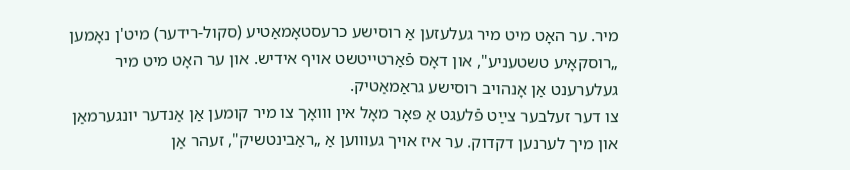מיר. ער האָט מיט מיר געלעזען אַ רוסישע כרעסטאָמאַטיע (סקול-רידער) מיט'ן נאָמען „רוסקאָיע טשטעניע", און דאָס פֿאַרטייטשט אױף אידיש. און ער האָט מיט מיר געלערענט אַן אָנהױב רוסישע גראַמאַטיק.
צו דער זעלבער צײַט פֿלעגט אַ פּאָר מאָל אין װואָך צו מיר קומען אַן אַנדער יונגערמאַן און מיך לערנען דקדוק. ער איז אױך געװוען אַ „ראַבינטשיק", זעהר אַן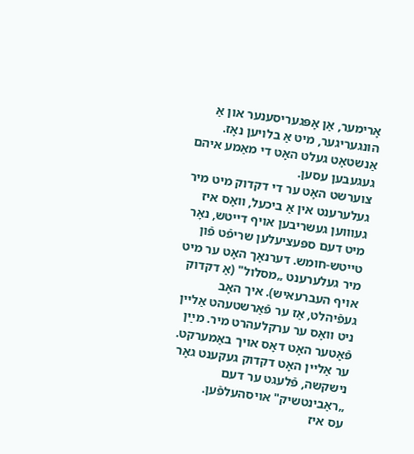אָרימער, אַן אָפּגעריסענער און אַ הונגעריגער, מיט אַ בלױען נאָז. אַנשטאָט געלט האָט די מאַמע איהם געגעבען עסען.
צוערשט האָט ער די דקדוק מיט מיר געלערענט אין אַ ביכעל, װאָס איז געװוען געשריבען אױף דייטש, נאָר מיט דעם ספּעציעלען שריפֿט פֿון טייטש-חומש. דערנאָך האָט ער מיט מיר געלערענט „מסלול" (אַ דקדוק אױף העברעאיש). איך האָב געפֿיהלט, אַז ער פֿאַרשטעהט אַליין ניט װאָס ער ערקלעהרט מיר. מײַן פֿאָטער האָט דאָס אױך באַמערקט. ער אַליין האָט דקדוק געקענט גאָר נישקשה, פֿלעגט ער דעם „ראַבינטשיק" אױסהעלפֿען.
עס איז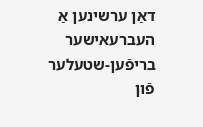דאַן ערשינען אַ העברעאישער בריפֿען-שטעלער פֿון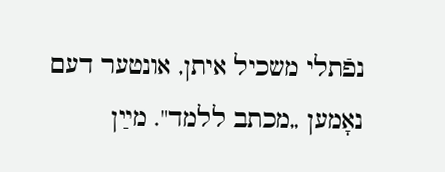נפֿתלי משכיל איתן, אונטער דעם נאָמען „מכתב ללמד". מײַן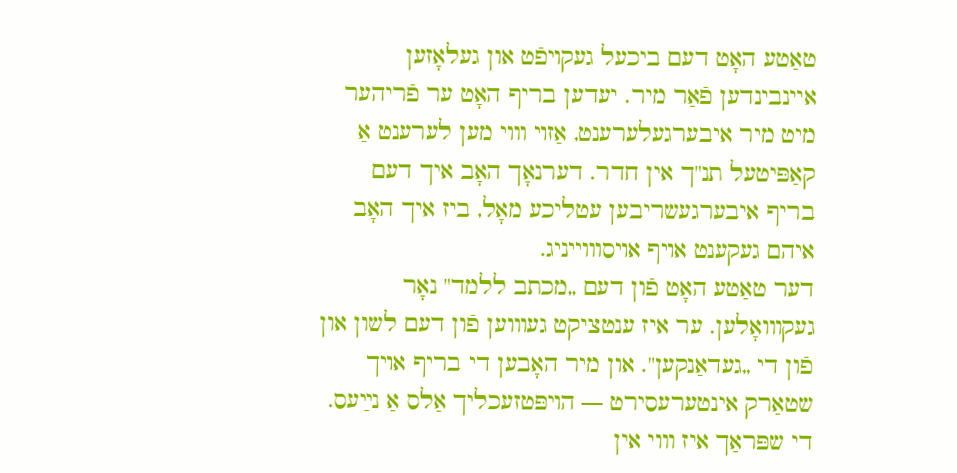טאַטע האָט דעם ביכעל געקױפֿט און געלאָזען איינבינדען פֿאַר מיר. יעדען בריף האָט ער פֿריהער מיט מיר איבערגעלערענט, אַזױ װוי מען לערענט אַ קאַפּיטעל תנ"ך אין חדר. דערנאָך האָב איך דעם בריף איבערגעשריבען עטליכע מאָל, ביז איך האָב איהם געקענט אױף אױסװוייניג.
דער טאַטע האָט פֿון דעם „מכתב ללמד" נאָר געקװואָלען. ער איז ענטציקט געװוען פֿון דעם לשון און פֿון די „געדאַנקען". און מיר האָבען די בריף אױך שטאַרק אינטערעסירט — הױפּטזעכליך אַלס אַ נײַעס. די שפּראַך איז װוי אין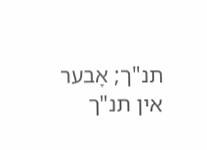תנ"ך; אָבער אין תנ"ך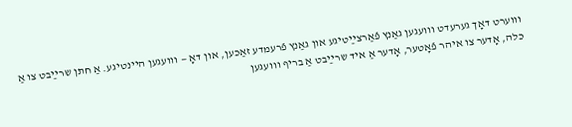װוערט דאָך גערעדט װועגען גאַנץ פֿאַרצײַטיגע און גאַנץ פֿרעמדע זאַכען, און דאָ — װועגען היינטיגע. אַ חתן שרײַבט צו אַ כלה, אָדער צו איהר פֿאָטער, אָדער אַ איד שרײַבט אַ בריף װועגען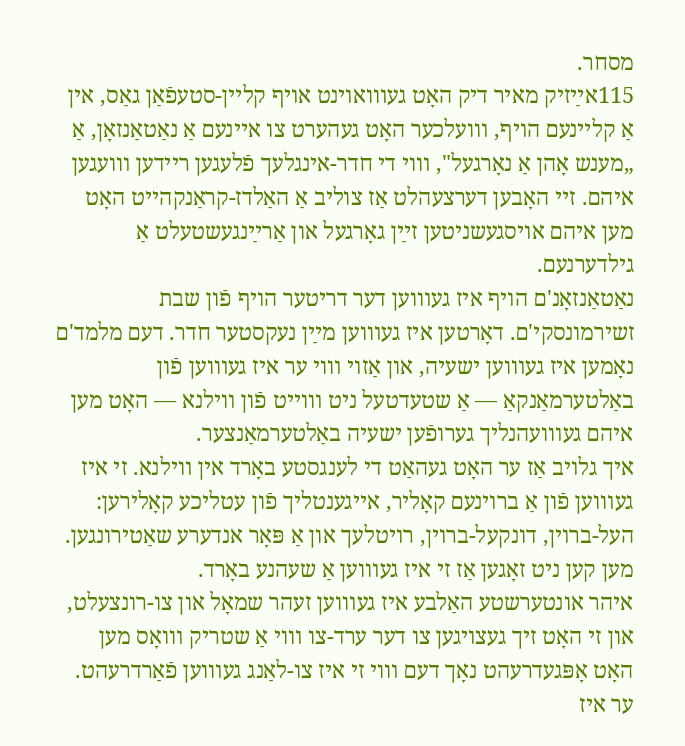מסחר.
115אײַזיק מאיר דיק האָט געװואױנט אױף קלײן-סטעפֿאַן גאַס, אין אַ קלײנעם הױף, װועלכער האָט געהערט צו אײנעם אַ נאַטאַנזאָן, אַ „מענש אָהן אַ נאָרגעל", װוי די חדר-אינגלעך פֿלעגען ריידען װועגען איהם. זײ האָבען דערצעהלט אַז צוליב אַ האַלדז-קראַנקהייט האָט מען איהם אױסגעשניטען זײַן גאָרגעל און אַרײַנגעשטעלט אַ גילדערנעם.
נאַטאַנזאָנ'ם הױף איז געװוען דער דריטער הױף פֿון שבת זשירמונסקי'ם. דאָרטען איז געװוען מײַן נעקסטער חדר. דעם מלמד'ם נאָמען איז געװוען ישעיה, און אַזױ װוי ער איז געװוען פֿון באַלטערמאַנקאַ — אַ שטעדטעל ניט װוייט פֿון װילנא — האָט מען איהם געװועהנליך גערופֿען ישעיה באַלטערמאַנצער.
איך גלױב אַז ער האָט געהאַט די לענגסטע באָרד אין װילנא. זי איז געװוען פֿון אַ ברױנעם קאָליר, אײגענטליך פֿון עטליכע קאָלירען: העל-ברױן, דונקעל-ברױן, רױטלעך און אַ פּאָר אנדערע שאַטירונגען. מען קען ניט זאָגען אַז זי איז געװוען אַ שעהנע באָרד.
איהר אונטערשטע האַלבע איז געװוען זעהר שמאָל און צו-רונצעלט, און זי האָט זיך געצױגען צו דער ערד-צו װוי אַ שטריק װואָס מען האָט אָפּגעדרעהט נאָך דעם װוי זי איז צו-לאַנג געװוען פֿאַרדרעהט.
ער איז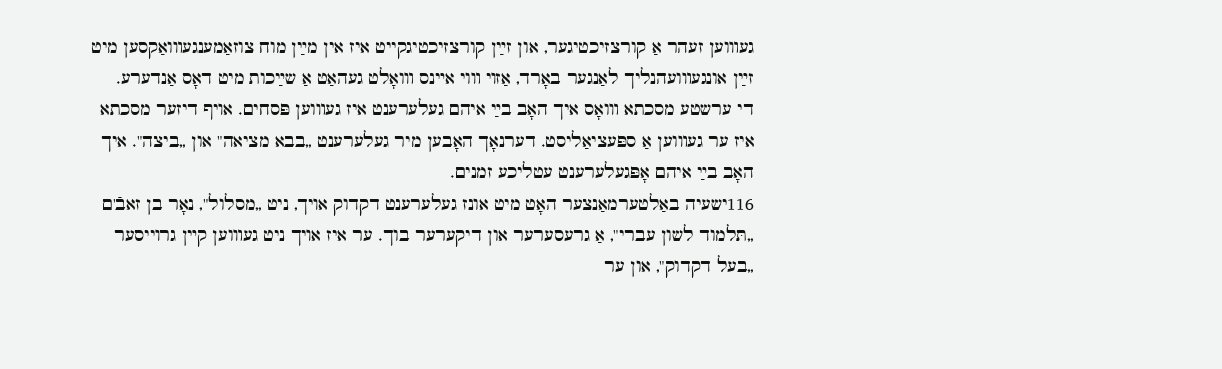געװוען זעהר אַ קורצזיכטיגער, און זײַן קורצזיכטיגקייט איז אין מײַן מוח צוזאַמענגעװואַקסען מיט זײַן אונגעװועהנליך לאַנגער באָרד, אַזױ װוי אײנס װואָלט געהאַט אַ שײַכות מיט דאָס אַנדערע.
די ערשטע מסכתא װואָס איך האָב בײַ איהם געלערענט איז געװוען פּסחים. אױף דיזער מסכתא איז ער געװוען אַ ספּעציאַליסט. דערנאָך האָבען מיר געלערענט „בבא מציאה" און „ביצה". איך האָב בײַ איהם אָפּגעלערענט עטליכע זמנים.
116ישעיה באַלטערמאַנצער האָט מיט אונז געלערענט דקדוק אױך, ניט „מסלול", נאָר בן זאבֿ'ם „תּלמוד לשון עברי", אַ גרעסערער און דיקערער בוך. ער איז אױך ניט געװוען קײן גרױיסער „בעל דקדוק", און ער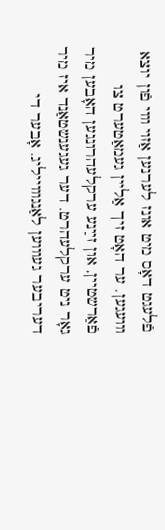פֿלעגט דאָס מיט אונז לערנען אַזױ װוי פֿון יוצא װועגען. ער האָט זיך אַלײן געמאַטערט צו פֿאַרשטיין, און זײַנע ערקלעהרונגען האָבען מיר גאָר ניט ערקלעהרט. דער געגענשטאַנד איז מיר דעריבער געװוען לאַנגװוייליג. אָבער די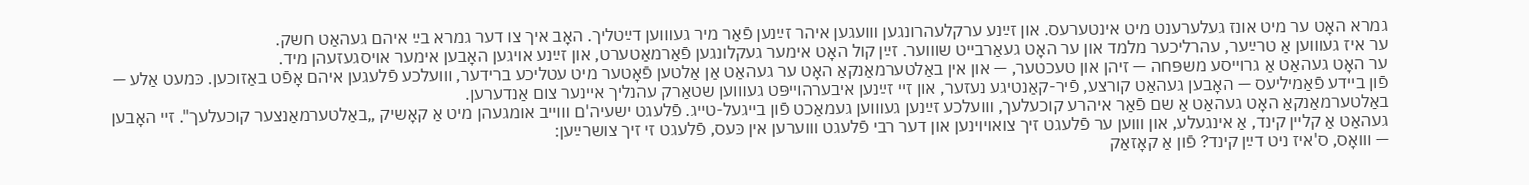גמרא האָט ער מיט אונז געלערענט מיט אינטערעס. און זײַנע ערקלעהרונגען װועגען איהר זײַנען פֿאַר מיר געװוען דײַטליך. האָב איך צו דער גמרא בײַ איהם געהאַט חשק.
ער איז געװוען אַ טרײַער, עהרליכער מלמד און ער האָט געאַרבייט שװוער. זײַן קול האָט אימער געקלונגען פֿאַרמאַטערט, און זײַנע אױגען האָבען אימער אױסגעזעהן מיד.
ער האָט געהאַט אַ גרױיסע משפּחה — זיהן און טעכטער, — און אין באַלטערמאַנקאַ האָט ער געהאַט אַן אַלטען פֿאָטער מיט עטליכע ברידער, װועלכע פֿלעגען איהם אָפֿט באַזוכען. כּמעט אַלע — פֿון בײדע פֿאַמיליעס — האָבען געהאַט קורצע, פֿיר-קאַנטיגע נעזער, און זײ זײַנען איבערהױיפּט געװוען שטאַרק עהנליך אײנער צום אַנדערען.
באַלטערמאַנקאַ האָט געהאַט אַ שם פֿאַר איהרע קוכעלעך, װועלכע זײַנען געװוען געמאַכט פֿון בײגעל-טײג. פֿלעגט ישעיה'ם װוייב אומגעהן מיט אַ קאָשיק „באַלטערמאַנצער קוכעלעך". זײ האָבען געהאַט אַ קלײן קינד, אַ אינגעלע, און װוען ער פֿלעגט זיך צואױױנען און דער רבי פֿלעגט װוערען אין כּעס, פֿלעגט זי זיך צושרײַען:
— װואָס, ס'איז ניט דײַן קינד? פֿון אַ קאָזאַק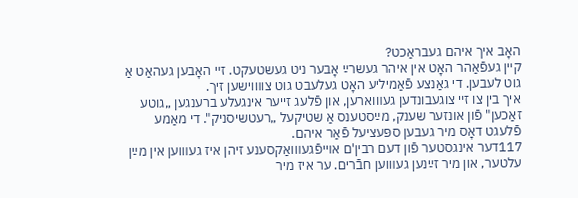האָב איך איהם געבראַכט?
קײן געפֿאַהר האָט אין איהר געשרײַ אָבער ניט געשטעקט. זײ האָבען געהאַט אַ גוט לעבען. די גאַנצע פֿאַמיליע האָט געלעבט גוט צוװוישען זיך.
איך בין צו זײ צוגעבונדען געװוארען, און פֿלעג זייער אינגעלע ברענגען „גוטע זאַכען" פֿון אונזער שענק, מײַסטענס אַ שטיקעל „רעטשיסניק". די מאַמע פֿלעגט דאָס מיר געבען ספּעציעל פֿאַר איהם.
117דער אינגסטער פֿון דעם רבין'ם אױיפֿגעװואַקסענע זיהן איז געװוען אין מײַן עלטער, און מיר זײַנען געװוען חבֿרים. ער איז מיר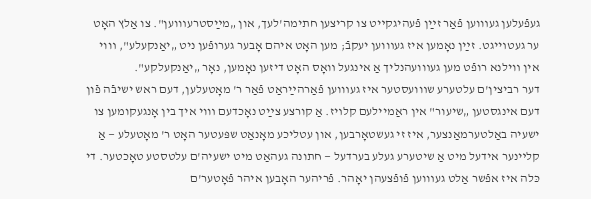געפֿעלען געװוען פֿאַר זײַן פֿעהיגקײט צו קריצען חתימה'לעך, און „מײַסטרעװוען". צו אַלץ האָט ער געטױיגט. זײַן נאָמען איז געװוען יעקבֿ; מען האָט איהם אָבער גערופֿען ניט „יאַנקעלע", װוי אין װילנא רופֿט מען געװועהנליך אַ אינגעל װאָס האָט דיזען נאָמען, נאָר „יאַנקעלקע".
דער רביצין'ם עלטערע שװועסטער איז געװוען פֿאַרהײַראַט פֿאַר ר' מאָטעלען, דעם ראש ישיבֿה פֿון דעם אינגסטען „שיעור" אין ראַמיילעם קלױז. אַ קורצע צײַט נאָכדעם װוי איך בין אָנגעקומען צו ישעיה באַלטערמאַנצער, איז זי געשטאָרבען, און עטליכע מאָנאַט שפּעטער האָט ר' מאָטעלע — אַ קלײנער אידעל מיט אַ שיטערע געלע בערדעל — חתונה געהאַט מיט ישעיה'ם עלטסטע טאָכטער. די כּלה איז אפֿשר אַלט געװוען פֿופֿצעהן יאָהר. פֿריהער האָבען איהר פֿאָטער'ם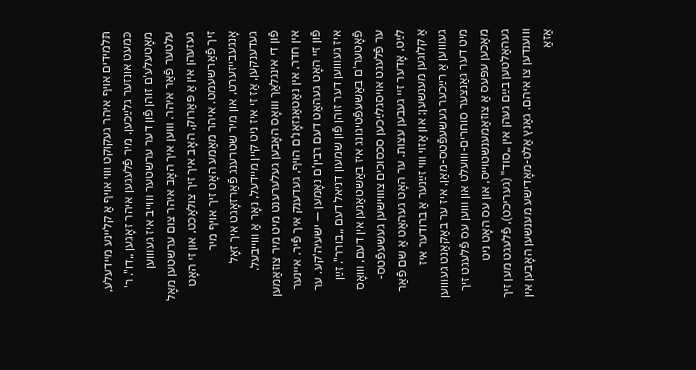תּלמידים אױף איהר געקוקט װוי אױף אַ קלײנע מײדעלע, כּמעט אונזער גלײַכען. מיר פֿלעגען איהר זאָגען „דו". ר' מאָטעלע'ם זוהן פֿון דער ערשטער װוייב איז געװוען עלטער פֿאַר איהר. װוען איך האָב איהר צום ערשטען מאָל געזעהן אין אַ פּאַרוק, האָב איך זיך צולאַכט, און זי האָט זיך פֿאַרשעמט. איהר מאַמע האָט זיך אױף מיר אָנגעבײזערט, און מיר שטרענג פֿאַרזאָגט איך זאָל געדענקען, אַז זי איז ניט קײן מײדעל, נאָר אַ װוייבעל.
פֿון די אינגלאַך װואָס האָבען געלערענט מיט מיר צוזאַמען אין חדר, אין נאַטאַנזאָנ'ם הױף, געדענק איך פֿיר. אײנער פֿון זײ האָט געהאַט דעם רבין'ם נאָמען — ישעיה'קע. ער איז געװוען דער זוהן פֿון שמעון דניאל דעם „בורר". זײַן פֿאָטער'ם באַשעפֿטיגונג איז באַשטאַנען אין דעם, װואָס ער פֿלעגט אױסגלײַכען סכסוכים צװוישען געשעפֿטס-לײַט, אָדער זײ געבען עצות. ער האָט געהאַט אַ שם פֿאַר אַ קלוגען מענשען; און אַזױ װוי זײַנער אַ ברודער איז געװוען אַ רײַכער געשעפֿטס-מאַן, איז ער באַקאַנט געװוען מיט דער גאַנצער סוחרים-װועלט און װוען עס פֿלעגט זיך מאַכען עפּעס אַ צוזאַמענשטױיס, און עס האָט ניט געהאַלטען בײַם געהן אין „סוד" (געריכט), פֿלעגט מען זיך װוענדען צו איהם. גאַנץ אַלט-מאָדישע מענשען האָבען אין אַזאַ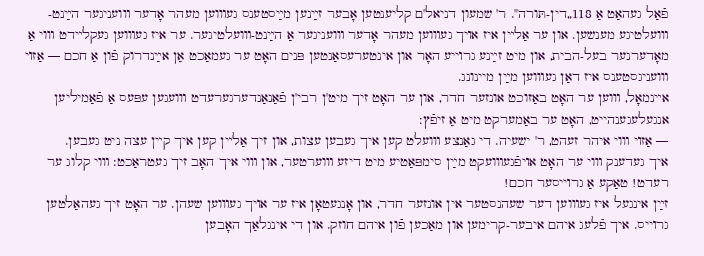פֿאַל געהאַט אַ 118„דין-תּורה". ר' שמעון דניאל'ם קליענטען אָבער זײַנען מײַסטענס געװוען מעהר אָדער װועניגער הײַנט-װועלטיגע מענשען. און ער אַלײן איז אױך געװוען מעהר אָדער װועניגער אַ הײַנט-װועלטיגער. ער איז געװוען געקלײדט װוי אַ מאָדערנער בעל-הבית, און מיט זײַנע גרױיע האָר און אינטערעסאַנטען פּנים האָט ער געמאַכט אַן אײַנדרוק פֿון אַ חכם — אַזױ װועניגסטענס איז דאַן געװוען מײַן מיינונג.
אײנמאָל, װוען ער האָט באַזוכט אונזער חדר, און ער האָט זיך מיט'ן רבי'ן פֿאַנאַנדערגערעדט װועגען עפּעס אַ פֿאַמיליען אנגעלעגענהייט, האָט ער באַמערקט מיט אַ זיפֿץ:
— אַזױ װוי איהר זעהט, ר' ישעיה. די גאַנצע װועלט קען איך געבען עצות, און זיך אַלײן קען איך קײן עצה ניט געבען.
איך געדענק װוי ער האָט אױפֿגעװועקט מײַן סימפּאַטיע מיט דיזע װוערטער, און װוי איך האָב זיך געטראַכט: װוי קלוג ער רעדט! טאַקע אַ גרױיסער חכם!
זײַן אינגעל איז געװוען דער שעהנסטער אין אונזער חדר, און אָנגעטאָן איז ער אױך געװוען שעהן. ער האָט זיך געהאַלטען גרױיס. איך פֿלעג איהם איבער-קרימען און מאַכען פֿון איהם חוזק. און די אינגלאַך האָבען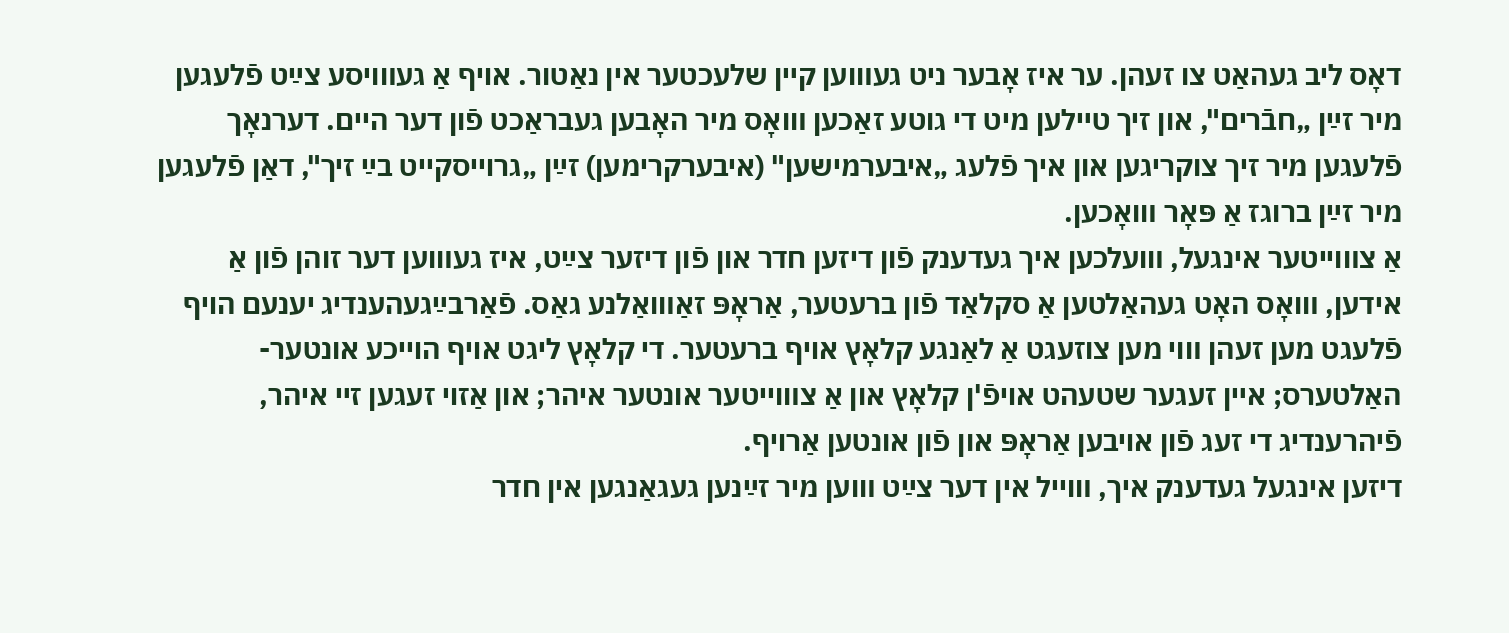דאָס ליב געהאַט צו זעהן. ער איז אָבער ניט געװוען קײן שלעכטער אין נאַטור. אױף אַ געװויסע צײַט פֿלעגען מיר זײַן „חבֿרים", און זיך טײלען מיט די גוטע זאַכען װואָס מיר האָבען געבראַכט פֿון דער היים. דערנאָך פֿלעגען מיר זיך צוקריגען און איך פֿלעג „איבערמישען" (איבערקרימען) זײַן „גרױיסקייט בײַ זיך", דאַן פֿלעגען מיר זײַן ברוגז אַ פּאָר װואָכען.
אַ צװוייטער אינגעל, װועלכען איך געדענק פֿון דיזען חדר און פֿון דיזער צײַט, איז געװוען דער זוהן פֿון אַ אידען, װואָס האָט געהאַלטען אַ סקלאַד פֿון ברעטער, אַראָפּ זאַװואַלנע גאַס. פֿאַרבײַגעהענדיג יענעם הױף פֿלעגט מען זעהן װוי מען צוזעגט אַ לאַנגע קלאָץ אױף ברעטער. די קלאָץ ליגט אױף הױיכע אונטער-האַלטערס; אײן זעגער שטעהט אױפֿ'ן קלאָץ און אַ צװוייטער אונטער איהר; און אַזױ זעגען זײ איהר, פֿיהרענדיג די זעג פֿון אױבען אַראָפּ און פֿון אונטען אַרױף.
דיזען אינגעל געדענק איך, װוייל אין דער צײַט װוען מיר זײַנען געגאַנגען אין חדר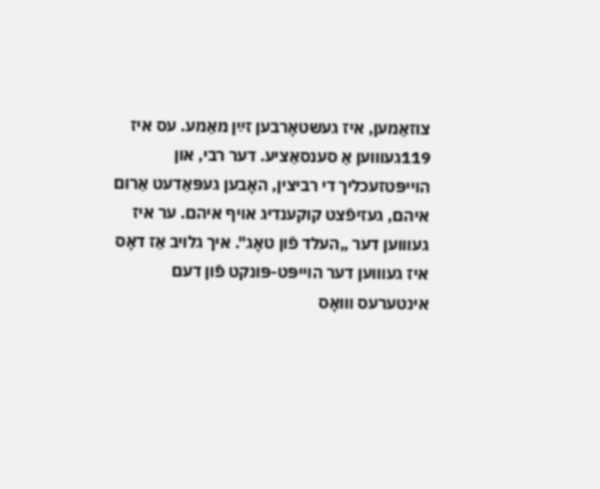צוזאַמען, איז געשטאָרבען זײַן מאַמע. עס איז 119געװוען אַ סענסאַציע. דער רבי, און הױיפּטזעכליך די רביצין, האָבען געפּאַדעט אַרום איהם, געזיפֿצט קוקענדיג אױף איהם. ער איז געװוען דער „העלד פֿון טאָג". איך גלױב אַז דאָס איז געװוען דער הױיפּט-פּונקט פֿון דעם אינטערעס װואָס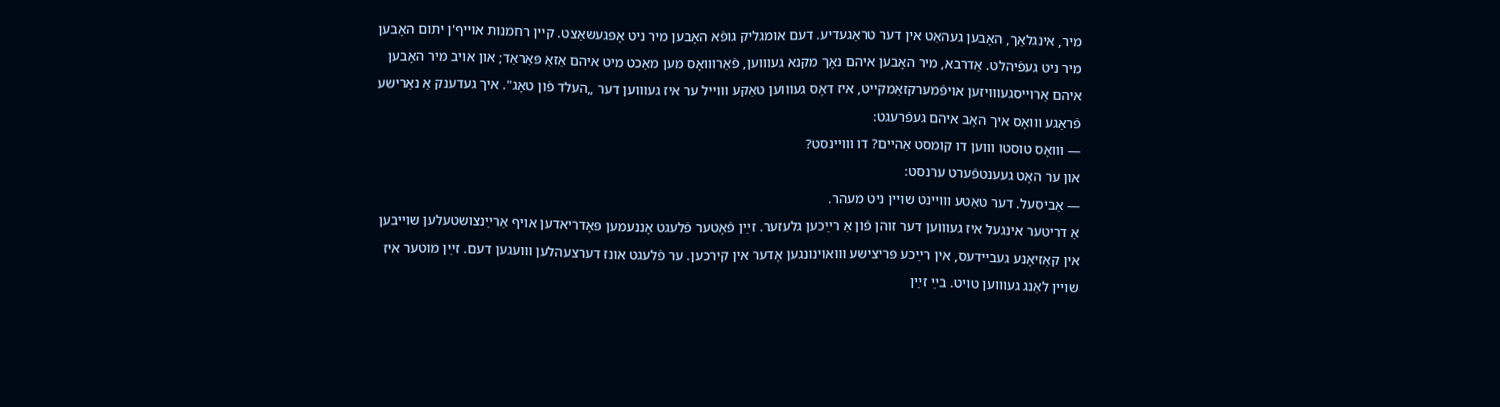מיר, אינגלאַך, האָבען געהאַט אין דער טראַגעדיע. דעם אומגליק גופֿא האָבען מיר ניט אָפּגעשאַצט. קײן רחמנות אױיף'ן יתום האָבען מיר ניט געפֿיהלט. אַדרבא, מיר האָבען איהם נאָך מקנא געװוען, פֿאַרװואָס מען מאַכט מיט איהם אַזאַ פּאַראַד; און אױב מיר האָבען איהם אַרױיסגעװויזען אױפֿמערקזאַמקײט, איז דאָס געװוען טאַקע װוייל ער איז געװוען דער „העלד פֿון טאָג". איך געדענק אַ נאַרישע פֿראַגע װואָס איך האָב איהם געפֿרעגט:
— װואָס טוסטו װוען דו קומסט אַהיים? דו װויינסט?
און ער האָט געענטפֿערט ערנסט:
— אַביסעל. דער טאַטע װויינט שױין ניט מעהר.
אַ דריטער אינגעל איז געװוען דער זוהן פֿון אַ רײַכען גלעזער. זײַן פֿאָטער פֿלעגט אָננעמען פּאָדריאדען אױף אַרײַנצושטעלען שױיבען אין קאַזיאָנע געביידעס, אין רײַכע פּריצישע װואױנונגען אָדער אין קירכען. ער פֿלעגט אונז דערצעהלען װועגען דעם. זײַן מוטער איז שױין לאַנג געװוען טױט. בײַ זײַן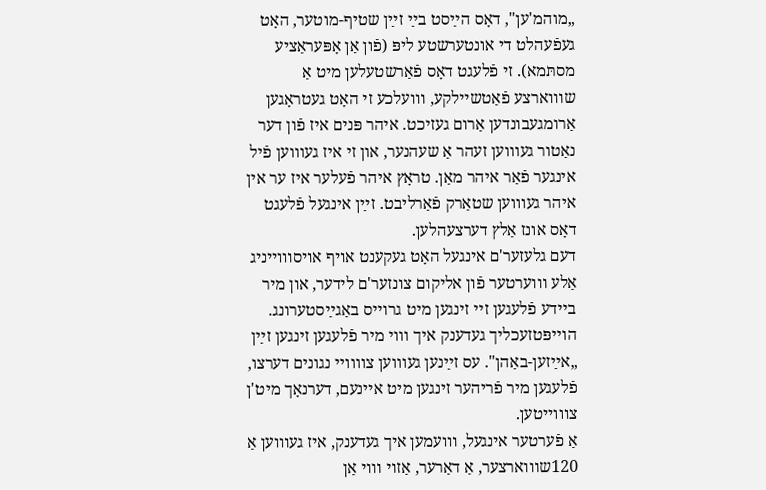„מוהמ'ען", דאָס הײַסט בײַ זײַן שטיף-מוטער, האָט געפֿעהלט די אונטערשטע ליפּ (פֿון אַן אָפּעראַציע מסתּמא). זי פֿלעגט דאָס פֿאַרשטעלען מיט אַ שװוארצע פֿאַטשיילקע, װועלכע זי האָט געטראָגען אַרומגעבונדען אַרום געזיכט. איהר פּנים איז פֿון דער נאַטור געװוען זעהר אַ שעהנער, און זי איז געװוען פֿיל אינגער פֿאַר איהר מאַן. טראָץ איהר פֿעלער איז ער אין איהר געװוען שטאַרק פֿאַרליבט. זײַן אינגעל פֿלעגט דאָס אונז אַלץ דערצעהלען.
דעם גלעזער'ם אינגעל האָט געקענט אױף אױסװוייניג אַלע װוערטער פֿון אליקום צונזער'ם לידער, און מיר בײדע פֿלעגען זײ זינגען מיט גרױיס באַגײַסטערונג. הױיפּטזעכליך געדענק איך װוי מיר פֿלעגען זינגען זײַן „אײַזען-באַהן". עס זײַנען געװוען צװוױי נגונים דערצו, פֿלעגען מיר פֿריהער זינגען מיט אײנעם, דערנאָך מיט'ן צװוייטען.
אַ פֿערטער אינגעל, װועמען איך געדענק, איז געװוען אַ 120שװוארצער, אַ דאַרער, אַזױ װוי אַן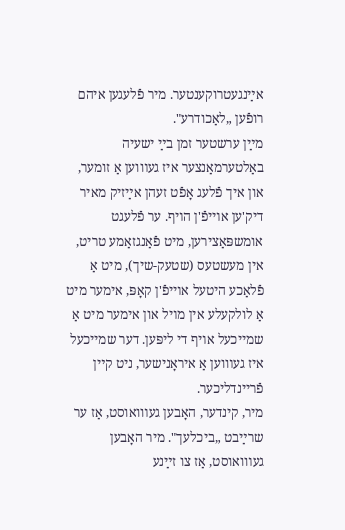אײַנגעטרוקענטער. מיר פֿלעגען איהם רופֿען „לאַכודרע".
מײַן ערשטער זמן בײַ ישעיה באַלטערמאַנצער איז געװוען אַ זומער, און איך פֿלעג אָפֿט זעהן אײַזיק מאיר דיק'ען אױיפֿ'ן הױף. ער פֿלעגט אומשפּאַצירען, מיט פֿאַנגזאַמע טריט, אין מעשטעס (שטעק-שיך), מיט אַ פֿלאַכע היטעל אױיפֿ'ן קאָפּ, אימער מיט אַ לולקעלע אין מױל און אימער מיט אַ שמייכעל אױף די ליפּען. דער שמייכעל איז געװוען אַ איראָנישער, ניט קײן פֿריינדליכער.
מיר, קינדער, האָבען געװואוסט, אַז ער שרײַבט „ביכלעך". מיר האָבען געװואוסט, אַז צו זײַנע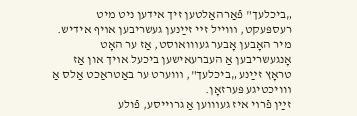„ביכלעך" פֿאַרהאַלטען זיך אידען ניט מיט רעספּעקט, װוייל זײ זײַנען געשריבען אױף אידיש. מיר האָבען אָבער געװואוסט, אַז ער האָט אָנגעשריבען אַ העברעאישען ביכעל אױך און אַז טראָץ זײַנע „ביכלעך", װוערט ער באַטראַכט אַלס אַ װויכטיגע פּערזאָן.
זײַן פֿרױ איז געװוען אַ גרױיסע, פֿולע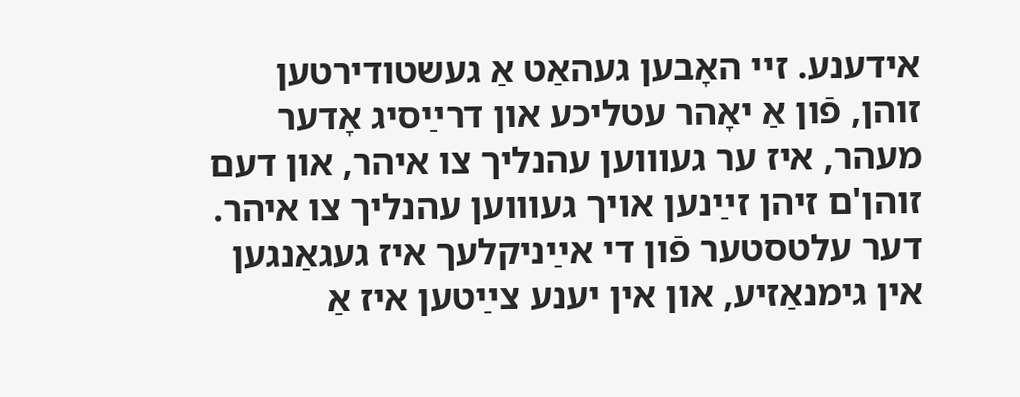אידענע. זײ האָבען געהאַט אַ געשטודירטען זוהן, פֿון אַ יאָהר עטליכע און דרײַסיג אָדער מעהר, איז ער געװוען עהנליך צו איהר, און דעם זוהן'ם זיהן זײַנען אױך געװוען עהנליך צו איהר. דער עלטסטער פֿון די אײַניקלעך איז געגאַנגען אין גימנאַזיע, און אין יענע צײַטען איז אַ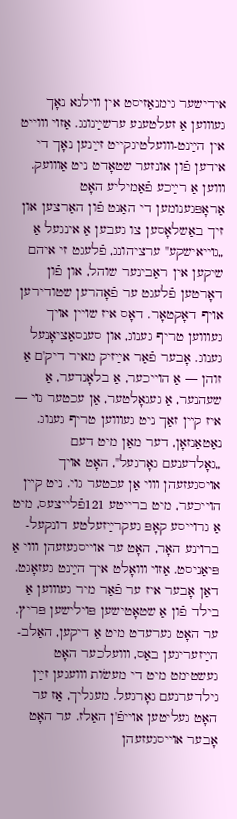אידישער גימנאַזיסט אין װילנא נאָך געװוען אַ זעלטענע ערשײַנונג. אַזױ װוייט אין הײַנט-װועלטיגקייט זײַנען נאָך די אידען פֿון אונזער שטאָדט ניט אַװועק. װוען אַ רײַכע פֿאַמיליע האָט אַראָפּגענומען די האַנט פֿון האַרצען און זיך באַשלאָסען צו געבען אַ אינגעל אַ „גױיאישקע" ערציהונג, פֿלעגט זי איהם שיקען אין ראַבינער שוהל, און פֿון דאָרטען פֿלעגט ער פֿאָהרען שטודירען אױף דאָקטאָר. דאָס איז שױין אױך געװוען טריף גענוג, און סענסאַציאָנעל גענוג. אָבער פֿאַר אײַזיק מאיר דיק'ם אַ זוהן — אַ הױיכער, אַ בלאָנדער, אַ שעהנער, אַ געגאָלטער, אַן עכטער גױ — איז קײן זאַך ניט געװוען טריף גענוג.
נאַטאַנזאָן, דער מאַן מיט דעם „גאָלדענעם גאָרגעל", האָט אױך אױסגעזעהן װוי אַן עכטער גוי. ניט קײן הױיכער, מיט ברייטע 121פֿלייצעס, מיט אַ גרױיסע קאָפּ געקרײַזעלטע דונקעל-ברױנע האָר, האָט ער אױיסגעזעהן װוי אַ פּיאַניסט. אַזױ װואָלט איך הײַנט געזאָגט. דאַן אָבער איז ער פֿאַר מיר געװוען אַ בילד פֿון אַ שטאָטישען פּױלישען פּריץ.
ער האָט גערעדט מיט אַ דיקען, האַלב-הײַזעריגען באַס, װועלכער האָט געשטימט מיט די מעשׂות װועגען זײַן גילדערנעם גאָרגעל. מעגליך, אַז ער האָט געליטען אױיפֿ'ן האַלז. ער האָט אָבער אױיסגעזעהן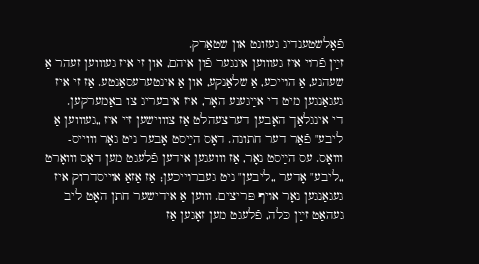פֿאָלשטענדיג געזונט און שטאַרק.
זײַן פֿרױ איז געװוען אינגער פֿון איהם, און זי איז געװוען זעהר אַ שעהנע, אַ הױיכע, אַ שלאַנקע, און אַ אינטערעסאַנטע. אַז זי איז געגאַנגען מיט די אײַגענע האָר, איז איבעריג צו באַמערקען.
די אינגלאַך האָבען דערצעהלט אַז צװוישען זײ איז „געװוען אַ ליבע" פֿאַר דער חתונה. דאָס הײַסט אָבער ניט גאָר װוייס-װואָס. עס הײַסט נאָר, אַז װועגען אידען פֿלעגט מען דאָס װואָרט „ליבע" אָדער „ליבען" ניט געברױיכען; אַז אַזאַ אױיסדרוק איז געגאַנגען נאָר אױף פּריצים. װוען אַ אידישער חתן האָט ליב געהאַט זײַן כּלה, פֿלעגט מען זאָגען אַז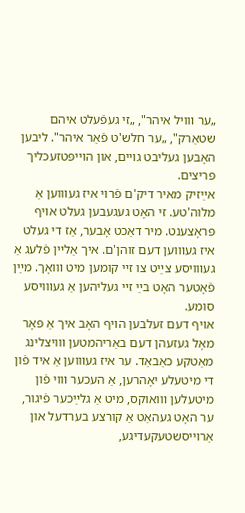„ער װויל איהר", „זי געפֿעלט איהם שטאַרק", „ער חלש'ט פֿאַר איהר". ליבען האָבען געליבט גױים, און הױיפּטזעכליך פּריצים.
אײַזיק מאיר דיק'ם פֿרױ איז געװוען אַ מלוה'טע. זי האָט געגעבען געלט אױף פּראָצענט. מיר דאַכט אָבער, אַז די געלט איז געװוען דעם זוהן'ם. איך אַלײן פֿלעג אַ געװויסע צײַט צו זײ קומען מיט װואָך. מײַן פֿאָטער האָט בײַ זײ געליהען אַ געװויסע סומע.
אױף דעם זעלבען הױף האָב איך אַ פּאָר מאָל געזעהן דעם באַריהמטען װויצלינג מאַטקע כאַבאַד. ער איז געװוען אַ איד פֿון די מיטעלע יאָהרען, אַ העכער װוי פֿון מיטעלען װואוקס, מיט אַ גלײַכער פֿיגור, ער האָט געהאַט אַ קורצע בערדעל און אַרױיסשטעקעדיגע,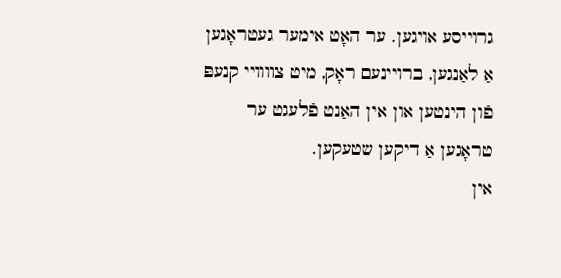גרױיסע אױגען. ער האָט אימער געטראָגען אַ לאַנגען, ברױינעם ראָק, מיט צװוױי קנעפּ פֿון הינטען און אין האַנט פֿלעגט ער טראָגען אַ דיקען שטעקען.
אין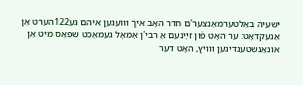ישעיה באַלטערמאַנצער'ם חדר האָב איך װועגען איהם גע122הערט אַן אַנעקדאָט: ער האָט פֿון זײַנעם אַ רבי'ן אַמאָל געמאַכט שפּאַס מיט אַן אונאַנשטענדיגען װויץ, האָט דער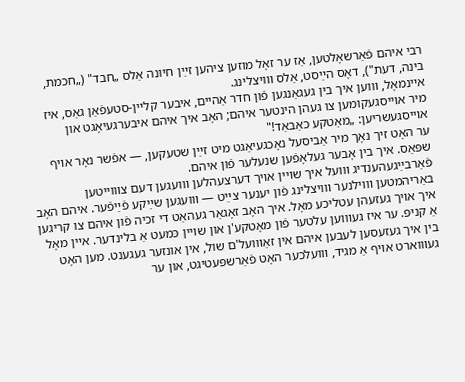רבי איהם פֿאַרשאָלטען, אַז ער זאָל מוזען ציהען זײַן חיונה אַלס „חבד" („חכמת, בינה, דעת"), דאָס הײַסט, אַלס װויצלינג.
אײנמאָל, װוען איך בין געגאַנגען פֿון חדר אַהיים, איבער קלײן-סטעפֿאַן גאַס, איז מיר אױיסגעקומען צו געהן הינטער איהם; האָב איך איהם איבערגעיאָגט און אױיסגעשריען: „מאַטקע כאַבאַד!"
ער האָט זיך נאָך מיר אַביסעל נאָכגעיאַגט מיט זײַן שטעקען, — אפֿשר נאָר אױף שפּאַס. איך בין אָבער געלאָפֿען שנעלער פֿון איהם.
פֿאַרבײַגעהענדיג װועל איך שױין אױך דערצעהלען װועגען דעם צװוייטען באַריהמטען װוילנער װויצלינג פֿון יענער צײַט — װועגען שײַקע פֿײַפֿער. איהם האָב איך אױך געזעהן עטליכע מאָל. איך האָב זאָגאַר געהאַט די זכיה פֿון איהם צו קריגען אַ קניפּ. ער איז געװוען עלטער פֿון מאָטקע'ן און שױין כּמעט אַ בלינדער. אײן מאָל בין איך געזעסען לעבען איהם אין זאַװועל'ם שול, אין אונזער געגענט. מען האָט געװוארט אױף אַ מגיד, װועלכער האָט פֿאַרשפּעטיגט, און ער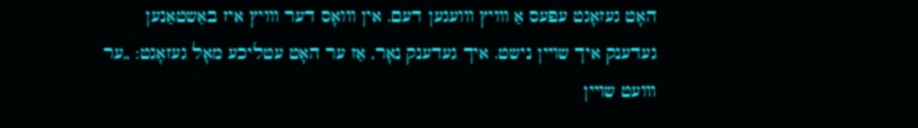האָט געזאָגט עפּעס אַ װויץ װועגען דעם. אין װואָס דער װויץ איז באַשטאַנען געדענק איך שױין נישט. איך געדענק נאָר, אַז ער האָט עטליכע מאָל געזאָגט: „ער װועט שױין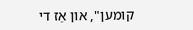קומען", און אַז די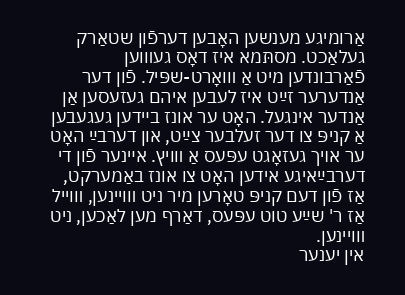אַרומיגע מענשען האָבען דערפֿון שטאַרק געלאַכט. מסתּמא איז דאָס געװוען פֿאַרבונדען מיט אַ װואָרט-שפּיל. פֿון דער אַנדערער זײַט איז לעבען איהם געזעסען אַן אַנדער אינגעל. האָט ער אונז בײדען געגעבען אַ קניפּ צו דער זעלבער צײַט, און דערבײַ האָט ער אױך געזאָגט עפּעס אַ װויץ. אײנער פֿון די דערבײַאיגע אידען האָט צו אונז באַמערקט, אַז פֿון דעם קניפּ טאָרען מיר ניט װויינען, װוייל אַז ר' שײַע טוט עפּעס, דאַרף מען לאַכען, ניט װויינען.
אין יענער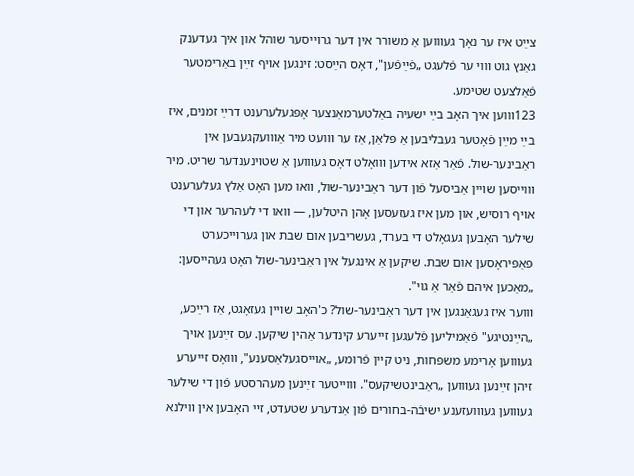צײַט איז ער נאָך געװוען אַ משורר אין דער גרױיסער שוהל און איך געדענק גאַנץ גוט װוי ער פֿלעגט „פֿײַפֿען", דאָס הײַסט: זינגען אױף זײַן באַרימטער פֿאַלצעט שטימע.
123װוען איך האָב בײַ ישעיה באַלטערמאַנצער אָפּגעלערענט דרײַ זמנים, איז בײַ מײַן פֿאָטער געבליבען אַ פּלאַן, אַז ער װועט מיר אַװועקגעבען אין ראַבינער-שול. פֿאַר אַזא אידען װואָלט דאָס געװוען אַ שטױנענדער שריט. מיר װוייסען שױין אַביסעל פֿון דער ראַבינער-שול, װאו מען האָט אַלץ געלערענט אױף רוסיש, און מען איז געזעסען אָהן היטלען, — װאו די לעהרער און די שילער האָבען געגאָלט די בערד, געשריבען אום שבת און גערױיכערט פּאַפּיראָסען אום שבת. שיקען אַ אינגעל אין ראַבינער-שול האָט געהייסען: „מאַכען איהם פֿאַר אַ גוי".
װוער איז געגאַנגען אין דער ראַבינער-שול? כ'האָב שױין געזאָגט, אַז רײַכע, „הײַנטיגע" פֿאַמיליען פֿלעגען זייערע קינדער אַהין שיקען. עס זײַנען אױך געװוען אָרימע משפּחות, ניט קײן פֿרומע, „אױיסגעלאַסענע", װואָס זייערע זיהן זײַנען געװוען „ראַבינטשיקעס". װוייטער זײַנען מעהרסטע פֿון די שילער געװוען געװועזענע ישיבֿה-בחורים פֿון אַנדערע שטעדט, זײ האָבען אין װילנא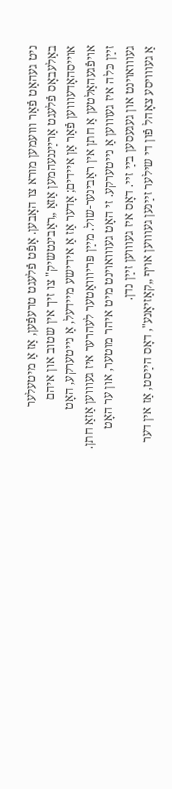ניט געהאַט פֿאַר װועמען מורא צו האָבען. אָפֿט פֿלעגט טרעפֿען, אַז אַ מיטעלער באַלעבאָס פֿלעגט אַרײַננעהמען אַזאַ „ראַבינטשיק" צו זיך אין שטוב און איהם אױיסהאָדעװוען פֿאַר אַן איידים; אָדער אַז אַ אידישע מיידעל, אַ נייטערקע, האָט אױפֿגעהאַלטען אַ חתן אין ראַבינער-שול. מײַן פּריװואַטער לעהרער איז געװוען אַזאַ חתן. זײַן כּלה איז געװוען אַ נייטערקע. זי האָט געװואױנט מיט איהר מוטער, און ער האָט געװואױנט און געגעסען בײַ זײ. דאָס איז געװוען זײַן נדן.
אַ געװויסע צאָהל פֿון די שילער זײַנען געװוען אױף „קאַזיאָנע", דאָס הײַסט, אַז אין דער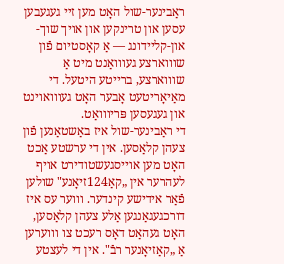ראַבינער-שול האָט מען זײ געגעבען עסען און טרינקען און אױך שוך-און-קליידונג — אַ קאָסטיום פֿון שװוארצע געװואַנט מיט אַ שװוארצע, ברייטע היטעל. די מאַיאָריטעט אָבער האָט געװואױנט און געגעסען פּריװואַט.
די ראַבינער-שול איז באַשטאַנען פֿון צעהן קלאַסען. אין די ערשטע אַכט האָט מען אױיסגעשטודירט אױף לעהרער אין „קאַ124זיאָנע" שולען פֿאַר אידישע קינדער. װוער עס איז דורכגעגאַנגען אַלע צעהן קלאַסען, האָט געהאַט דאָס רעכט צו װוערען אַ „קאַזיאָנער רבֿ". אין די לעצטע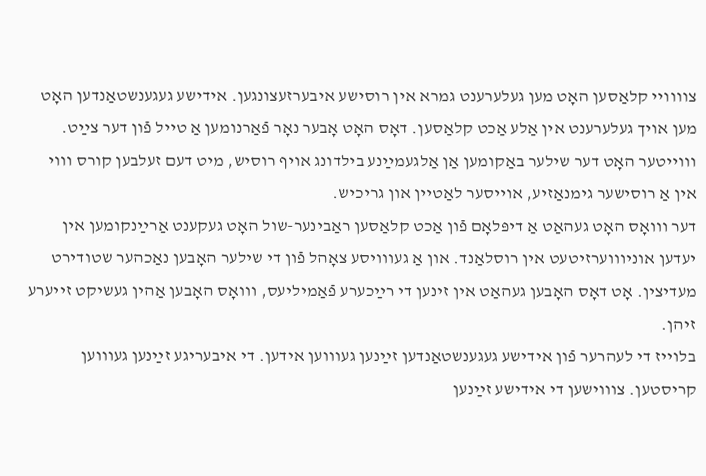צװוױי קלאַסען האָט מען געלערענט גמרא אין רוסישע איבערזעצונגען. אידישע געגענשטאַנדען האָט מען אױך געלערענט אין אַלע אַכט קלאַסען. דאָס האָט אָבער נאָר פֿאַרנומען אַ טייל פֿון דער צײַט. װוייטער האָט דער שילער באַקומען אַן אַלגעמײַנע בילדונג אױף רוסיש, מיט דעם זעלבען קורס װוי אין אַ רוסישער גימנאַזיע, אױיסער לאַטיין און גריכיש.
דער װואָס האָט געהאַט אַ דיפּלאָם פֿון אַכט קלאַסען ראַבינער-שול האָט געקענט אַרײַנקומען אין יעדען אוניװוערזיטעט אין רוסלאַנד. און אַ געװויסע צאָהל פֿון די שילער האָבען נאַכהער שטודירט מעדיצין. אָט דאָס האָבען געהאַט אין זינען די רײַכערע פֿאַמיליעס, װואָס האָבען אַהין געשיקט זייערע זיהן.
בלױיז די לעהרער פֿון אידישע געגענשטאַנדען זײַנען געװוען אידען. די איבעריגע זײַנען געװוען קריסטען. צװוישען די אידישע זײַנען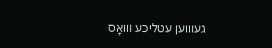געװוען עטליכע װואָס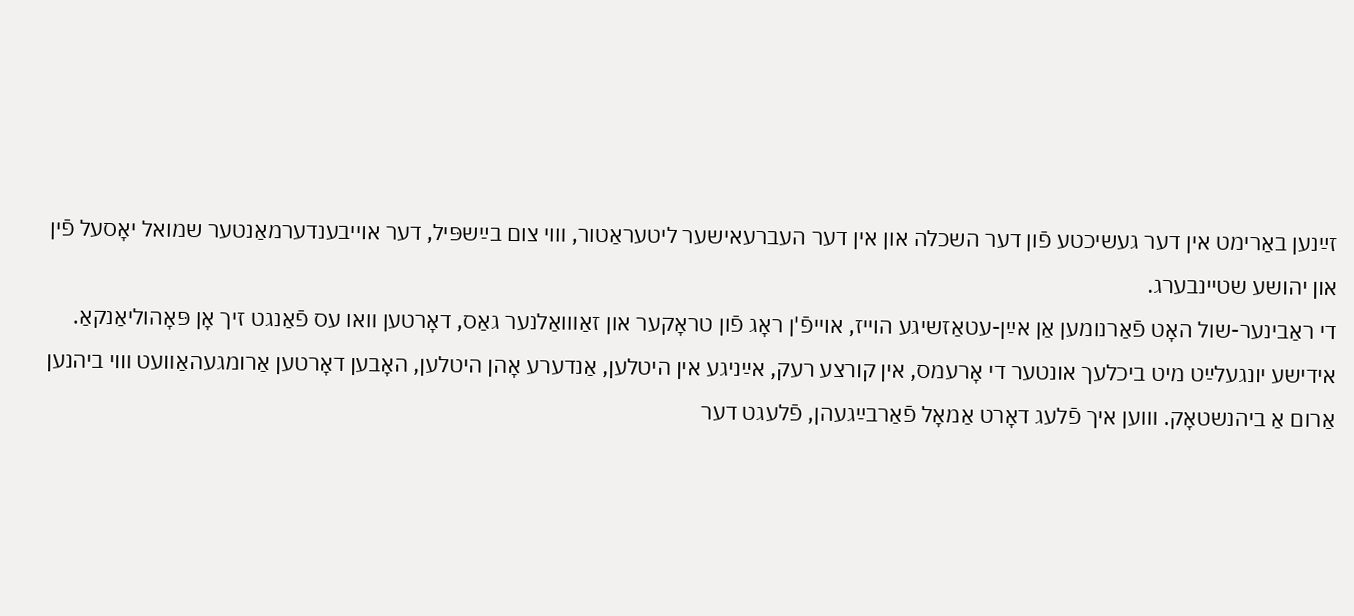זײַנען באַרימט אין דער געשיכטע פֿון דער השכלה און אין דער העברעאישער ליטעראַטור, װוי צום בײַשפּיל, דער אױיבענדערמאַנטער שמואל יאָסעל פֿין און יהושע שטיינבערג.
די ראַבינער-שול האָט פֿאַרנומען אַן אײַן-עטאַזשיגע הױיז, אױיפֿ'ן ראָג פֿון טראָקער און זאַװואַלנער גאַס, דאָרטען װאו עס פֿאַנגט זיך אָן פּאָהוליאַנקאַ.
אידישע יונגעלײַט מיט ביכלעך אונטער די אָרעמס, אין קורצע רעק, אײַניגע אין היטלען, אַנדערע אָהן היטלען, האָבען דאָרטען אַרומגעהאַװעט װוי ביהנען אַרום אַ ביהנשטאָק. װוען איך פֿלעג דאָרט אַמאָל פֿאַרבײַגעהן, פֿלעגט דער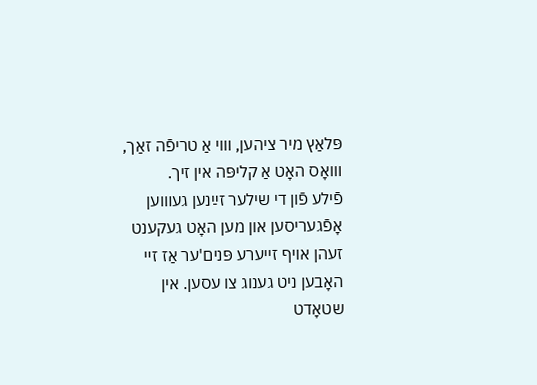פּלאַץ מיר ציהען, װוי אַ טריפֿה זאַך, װואָס האָט אַ קליפּה אין זיך.
פֿילע פֿון די שילער זײַנען געװוען אָפֿגעריסען און מען האָט געקענט זעהן אױף זייערע פּנים'ער אַז זײ האָבען ניט גענוג צו עסען. אין שטאָדט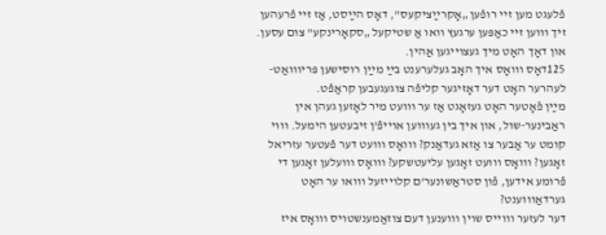פֿלעגט מען זײ רופֿען „אָקרײַציקעס", דאָס הײַסט, אַז זײ פֿרעהען זיך װוען זײ כאַפּען ערגעץ װאו אַ שטיקעל „סקאָרינקע" צום עסען. און דאָך האָט מיך געצױיגען אַהין.
125דאָס װואָס איך האָב געלערענט בײַ מײַן רוסישען פּריװואַט-לעהרער האָט דער דאָזיגער קליפֿה צוגעגעבען קראַפֿט.
מײַן פֿאָטער האָט געזאָגט אַז ער װועט מיר לאָזען געהן אין ראַבינער-שול, און איך בין געװוען אױיפֿ'ן זיבעטען הימעל. װוי קומט ער אַבער צו אַזא געדאַנק? װואָס װועט דער פֿעטער עזריאל זאָגען? װואָס װועט זאָגען עליעטשקע? װואָס װועלען זאָגען די פֿרומע אידען, פֿון סטראַשונער'ם קלױיזעל װואו ער האָט גערדאַװוענט?
דער לעזער װוייס שױן װוענען דעם צוזאַמענשטױס װואָס איז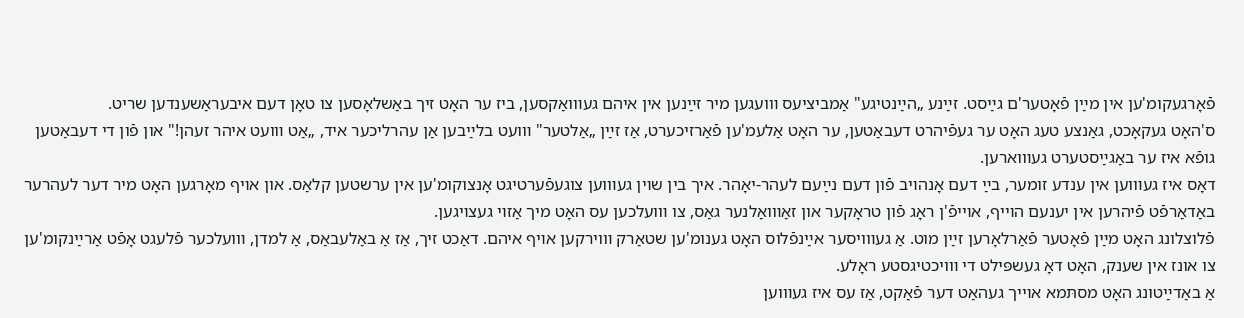פֿאָרגעקומ'ען אין מײַן פֿאָטער'ם גײַסט. זײַנע „הײַנטיגע" אַמביציעס װועגען מיר זײַנען אין איהם געװואַקסען, ביז ער האָט זיך באַשלאָסען צו טאָן דעם איבעראַשענדען שריט.
ס'האָט געקאָכט, גאַנצע טעג האָט ער געפֿיהרט דעבאַטען, ער האָט אַלעמ'ען פֿאַרזיכערט, אַז זײַן „אַלטער" װועט בלײַבען אַן עהרליכער איד, „אַט װועט איהר זעהן!" און פֿון די דעבאַטען גופֿא איז ער באַגײַסטערט געװוארען.
דאָס איז געװוען אין ענדע זומער, בײַ דעם אָנהױב פֿון דעם נײַעם לעהר-יאָהר. איך בין שױן געװוען צוגעפֿערטיגט אָנצוקומ'ען אין ערשטען קלאַס. און אױף מאָרגען האָט מיר דער לעהרער באַדאַרפֿט פֿיהרען אין יענעם הױיף, אױיפֿ'ן ראָג פֿון טראָקער און זאַװואַלנער גאַס, צו װועלכען עס האָט מיך אַזױ געצױגען.
פֿלוצלונג האָט מײַן פֿאָטער פֿאַרלאָרען זײַן מוט. אַ געװויסער אײַנפֿלוס האָט גענומ'ען שטאַרק װוירקען אױף איהם. דאַכט זיך, אַז אַ באַלעבאַס, אַ למדן, װועלכער פֿלעגט אָפֿט אַרײַנקומ'ען צו אונז אין שענק, האָט דאָ געשפּילט די װויכטיגסטע ראָלע.
אַ באַדײַטונג האָט מסתּמא אױיך געהאַט דער פֿאַקט, אַז עס איז געװוען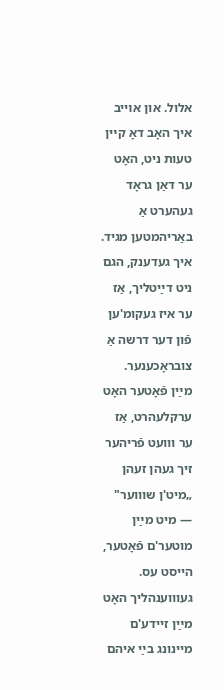אלול. און אױיב איך האָב דאָ קײן טעות ניט, האָט ער דאַן גראָד געהערט אַ באַריהמטען מגיד. איך געדענק, הגם ניט דײַטליך, אַז ער איז געקומ'ען פֿון דער דרשה אַ צובראָכענער.
מײַן פֿאָטער האָט ערקלעהרט, אַז ער װועט פֿריהער זיך געהן זעהן „מיט'ן שװוער" — מיט מײַן מוטער'ם פֿאָטער, הייסט עס. געװוענהליך האָט מײַן זיידע'ם מיינונג בײַ איהם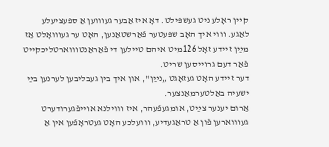קײן ראָלע ניט געשפּילט. דאָ איז אַבער געװוען אַ ספּעציעלע לאַגע. װוי איך האָב שפּעטער פֿאַרשטאַנען, האָט ער געװואָלט אַז מײַן זיידע זאָל 126מיט איהם טיילען די פֿאַראַנטװוארטליכקייט פֿאַר דעם גרױיסען שריט.
דער זיידע האָט געזאָגט „נײַן", און איך בין געבליבען לערנען בײַ ישעיה באַלטערמאַנצער.
אַרום יענער צײַט, אומגעפֿעהר, איז װוילנא אױיפֿגערודערט געװוארען פֿון אַ טראַגעדיע, װועלכע האָט געטראָפֿען אין אַ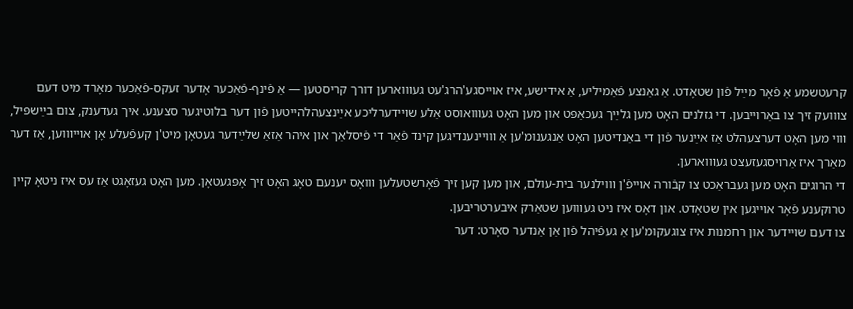קרעטשמע אַ פֿאָר מײַל פֿון שטאָדט. אַ גאַנצע פֿאַמיליע, אַ אידישע, איז אױיסגע'הרג'עט געװוארען דורך קריסטען — אַ פֿינף-פֿאַכער אָדער זעקס-פֿאַכער מאָרד מיט דעם צװועק זיך צו באַרױיבען. די גזלנים האָט מען גלײַך געכאַפּט און מען האָט געװואוסט אַלע שױידערליכע אײַנצעהלהייטען פֿון דער בלוטיגער סצענע. איך געדענק, צום בײַשפּיל, װוי מען האָט דערצעהלט אַז אײַנער פֿון די באַנדיטען האָט אַנגענומ'ען אַ װויינענדיגען קינד פֿאַר די פֿיסלאַך און איהר אַזאַ שלײַדער געטאָן מיט'ן קעפֿעלע אָן אױיװוען, אַז דער מאַרך איז אַרױסגעזעצט געװוארען.
די הרוגים האָט מען געבראַכט צו קבֿורה אױיפֿ'ן װוילנער בית-עולם, און מען קען זיך פֿאָרשטעלען װואָס יענעם טאָג האָט זיך אָפּגעטאָן. מען האָט געזאָגט אַז עס איז ניטאָ קײן טרוקענע פֿאָר אױיגען אין שטאָדט. און דאָס איז ניט געװוען שטאַרק איבערטריבען.
צו דעם שױידער און רחמנות איז צוגעקומ'ען אַ געפֿיהל פֿון אַן אַנדער סאָרט: דער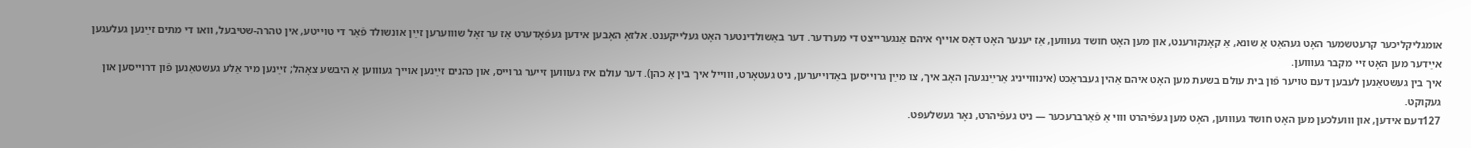אומגליקליכער קרעטשמער האָט געהאַט אַ שונא, אַ קאָנקורענט, און מען האָט חושד געװוען, אַז יענער האָט דאָס אױיף איהם אַנגערייצט די מערדער. דער באַשולדינטער האָט געלייקענט. אלזאָ האָבען אידען געפֿאָדערט אַז ער זאָל שװוערען זײַן אונשולד פֿאַר די טױיטע, אין טהרה-שטיבעל, װאו די מתים זײַנען געלעגען אײַדער מען האָט זײ מקבר געװוען.
איך בין געשטאַנען לעבען דעם טױער פֿון בית עולם בשעת מען האָט איהם אַהין געבראַכט (אינװוייניג אַרײַנגעהן האָב איך, צו מײַן גרױיסען באַדױיערען, ניט געטאָרט, װוייל איך בין אַ כהן). דער עולם איז געװוען זייער גרױיס, און כּהנים זײַנען אױיך געװוען אַ היבשע צאָהל; זײַנען מיר אַלע געשטאַנען פֿון דרױיסען און געקוקט.
127דעם אידען, און װועלכען מען האָט חושד געװוען, האָט מען געפֿיהרט װוי אַ פֿאַרברעכער — ניט געפֿיהרט, נאָר געשלעפּט.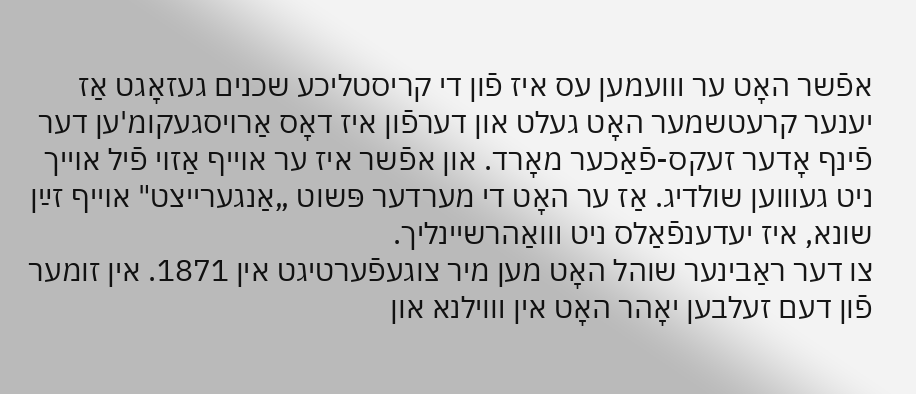אפֿשר האָט ער װועמען עס איז פֿון די קריסטליכע שכנים געזאָגט אַז יענער קרעטשמער האָט געלט און דערפֿון איז דאָס אַרױסגעקומ'ען דער פֿינף אָדער זעקס-פֿאַכער מאָרד. און אפֿשר איז ער אױיף אַזױ פֿיל אױיך ניט געװוען שולדיג. אַז ער האָט די מערדער פּשוט „אַנגערייצט" אױיף זײַן שונא, איז יעדענפֿאַלס ניט װואַהרשיינליך.
צו דער ראַבינער שוהל האָט מען מיר צוגעפֿערטיגט אין 1871. אין זומער פֿון דעם זעלבען יאָהר האָט אין װוילנא און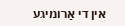אין די אַרומיגע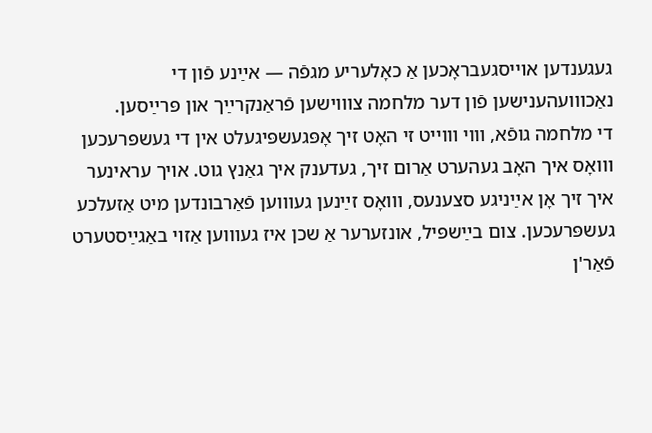געגענדען אױיסגעבראָכען אַ כאָלעריע מגפֿה — אײַנע פֿון די נאַכװועהענישען פֿון דער מלחמה צװוישען פֿראַנקרײַך און פּרײַסען.
די מלחמה גופֿא, װוי װוייט זי האָט זיך אָפּגעשפּיגעלט אין די געשפּרעכען װואָס איך האָב געהערט אַרום זיך, געדענק איך גאַנץ גוט. אױך עראינער איך זיך אָן אײַניגע סצענעס, װואָס זײַנען געװוען פֿאַרבונדען מיט אַזעלכע געשפּרעכען. צום בײַשפּיל, אונזערער אַ שכן איז געװוען אַזױ באַגײַסטערט פֿאַר'ן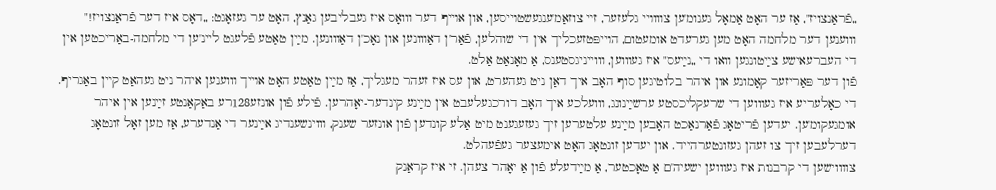„פֿראַנצויז", אַז ער האָט אַמאָל גענומ'ען צװוױי גלעזער, זײ צוזאַמ'ענגעשטױיסען, און אױיף דער װואָס איז געבליבען גאַנץ, האָט ער געזאָגט: „דאָס איז דער פֿראַנצויז!"
װוענען דער מלחמה האָט מען גערעדט אומעטום, הױיפּטזעכליך אין די שוהלען, פֿאַר'ן דאַװונען און נאָכ'ן דאַװונען. מײַן טאַטע פֿלעגט ליינ'ען די מלחמה-באַריכטען אין די העברעאישע צײַטונגען װאו די „נײַעס" איז געװוען, װוייניגסטענס, אַ מאָנאַט אַלט.
פֿון דער פּאַריזער קאָמונע און איהר בלוטיגען סוף האָב איך דאַן ניט געהערט, און עס איז זעהר מעגליך, אַז מײַן טאַטע האָט אױיך װוענען איהר ניט געהאַט קײן באַגריף.
די כאָלעריע איז געװוען די שרעקליכסטע ערשײַנונג, װועלכע איך האָב דורכגעלעבט אין מײַנע קינדער-יאָהרען. פֿילע פֿון אונזע128רע באַקאַנטע זײַנען אין איהר אומגעקומ'ען. יעדען פֿריטאָג פֿאַרנאַכט האָבען מײַנע עלטערען זיך געזעגענט מיט אַלע קונדען פֿון אונזער שענק, װוינשענדיג אײַנער די אַנדערע, אַז מען זאָל זונטאָג דערלעבען זיך צו זעהן געזונטערהייד. און יעדען זונטאָג האָט אימעצער געפֿעהלט.
צוװוישען די קרבנות איז געװוען ישעיה'ם אַ טאָכטער, אַ מײַדעלע פֿון אַ יאָהר צעהן. זי איז קראַנק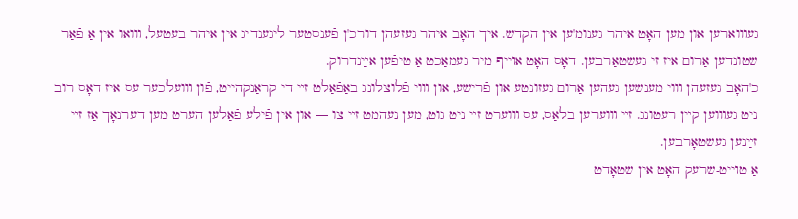געװוארען און מען האָט איהר גענומ'ען אין הקדש. איך האָב איהר געזעהן דורכ'ן פֿענסטער ליגענדיג אין איהר בעטעל, װואו אין אַ פֿאַר שטונדען אַרום איז זי געשטאַרבען. דאָס האָט אױיף מיר געמאַכט אַ טיפֿען אײַנדרוק.
כ'האָב געזעהן װוי מענשען געהען אַרום געזונטע און פֿרישע, און װוי פֿלוצלונג באַפֿאַלט זײ די קראַנקהייט, פֿון װועלכער עס איז דאָס רוב ניט געװוען קײן רעטונג. זײ װוערען בלאַס, עס װוערט זײ ניט גוט, מען נעהמט זײ צו — און אין פֿילע פֿאַלען הערט מען דערנאָך אַז זײ זײַנען געשטאָרבען.
אַ טױיט-שרעק האָט אין שטאָדט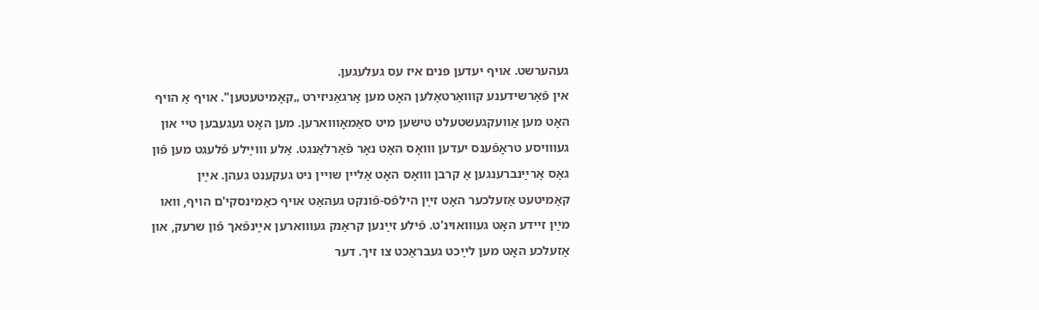געהערשט. אױף יעדען פּנים איז עס געלעגען.
אין פֿאַרשידענע קװואַרטאַלען האָט מען אָרגאַניזירט „קאָמיטעטען". אױף אַ הױף האָט מען אַװעקגעשטעלט טישען מיט סאַמאָװוארען. מען האָט געגעבען טײ און געװויסע טראָפֿענס יעדען װואָס האָט נאָר פֿאַרלאַנגט. אַלע װוײַלע פֿלעגט מען פֿון גאַס אַרײַנברענגען אַ קרבן װואָס האָט אַלײן שױין ניט געקענט געהן. אײַן קאַמיטעט אַזעלכער האָט זײַן הילפֿס-פֿונקט געהאַט אױף כאַמינסקי'ם הױף, װאו מײַן זיידע האָט געװואוינ'ט. פֿילע זײַנען קראַנק געװוארען אײַנפֿאך פֿון שרעק, און אַזעלכע האָט מען לײַכט געבראַכט צו זיך. דער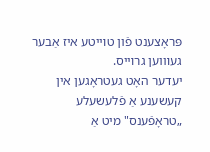פּראָצענט פֿון טױיטע איז אַבער געװוען גרױיס.
יעדער האָט געטראָגען אין קעשענע אַ פֿלעשעלע „טראָפֿענס" מיט אַ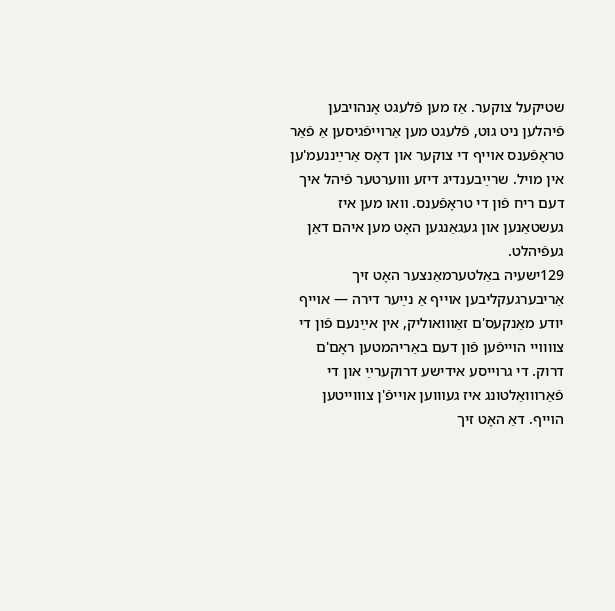שטיקעל צוקער. אַז מען פֿלעגט אָנהויבען פֿיהלען ניט גוט, פֿלעגט מען אַרױיפֿגיסען אַ פֿאַר טראָפֿענס אױיף די צוקער און דאָס אַרײַננעמ'ען אין מױל. שרײַבענדיג דיזע װוערטער פֿיהל איך דעם ריח פֿון די טראָפֿענס. װאו מען איז געשטאַנען און געגאַנגען האָט מען איהם דאַן געפֿיהלט.
129ישעיה באַלטערמאַנצער האָט זיך אַריבערגעקליבען אױיף אַ נײַער דירה — אױיף יודע מאַנקעס'ם זאַװואוליק, אין אײַנעם פֿון די צװוױי הױיפֿען פֿון דעם באַריהמטען ראָם'ם דרוק. די גרױיסע אידישע דרוקערײַ און די פֿאַרװואַלטונג איז געװוען אױיפֿ'ן צװוייטען הױיף. דאַ האָט זיך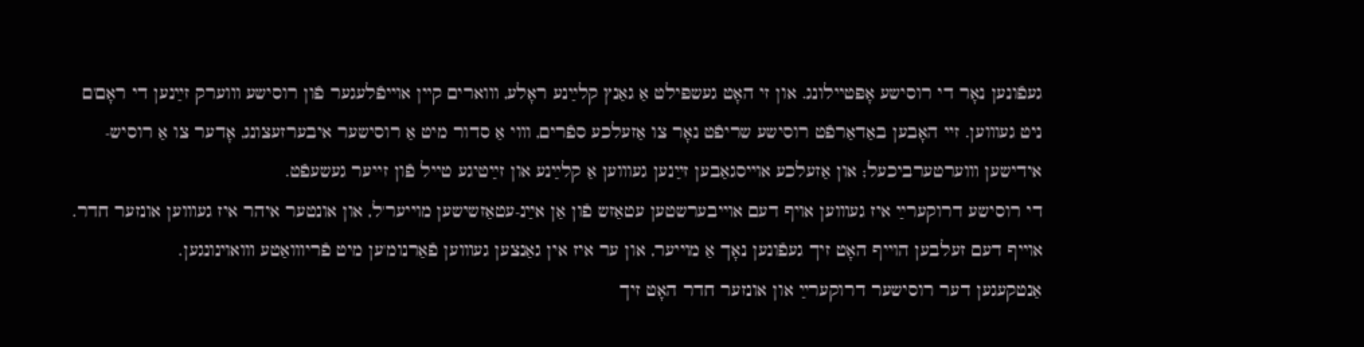געפֿונען נאָר די רוסישע אָפּטיילונג. און זי האָט געשפּילט אַ גאַנץ קלײַנע ראָלע, װוארים קײן אױיפֿלעגער פֿון רוסישע װוערק זײַנען די ראָם'ם ניט געװוען. זײ האָבען באַדאַרפֿט רוסישע שריפֿט נאָר צו אַזעלכע ספֿרים, װוי אַ סדור מיט אַ רוסישער איבערזעצונג, אָדער צו אַ רוסיש-אידישען װוערטערביכעל; און אַזעלכע אױיסגאַבען זײַנען געװוען אַ קלײַנע און זײַטיגע טייל פֿון זייער געשעפֿט.
די רוסישע דרוקערײַ איז געװוען אױף דעם אױיבערשטען עטאַזש פֿון אַן אײַנ-עטאַזשישען מױיער'ל, און אונטער איהר איז געװוען אונזער חדר. אױיף דעם זעלבען הױיף האָט זיך געפֿונען נאָך אַ מױיער, און ער איז אין גאַנצען געװוען פֿאַרנומ'ען מיט פֿריװואַטע װואױנונגען.
אַנטקעגען דער רוסישער דרוקערײַ און אונזער חדר האָט זיך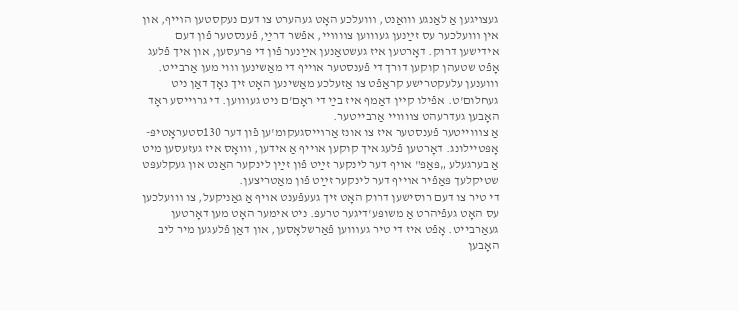געצױגען אַ לאַנגע װואַנט, װועלכע האָט געהערט צו דעם נעקסטען הױיף, און אין װועלכער עס זײַנען געװוען צװוױי, אפֿשר דרײַ, פֿענסטער פֿון דעם אידישען דרוק. דאָרטען איז געשטאַנען אײַנער פֿון די פּרעסען, און איך פֿלעג אָפֿט שטעהן קוקען דורך די פֿענסטער אױיף די מאַשינען װוי מען אַרבייט. װוענען עלעקטרישע קראַפֿט צו אַזעלכע מאַשינען האָט זיך נאָך דאַן ניט געחלום'ט. אפֿילו קײן דאַמף איז בײַ די ראָם'ם ניט געװוען. די גרױיסע ראָד האָבען געדרעהט צװוױי אַרבייטער.
אַ צװוייטער פֿענסטער איז צו אונז אַרױיסגעקומ'ען פֿון דער 130סטעראָטיפּ-אָפּטיילונג. דאָרטען פֿלעג איך קוקען אױיף אַ אידען, װואָס איז געזעסען מיט אַ בערגעלע „פּאַפּ" אױף דער לינקער זײַט פֿון זײַן לינקער האַנט און געקלעפּט שטיקלעך פּאַפֿיר אױיף דער לינקער זײַט פֿון מאַטריצען.
די טיר צו דעם רוסישען דרוק האָט זיך געעפֿענט אױף אַ גאַניקעל, צו װועלכען עס האָט געפֿיהרט אַ משופּע'דיגער טרעפּ. ניט אימער האָט מען דאָרטען געאַרבייט. אָפֿט איז די טיר געװוען פֿאַרשלאָסען, און דאַן פֿלעגען מיר ליב האָבען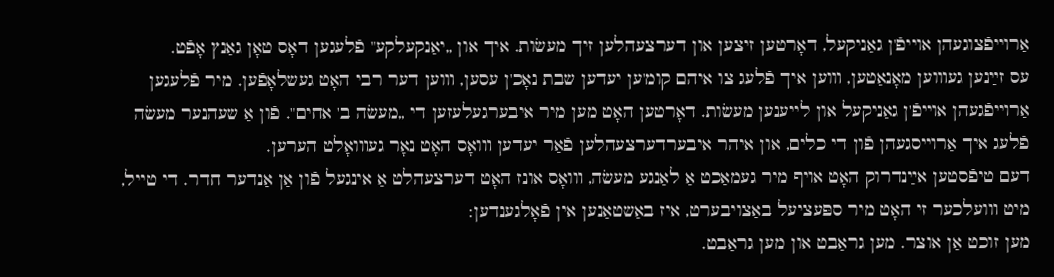אַרױיפֿצוגעהן אױיפֿ'ן גאַניקעל, דאָרטען זיצען און דערצעהלען זיך מעשׂות. איך און „יאַנקעלקע" פֿלעגען דאָס טאָן גאַנץ אָפֿט.
עס זײַנען געװוען מאָנאַטען, װוען איך פֿלעג צו איהם קומ'ען יעדען שבת נאָכ'ן עסען, װוען דער רבי האָט געשלאָפֿען. מיר פֿלעגען אַרױיפֿגעהן אױיפֿ'ן גאַניקעל און לייענען מעשׂות. דאָרטען האָט מען מיר איבערגעלעזען די „מעשׂה ב' אחים". פֿון אַ שעהנער מעשׂה פֿלעג איך אַרױיסגעהן פֿון די כלים, און איהר איבערדערצעהלען פֿאַר יעדען װואָס האָט נאָר געװואָלט הערען.
דעם טיפֿסטען אײַנדרוק האָט אױף מיר געמאַכט אַ לאַנגע מעשׂה, װואָס אונז האָט דערצעהלט אַ אינגעל פֿון אַן אַנדער חדר. די טייל, מיט װועלכער זי האָט מיר ספּעציעל באַצויבערט, איז באַשטאַנען אין פֿאָלגענדען:
מען זוכט אַן אוצר. מען גראַבט און מען גראַבט.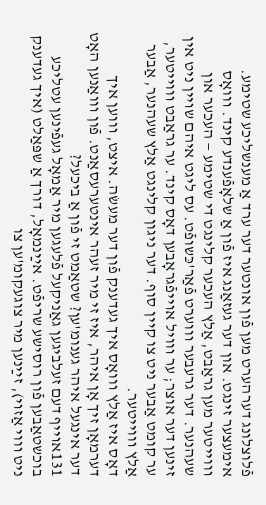פֿלוצלונג דערהערט מען פֿון אונטער דער ערד אַ מענשליכע שטימע. אימעצער זינגט. און דער געזאַנג איז פֿון אַ שלאָפֿענדע קינד. װואָס װוייטער מען גראַבט, אַלץ העכער קלינגט די שטימע — העכער און שעהנער. דער גרעבער װוערט פֿאַר'כּשופֿט. עס ליגט איהם שױין ניט אין זינען דער אוצר; ער װויל אױיפֿגראָבען דאָס קינד. ער גראַבט װוייטער, ער קומט אַבער ניט צו קײן סוף. דער ניגון קלינגט אַלץ שעהנער, אַבער אַלץ װוייטער.
דאָס איז אַלץ װואָס איך געדענק פֿון דער מעשׂה. איצט, װוען איך דערמאָן זיך אָן איהר, איז זי מיר זעהר אינטערעסאַנט. פֿון װואַנען האָט דער אינגעל איהר גענומ'ען? שטאַמט זי פֿון אַ ביכעל?
131אױיף דעם זעלביגען גאַניקעל פֿלעגען מיר אַמאָל געפֿינען עטליכע בוכשטאַבען פֿון רוסישע שריפֿט. אײַנמאָל, דורך אַ שפּאַלט (איך געדענק ניט װוי אַזױ), זײַנען מיר צוגעקומ'ען צו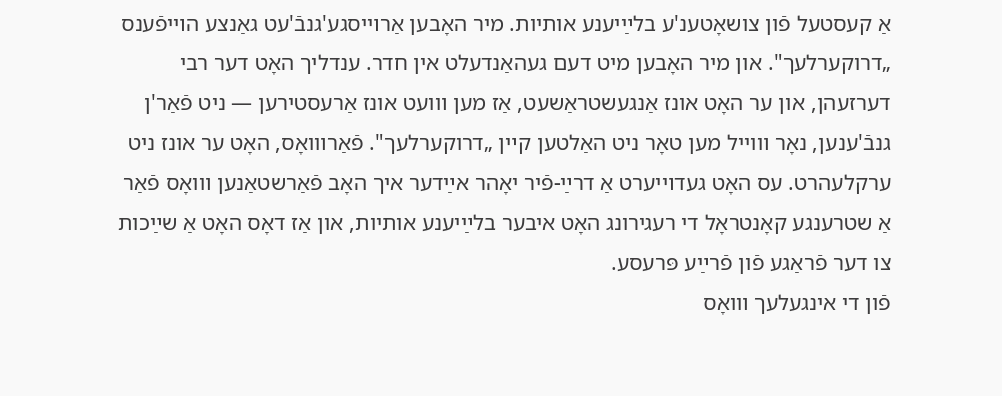אַ קעסטעל פֿון צושאָטענ'ע בלײַיענע אותיות. מיר האָבען אַרױיסגע'גנבֿ'עט גאַנצע הױיפֿענס „דרוקערלעך". און מיר האָבען מיט דעם געהאַנדעלט אין חדר. ענדליך האָט דער רבי דערזעהן, און ער האָט אונז אַנגעשטראַשעט, אַז מען װועט אונז אַרעסטירען — ניט פֿאַר'ן גנבֿ'ענען, נאָר װוייל מען טאָר ניט האַלטען קײן „דרוקערלעך". פֿאַרװואָס, האָט ער אונז ניט ערקלעהרט. עס האָט געדױיערט אַ דרײַ-פֿיר יאָהר אײַדער איך האָב פֿאַרשטאַנען װואָס פֿאַר אַ שטרענגע קאָנטראָל די רעגירונג האָט איבער בלײַיענע אותיות, און אַז דאָס האָט אַ שײַכות צו דער פֿראַגע פֿון פֿרײַע פּרעסע.
פֿון די אינגעלעך װואָס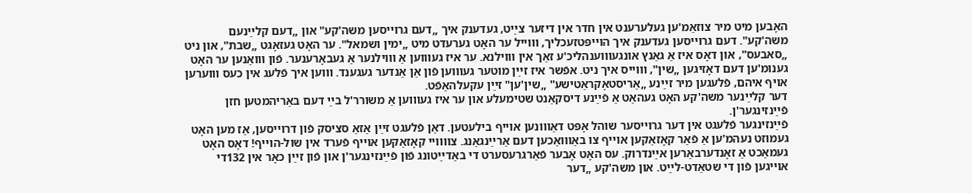האָבען מיט מיר צוזאַמ'ען געלערענט אין חדר אין דיזער צײַט, געדענק איך „דעם גרױיסען משה'קע" און „דעם קלײַנעם משה'קע". דעם גרױיסען געדענק איך הױיפּטזעכליך, װוייל ער האָט גערעדט מיט „ימין ושמאל". ער האָט געזאָגט „שבת", און ניט „סאבעס", און דאָס איז אַ גאַנץ אונגעװוענהליכ'ע זאַך אין װוילנא. ער איז געװוען אַ װוילנער אַ געבאָרענער. פֿון װואַנען ער האָט גענומ'ען דעם דאָזיגען „שין", װוייס איך ניט. אפֿשר איז זײַן מוטער געװוען פֿון אַן אַנדער געגענד. װוען איך פֿלעג אין כעס װוערען אױף איהם, פֿלעגען מיר זײַנע „אַריסטאָקראַטישע" „שין'ען" זײַן עקעלהאַפֿט.
דער קלײַנער משה'קע האָט געהאַט אַ פֿײַנע דיסקאַנט שטימעלע און ער איז געװוען אַ משורר'ל בײַ דעם באַריהמטען חזן פֿײַנזינגער'ן.
פֿײַנזינגער פֿלעגט אין דער גרױיסער שוהל אָפּט דאַװונען אױיף בילעטען. דאַן פֿלעגט זײַן אַזאַ סציסק פֿון דרױיסען, אַז מען האָט געמוזט נעהמ'ען אַ פֿאַר קאָזאַקען אױיף צו באַװואַכען דעם אַרײַנגאַנג. צװוױי קאָזאַקען אױיף פֿערד אין שול-הױיף! דאָס האָט געמאַכט אַ זאָנדערבאַרען אײַנדרוק. עס האָט אָבער פֿאַרגרעסערט די באַדײַטונג פֿון פֿײַנזינגער'ן און פֿון זײַן כאָר אין 132די אױיגען פֿון די שטאַדט-לײַט. און משה'קע „דער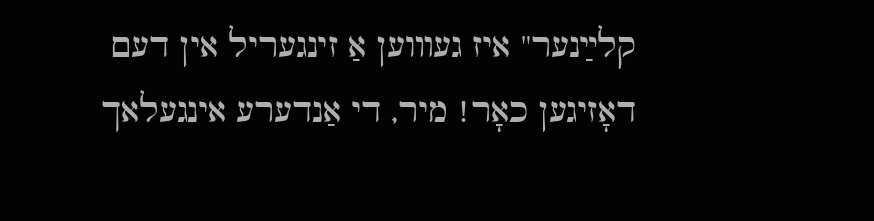קלײַנער" איז געװוען אַ זינגעריל אין דעם דאָזיגען כאָר! מיר, די אַנדערע אינגעלאך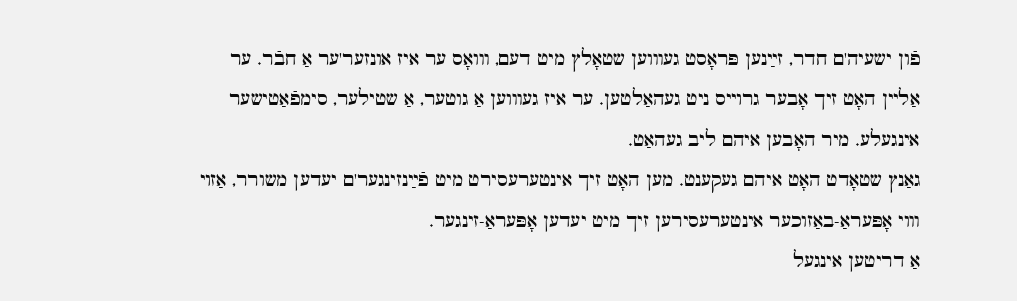פֿון ישעיה'ם חדר, זײַנען פּראָסט געװוען שטאָלץ מיט דעם, װואָס ער איז אונזער'ער אַ חבֿר. ער אַלײן האָט זיך אָבער גרױיס ניט געהאַלטען. ער איז געװוען אַ גוטער, אַ שטילער, סימפֿאַטישער אינגעלע. מיר האָבען איהם ליב געהאַט.
גאַנץ שטאָדט האָט איהם געקענט. מען האָט זיך אינטערעסירט מיט פֿײַנזינגער'ם יעדען משורר, אַזױ װוי אָפּעראַ-באַזוכער אינטערעסירען זיך מיט יעדען אָפּעראַ-זינגער.
אַ דריטען אינגעל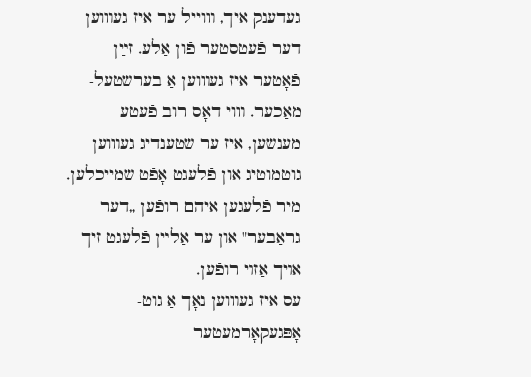געדענק איך, װוייל ער איז געװוען דער פֿעטסטער פֿון אַלע. זײַן פֿאָטער איז געװוען אַ בערשטעל-מאַכער. װוי דאָס רוב פֿעטע מענשען, איז ער שטענדיג געװוען גוטמוטיג און פֿלעגט אָפֿט שמייכלען. מיר פֿלעגען איהם רופֿען „דער גראַבער" און ער אַלײן פֿלעגט זיך אױך אַזױ רופֿען.
עס איז געװוען נאָך אַ גוט-אָפּגעקאָרמעטער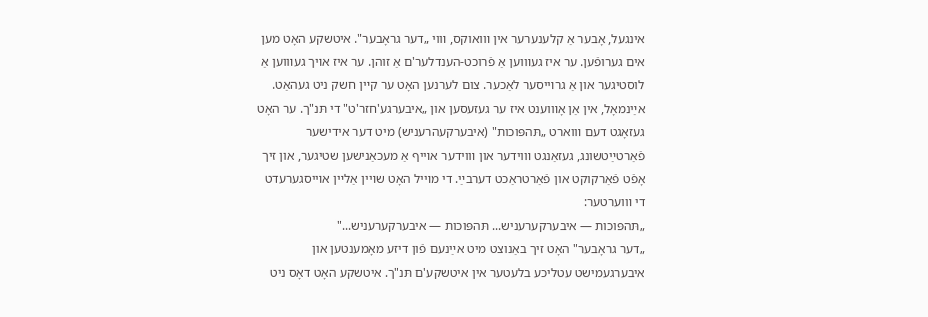אינגעל, אָבער אַ קלענערער אין װואוקס, װוי „דער גראָבער". איטשקע האָט מען אים גערופֿען. ער איז געװוען אַ פֿרוכט-הענדלער'ם אַ זוהן. ער איז אױך געװוען אַ לוסטיגער און אַ גרױיסער לאַכער. צום לערנען האָט ער קײן חשק ניט געהאַט.
אײַנמאָל, אין אַן אָװוענט איז ער געזעסען און „איבערגע'חזר'ט" די תּנ"ך. ער האָט געזאָגט דעם װוארט „תּהפּוכות" (איבערקעהרעניש) מיט דער אידישער פֿאַרטײַטשונג, געזאַנגט װוידער און װוידער אױיף אַ מעכאַנישען שטיגער, און זיך אָפֿט פֿאַרקוקט און פֿאַרטראַכט דערבײַ. די מױיל האָט שױין אַלײן אױיסגערעדט די װוערטער:
„תּהפּוכות — איבערקערעניש... תּהפּוכות — איבערקערעניש..."
„דער גראָבער" האָט זיך באַנוצט מיט אײַנעם פֿון דיזע מאָמענטען און איבערגעמישט עטליכע בלעטער אין איטשקע'ם תּנ"ך. איטשקע האָט דאָס ניט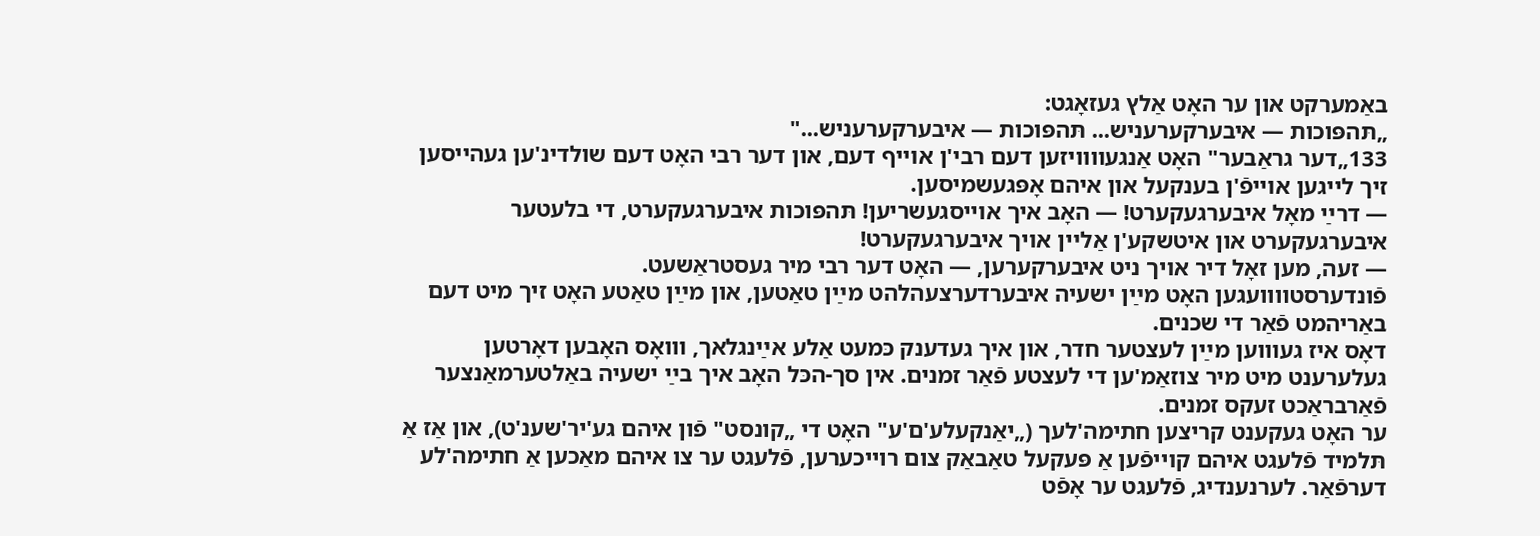באַמערקט און ער האָט אַלץ געזאָגט:
„תּהפּוכות — איבערקערעניש... תּהפּוכות — איבערקערעניש..."
133„דער גראַבער" האָט אַנגעװוויזען דעם רבי'ן אױיף דעם, און דער רבי האָט דעם שולדינ'ען געהייסען זיך לייגען אױיפֿ'ן בענקעל און איהם אָפּגעשמיסען.
— דרײַ מאָל איבערגעקערט! — האָב איך אױיסגעשריען! תּהפּוכות איבערגעקערט, די בלעטער איבערגעקערט און איטשקע'ן אַלײן אױך איבערגעקערט!
— זעה, מען זאָל דיר אױך ניט איבערקערען, — האָט דער רבי מיר געסטראַשעט.
פֿונדערסטװוועגען האָט מײַן ישעיה איבערדערצעהלהט מײַן טאַטען, און מײַן טאַטע האָט זיך מיט דעם באַריהמט פֿאַר די שכנים.
דאָס איז געװוען מײַן לעצטער חדר, און איך געדענק כּמעט אַלע אײַנגלאך, װואָס האָבען דאָרטען געלערענט מיט מיר צוזאַמ'ען די לעצטע פֿאַר זמנים. אין סך-הכּל האָב איך בײַ ישעיה באַלטערמאַנצער פֿאַרבראַכט זעקס זמנים.
ער האָט געקענט קריצען חתימה'לעך („יאַנקעלע'ם'ע" האָט די „קונסט" פֿון איהם גע'יר'שענ'ט), און אַז אַ תּלמיד פֿלעגט איהם קױיפֿען אַ פּעקעל טאַבאַק צום רוייכערען, פֿלעגט ער צו איהם מאַכען אַ חתימה'לע דערפֿאַר. לערנענדיג, פֿלעגט ער אָפֿט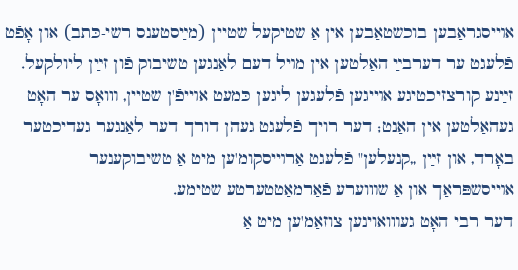אױיסגראַבען בוכשטאַבען אין אַ שטיקעל שטיין (מײַסטענס רשי-כּתב) און אָפֿט פֿלעגט ער דערבײַ האַלטען אין מױל דעם לאַנגען טשיבוק פֿון זײַן ליולקעל. זײַנע קורצזיכטיגע אױיגען פֿלעגען ליגען כּמעט אױיפֿ'ן שטיין, װואָס ער האָט געהאַלטען אין האַנט; דער רויך פֿלעגט געהן דורך דער לאַנגער געדיכטער באָרד, און זײַן „קנעלען" פֿלעגט אַרױיסקומ'ען מיט אַ טשיבוקענער אױיסשפּראַך און אַ שװוערע פֿאַרמאַטטערטע שטימע.
דער רבי האָט געװואוינען צוזאַמ'ען מיט אַ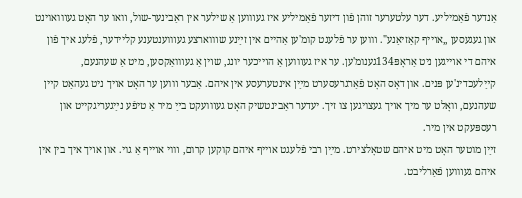אַנדער פֿאַמיליע. דער עלטערער זוהן פֿון דיזער פֿאַמיליע איז געװוען אַ שילער אין ראַבינער-שול, װאו ער האָט געװואוינט און געגעסען „אױיף קאַזיאַנע". װוען ער פֿלעגט קומ'ען אַהיים אין זײַנע שװוארצע געװוענטענע קליידער, פֿלעג איך פֿון איהם די אױיגען ניט אַראָפּ134גענומ'ען. ער איז געװוען אַ הױיכער יונג, שױן אַ געװואַקסען, מיט אַ שעהנעם, קײַלעכדינ'ען פּנים. און דאָס האָט פֿאַרגרעסערט מײַן אינטערעסע אין איהם. אַבער װוען ער האָט אױך ניט געהאַט קײן שעהנעם, װאָלט ער מיך אױך געצויגען צו זיך. יעדער ראַבינטשיק האָט געװועקט בײַ מיר אַ טיפֿע נײַגעריגקייט און רעספּעקט אין מיר.
זײַן מוטער האָט מיט איהם שטאָלצירט. מײַן רבי פֿלעגט אױיף איהם קוקען קרום, װוי אױיף אַ גוי. און אױך איך בין אין איהם געװוען פֿאַרליבט.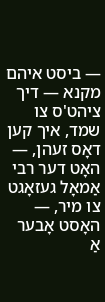— ביסט איהם מקנא — דיך ציהט'ס צו שמד, איך קען דאָס זעהן, — האָט דער רבי אַמאָל געזאָגט צו מיר, — האָסט אָבער אַ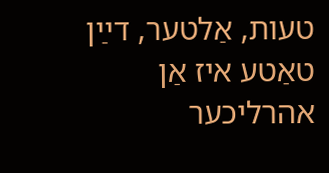טעות, אַלטער, דײַן טאַטע איז אַן אהרליכער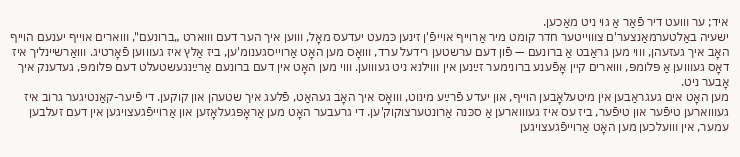איד; ער װועט דיר פֿאַר אַ גוי ניט מאַכען.
ישעיה באַלטערמאַנצער'ם צװוייטער חדר קומט מיר אַרױיף אױיפֿ'ן זינען כּמעט יעדעס מאָל, װוען איך הער דעם װוארט „ברונעם", װוארים אױיף יענעם הױיף האָב איך געזעהן, װוי מען גראַבט אַ ברונעם — פֿון דעם ערשטען רידעל ערד, װואָס מען האָט אַרױיסגענומ'ען, ביז אַלץ איז געװוען פֿאָרטיג. װואַרשיינליך איז דאָס געװוען אַ פּלומפּ, װוארים קײן אָפֿענע ברונימער זײַנען אין װוילנא ניט געװוען. װוי מען האָט אין דעם ברונעם אַרײַנגעשטעלט דעם פּלומפּ, געדענק איך אָבער ניט.
מען האָט אים געגראַבען אין מיטעלאָבען הױיף, און יעדע פֿרײַע מינוט, װואָס איך האָב געהאַט, פֿלעג איך שטעהן און קוקען. די פֿיער-קאַנטיגער גרוב איז געװוארען טיפֿער און טיפֿער, ביז עס איז געװוארען אַ סכּנה אַרונטערצוקוק'ען. די גרעבער האָט מען אַראָפּגעלאָזען און אַרױיפֿגעצויגען אין דעם זעלבען עמער, אין װועלכען מען האָט אַרױיפֿגעצויגען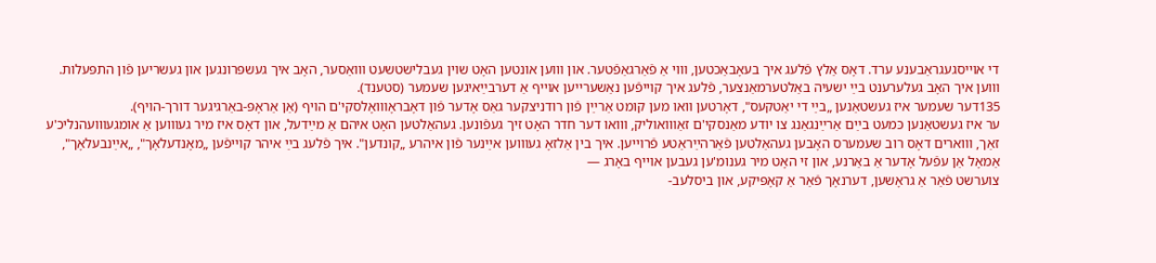די אױיסגעגראַבענע ערד. דאָס אַלץ פֿלעג איך בעאָבאַכטען, װוי אַ פֿאַרגאַפֿטער. און װוען אונטען האָט שױן געבלישטשעט װואַסער, האָב איך געשפּרונגען און געשריען פֿון התפּעלות.
װוען איך האָב געלערענט בײַ ישעיה באַלטערמאַנצער, פֿלעג איך קױיפֿען נאַשערייען אױיף אַ דערבײַאיגען שעמער (סטענד).
135דער שעמער איז געשטאַנען „בײַ די יאַטקעס", דאָרטען װאו מען קומט אַרײַן פֿון רודניצקער גאַס אָדער פֿון דאָבראָװואָלסקי'ם הױף (אַן אַראָפּ-באַרגיגער דורך-הױף).
ער איז געשטאַנען כּמעט בײַם אַרײַנגאַנג צו יודע מאַנסקי'ם זאַװואוליק, װואו דער חדר האָט זיך געפֿונען. געהאַלטען האָט איהם אַ מײַדעל, און דאָס איז מיר געװוען אַ אומגעװועהנליכ'ע זאַך, װוארים דאָס רוב שעמערס האָבען געהאַלטען פֿאַרהײַראַטע פֿרױיען. איך בין אַלזאָ געװוען אײַנער פֿון איהרע „קונדען". איך פֿלעג בײַ איהר קױיפֿען „מאָנדעלאָך", „אײַנבעלאָך", אַמאָל אַן עפֿעל אָדער אַ באַרנע, און זי האָט מיר גענומ'ען געבען אױיף באָרג —
צוערשט פֿאַר אַ גראָשען, דערנאָך פֿאַר אַ קאָפּיקע, און ביסלעב-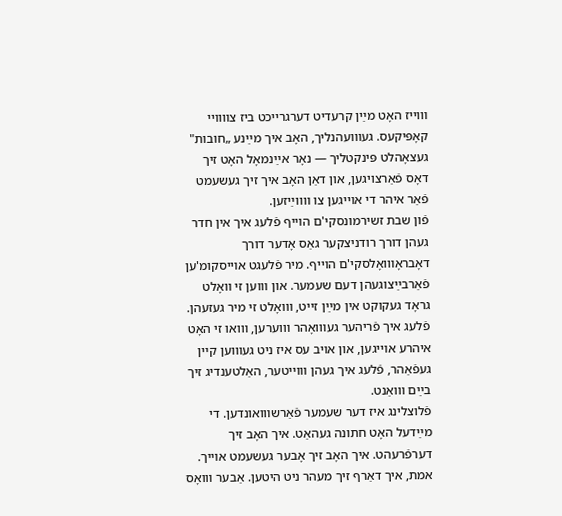װוייז האָט מײַן קרעדיט דערגרייכט ביז צװוױי קאָפּיקעס. געװועהנליך, האָב איך מײַנע „חובות" געצאָהלט פּינקטליך — נאָר אײַנמאָל האָט זיך דאָס פֿאַרצויגען, און דאַן האָב איך זיך געשעמט פֿאַר איהר די אױיגען צו װווײַזען.
פֿון שבת זשירמונסקי'ם הױיף פֿלעג איך אין חדר געהן דורך רודניצקער גאַס אָדער דורך דאָבראָװואָלסקי'ם הױיף. מיר פֿלעגט אױיסקומ'ען פֿאַרבײַצוגעהן דעם שעמער. און װוען זי װאָלט גראָד געקוקט אין מײַן זייט, װואָלט זי מיר געזעהן. פֿלעג איך פֿריהער געװואָהר װוערען, װואו זי האָט איהרע אױיגען, און אױב עס איז ניט געװוען קײן געפֿאַהר, פֿלעג איך געהן װוייטער, האַלטענדיג זיך בײַם װואַנט.
פֿלוצלינג איז דער שעמער פֿאַרשװואונדען. די מײַדעל האָט חתונה געהאַט. איך האָב זיך דערפֿרעהט. איך האָב זיך אָבער געשעמט אױיך. אמת, איך דאַרף זיך מעהר ניט היטען. אַבער װואָס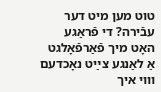טוט מען מיט דער עבֿירה? די פֿראַגע האָט מיך פֿאַרפֿאָלגט אַ לאַנגע צײַט נאָכדעם װוי איך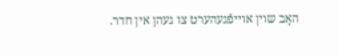האָב שױן אױיפֿגעהערט צו געהן אין חדר.